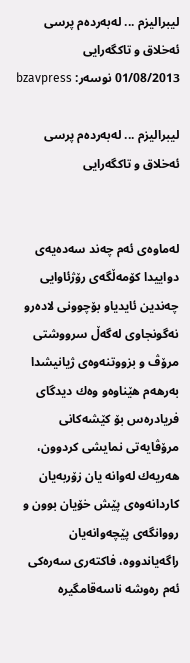لیبرالیزم ... له‌به‌رده‌م پرسی‌ ئه‌خلاق و تاكگه‌رایی‌
01/08/2013 نوسەر: bzavpress

لیبرالیزم ... له‌به‌رده‌م پرسی‌ ئه‌خلاق و تاكگه‌رایی‌


له‌ماوه‌ی‌ ئه‌م چه‌ند سه‌ده‌یه‌ی‌ دواییدا كۆمه‌ڵگه‌ی‌ رۆژئاوایی‌ چه‌ندین ئایدیاو بۆچوونی‌ لاده‌رو نه‌گونجاوی‌ له‌گه‌ڵ سرووشتی‌ مرۆڤ و بزووتنه‌وه‌ی‌ ژیانیشدا به‌رهه‌م هێناوه‌و وه‌ك دیدگای‌ فریادره‌س بۆ كێشه‌كانی‌ مرۆڤایه‌تی‌ نمایشی‌ كردوون، هه‌ریه‌ك له‌وانه‌ یان زۆربه‌یان كاردانه‌وه‌ی‌ پێش خۆیان بوون و رووانگه‌ی‌ پێچه‌وانه‌یان راگه‌یاندووه‌، فاكته‌ری‌ سه‌ره‌كی‌ ئه‌م ره‌وشه‌ ناسه‌قامگیره‌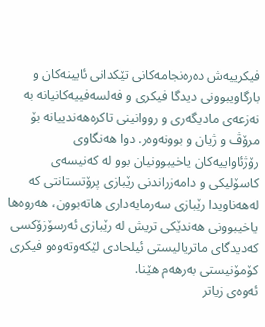فیكرییه‌ش ده‌ره‌نجامه‌كانی‌ تێكدانی‌ ئایینه‌كان و بارگاویبوونی‌ دیدگا فیكری‌ و فه‌لسه‌فییه‌كانیانه‌ به‌ نه‌زعه‌ی‌ مادیگه‌ری‌ و رووانینی‌ تاكره‌هه‌ندییانه‌ بۆ مرۆڤ و ژیان و بوونه‌وه‌ر. دوا هه‌نگاوی‌ رۆژئاواییه‌كان یاخیبوونیان بوو له‌ كه‌نیسه‌ی‌ كاسۆلیكی‌ و دامه‌زراندنی‌ رێبازی‌ پرۆتستانتی‌ كه‌ له‌هه‌ناویدا رێبازی‌ سه‌رمایه‌داری‌ هاته‌بوون، هه‌روه‌ها یاخیبوونی‌ هه‌ندێكی‌ تریش له‌ رێبازی‌ ئه‌رسۆزۆكسی‌ كه‌دیدگای‌ ماتریالیستی‌ ئیلحادی‌ لێكه‌وته‌وه‌و فیكری‌ كۆمۆنیستی‌ به‌رهه‌م هێنا.
ئه‌وه‌ی‌ زیاتر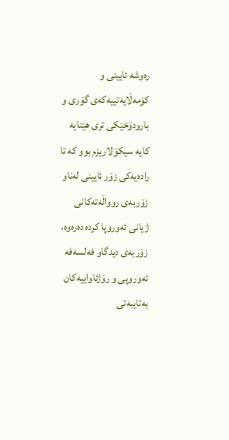ره‌وشه‌ ئایینی‌ و كۆمه‌ڵایه‌تییه‌كه‌ی‌ گۆری‌ و بارودۆخێكی‌ تری‌ هێنایه‌ كایه‌ سیكۆلاریزم بوو كه‌ تا راده‌یه‌كی‌ زۆر ئایینی‌ له‌ناو زۆربه‌ی‌ روواڵه‌ته‌كانی‌ ژیانی‌ ئه‌وروپا كرده‌ ده‌ره‌وه‌، زۆربه‌ی‌ دیدگاو فه‌لسه‌فه‌ ئه‌وروپی‌ و رۆژئاواییه‌كان به‌تایبه‌تی‌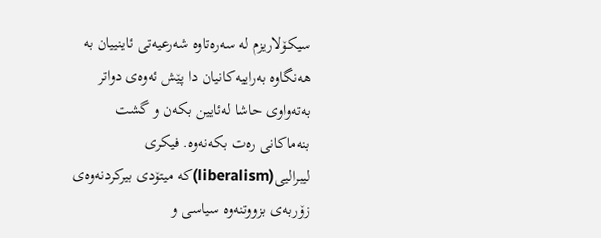سیكۆلاریزم له‌ سه‌ره‌تاوه‌ شه‌رعیه‌تی‌ ئاینییان به‌ هه‌نگاوه‌ به‌راییه‌كانیان دا پێش ئه‌وه‌ی‌ دواتر به‌ته‌واوی‌ حاشا له‌ئایین بكه‌ن و گشت بنه‌ماكانی‌ ره‌ت بكه‌نه‌وه‌. فیكری‌ لیبرالیی‌(liberalism)كه‌ میتۆدی‌ بیركردنه‌وه‌ی‌ زۆربه‌ی‌ بزووتنه‌وه‌ سیاسی‌ و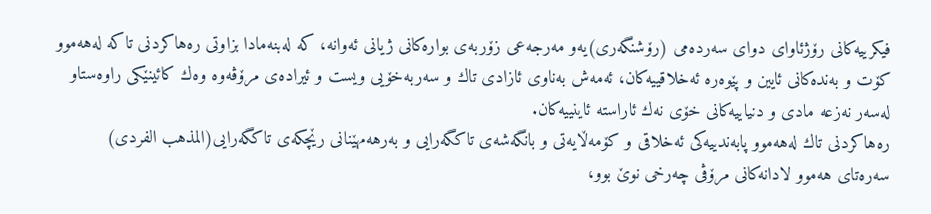فیكرییه‌كانی‌ رۆژئاوای‌ دوای‌ سه‌رده‌می‌ (رۆشنگه‌ری‌)یه‌و مه‌رجه‌عی‌ زۆربه‌ی‌ بواره‌كانی‌ ژیانی‌ ئه‌وانه‌، كه‌ له‌بنه‌مادا بزاوتی‌ ره‌هاكردنی‌ تاكه‌ له‌هه‌موو كۆت و به‌نده‌كانی‌ ئایین و پێوه‌ره‌ ئه‌خلاقییه‌كان، ئه‌مه‌ش به‌ناوی‌ ئازادی‌ تاك و سه‌ربه‌خۆیی‌ ویست و ئیراده‌ی‌ مرۆڤه‌وه‌ وه‌ك كائینێكی‌ راوه‌ستاو له‌سه‌ر نه‌زعه‌ مادی‌ و دنیاییه‌كانی‌ خۆی‌ نه‌ك ئاراسته‌ ئاینییه‌كان.
ره‌هاكردنی‌ تاك له‌هه‌موو پابه‌ندییه‌كی‌ ئه‌خلاقی‌ و كۆمه‌ڵایه‌تی‌ و بانگه‌شه‌ی‌ تاكگه‌رایی‌ و به‌رهه‌مهێنانی‌ رێچكه‌ی‌ تاكگه‌رایی‌(المذهب الفردی) سه‌ره‌تای‌ هه‌موو لادانه‌كانی‌ مرۆڤی‌ چه‌رخی‌ نوێ بوو،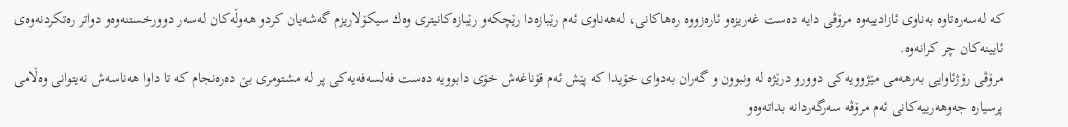كه‌ له‌سه‌ره‌تاوه‌ به‌ناوی‌ ئازادییه‌وه‌ مرۆڤی‌ دایه‌ ده‌ست غه‌ریزه‌و ئاره‌زووه‌ ره‌هاكانی‌، له‌هه‌ناوی‌ ئه‌م رێبازه‌دا رێچكه‌و رێبازه‌كانیتری‌ وه‌ك سیكۆلاریزم گه‌شه‌یان كردو هه‌وڵه‌كان له‌سه‌ر دوورخستنه‌وه‌و دواتر ره‌تكردنه‌وه‌ی‌ ئایینه‌كان چر كرانه‌وه‌.
مرۆڤی‌ رۆژئاوایی‌ به‌رهه‌می‌ مێژوویه‌كی‌ دوورو درێژه‌ له‌ ونبوون و گه‌ران به‌دوای‌ خۆیدا كه‌ پێش ئه‌م قۆناغه‌ش خۆی‌ دابوویه‌ ده‌ست فه‌لسه‌فه‌یه‌كی‌ پر له‌ مشتومری‌ بێ‌ ده‌ره‌نجام كه‌ تا داوا هه‌ناسه‌ش نه‌یتوانی‌ وه‌ڵامی‌ پرسیاره‌ جه‌وهه‌رییه‌كانی‌ ئه‌م مرۆڤه‌ سه‌رگه‌ردانه‌ بداته‌وه‌و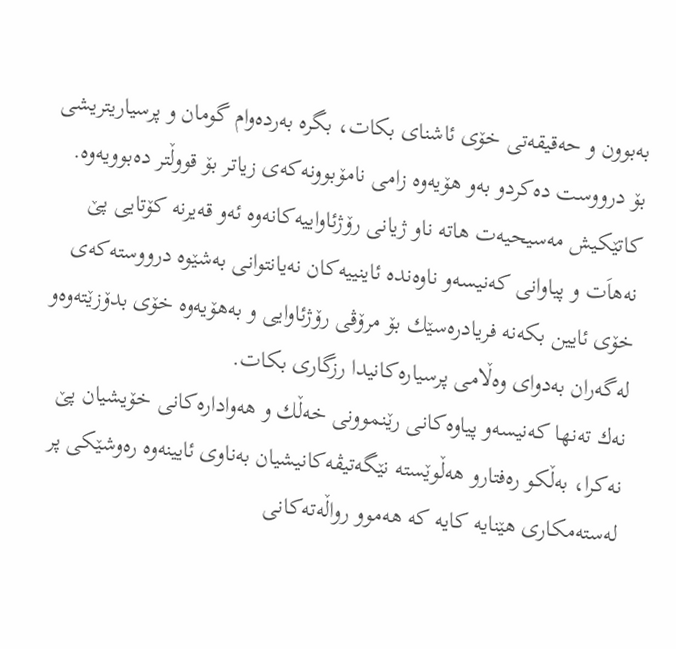به‌بوون و حه‌قیقه‌تی‌ خۆی‌ ئاشنای‌ بكات، بگره‌ به‌رده‌وام گومان و پرسیاریتریشی‌ بۆ درووست ده‌كردو به‌و هۆیه‌وه‌ زامی‌ نامۆبوونه‌كه‌ی‌ زیاتر بۆ قووڵتر ده‌بوویه‌وه‌.
كاتێكیش مه‌سیحیه‌ت هاته‌ ناو ژیانی‌ رۆژئاواییه‌كانه‌وه‌ ئه‌و قه‌یرنه‌ كۆتایی‌ پێ‌ نه‌هاَت و پیاوانی‌ كه‌نیسه‌و ناوه‌نده‌ ئاینییه‌كان نه‌یانتوانی‌ به‌شێوه‌ درووسته‌كه‌ی‌ خۆی‌ ئایین بكه‌نه‌ فریادره‌سێك بۆ مرۆڤی‌ رۆژئاوایی‌ و به‌هۆیه‌وه‌ خۆی‌ بدۆزێته‌وه‌و له‌گه‌ران به‌دوای‌ وه‌ڵامی‌ پرسیاره‌كانیدا رزگاری‌ بكات.
نه‌ك ته‌نها كه‌نیسه‌و پیاوه‌كانی‌ رێنموونی‌ خه‌ڵك و هه‌واداره‌كانی‌ خۆیشیان پێ‌ نه‌كرا، به‌ڵكو ره‌فتارو هه‌ڵوێسته‌ نێگه‌تیڤه‌كانیشیان به‌ناوی‌ ئایینه‌وه‌ ره‌وشێكی‌ پر له‌سته‌مكاری‌ هێنایه‌ كایه‌ كه‌ هه‌موو رواڵه‌ته‌كانی‌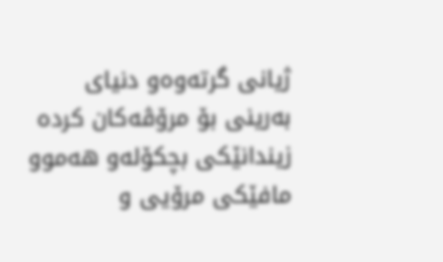ژیانی‌ گرته‌وه‌و دنیای‌ به‌رینی‌ بۆ مرۆڤه‌كان كرده‌ زیندانێكی‌ بچكۆله‌و هه‌موو مافێكی‌ مرۆیی‌ و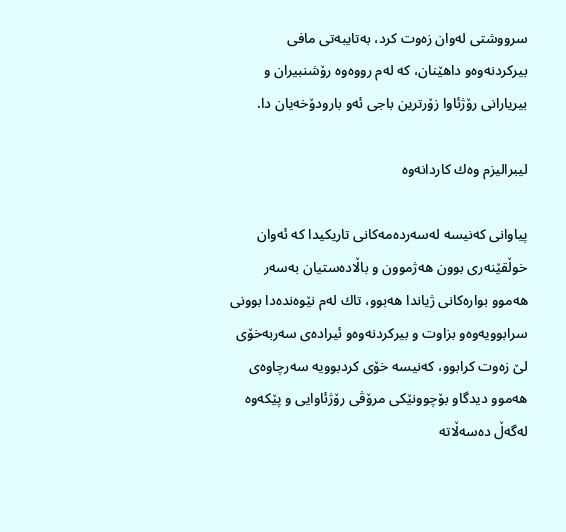سرووشتی‌ له‌وان زه‌وت كرد، به‌تایبه‌تی‌ مافی‌ بیركردنه‌وه‌و داهێنان، كه‌ له‌م رووه‌وه‌ رۆشنبیران و بیریارانی‌ رۆژئاوا زۆرترین باجی‌ ئه‌و بارودۆخه‌یان دا.

لیبرالیزم وه‌ك كاردانه‌وه‌

پیاوانی‌ كه‌نیسه‌ له‌سه‌رده‌مه‌كانی‌ تاریكیدا كه‌ ئه‌وان خوڵقێنه‌ری‌ بوون هه‌ژموون و باڵاده‌ستیان به‌سه‌ر هه‌موو بواره‌كانی‌ ژیاندا هه‌بوو، تاك له‌م نێوه‌نده‌دا بوونی‌ سرابوویه‌وه‌و بزاوت و بیركردنه‌وه‌و ئیراده‌ی‌ سه‌ربه‌خۆی‌ لێ‌ زه‌وت كرابوو، كه‌نیسه‌ خۆی‌ كردبوویه‌ سه‌رچاوه‌ی‌ هه‌موو دیدگاو بۆچوونێكی‌ مرۆڤی‌ رۆژئاوایی‌ و پێكه‌وه‌ له‌گه‌ڵ ده‌سه‌ڵاته‌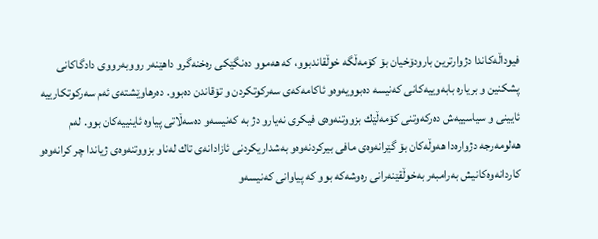فیوداڵه‌كاندا دژوارترین بارودۆخیان بۆ كۆمه‌ڵگه‌ خوڵقاندبوو، كه‌ هه‌موو ده‌نگێكی‌ ره‌خنه‌گرو داهێنه‌ر رووبه‌رووی‌ دادگاكانی‌ پشكنین و بریاره‌ بابه‌وییه‌كانی‌ كه‌نیسه‌ ده‌بوویه‌وه‌و ئاكامه‌كه‌ی‌ سه‌ركوتكردن و تۆقاندن ده‌بوو. ده‌رهاوێشته‌ی‌ ئه‌م سه‌ركوتكارییه‌ ئایینی‌ و سیاسییه‌ش ده‌ركه‌وتنی‌ كۆمه‌ڵێك بزووتنه‌وه‌ی‌ فیكری‌ نه‌یارو دژ به‌ كه‌نیسه‌و ده‌سه‌ڵاتی‌ پیاوه‌ ئاینییه‌كان بوو. له‌م هه‌لومه‌رجه‌ دژواره‌دا هه‌وڵه‌كان بۆ گێرانه‌وه‌ی‌ مافی‌ بیركردنه‌وه‌و به‌شداریكردنی‌ ئازادانه‌ی‌ تاك له‌ناو بزووتنه‌وه‌ی‌ ژیاندا چر كرانه‌وه‌و كاردانه‌وه‌كانیش به‌رامبه‌ر به‌خوڵقێنه‌رانی‌ ره‌وشه‌كه‌ بوو كه‌ پیاوانی‌ كه‌نیسه‌و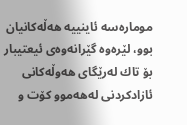موماره‌سه‌ ئاینییه‌ هه‌ڵه‌كانیان بوو، لێره‌وه‌ گێرانه‌وه‌ی‌ ئیعتیبار بۆ تاك له‌رێگای‌ هه‌وڵه‌كانی‌ ئازادكردنی‌ له‌هه‌موو كۆت و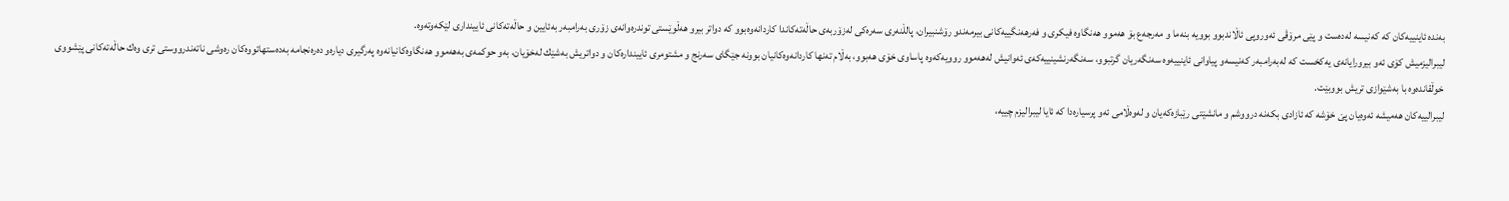به‌نده‌ ئاینییه‌كان كه‌ كه‌نیسه‌ له‌ده‌ست و پێی‌ مرۆڤی‌ ئه‌وروپی‌ ئاڵاندبوو بوویه‌ بنه‌ما و مه‌رجه‌ع بۆ هه‌موو هه‌نگاوه‌ فیكری‌ و فه‌رهه‌نگییه‌كانی‌ بیرمه‌ندو رۆشنبیران، پالڵنه‌ری‌ سه‌ره‌كی‌ له‌زۆربه‌ی‌ حاڵه‌ته‌كاندا كاردانه‌وه‌بوو كه‌ دواتر بیرو هه‌ڵوێستی‌ توندره‌وانه‌ی‌ زۆری‌ به‌رامبه‌ر به‌ئایین و حاڵه‌ته‌كانی‌ ئایینداری‌ لێكه‌وته‌وه‌.
لیبرالیزمیش كۆی‌ ئه‌و بیرورایانه‌ی‌ یه‌كخست كه‌ له‌به‌رامبه‌ر كه‌نیسه‌و پیاوانی‌ ئاینییه‌وه‌ سه‌نگه‌ریان گرتبوو، سه‌نگه‌رنشینییه‌كه‌ی‌ ئه‌وانیش له‌هه‌موو روویه‌كه‌وه‌ پاساوی‌ خۆی‌ هه‌بوو، به‌ڵام ته‌نها كاردانه‌وه‌كانیان بوونه‌ جێگای‌ سه‌رنج و مشتومری‌ ئایینداره‌كان و دواتریش به‌شێك له‌خۆیان، به‌و حوكمه‌ی‌ به‌هه‌موو هه‌نگاوه‌كانیانه‌وه‌ په‌رگیری‌ دیاره‌و ده‌ره‌نجامه‌ به‌ده‌ستهاتووه‌كان ره‌وشی‌ ناته‌ندرووستی‌ تری‌ وه‌ك حاڵه‌ته‌كانی‌ پێشووی‌ خوڵقانده‌وه‌ با به‌شێوازی‌ تریش بووبێت.
لیبرالییه‌كان هه‌میشه‌ ئه‌وه‌یان پێ‌ خۆشه‌ كه‌ ئازادی‌ بكه‌نه‌ درووشم و مانشێتی‌ رێبازه‌كه‌یان و له‌وه‌ڵامی‌ ئه‌و پرسیاره‌دا كه‌ ئایا لیبرالیزم چییه‌،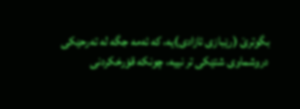بگوترێ‌ (رێبازی‌ ئازادی‌)یه‌، كه‌ ئه‌مه‌ جگه‌ له‌ ته‌رحێكی‌ دروشماوی‌ شتێكی‌ تر نییه‌، چونكه‌ قۆرخكردنی‌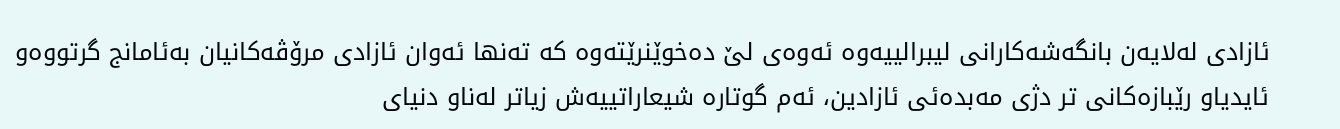ئازادی‌ له‌لایه‌ن بانگه‌شه‌كارانی‌ لیبرالییه‌وه‌ ئه‌وه‌ی‌ لێ‌ ده‌خوێنرێته‌وه‌ كه‌ ته‌نها ئه‌وان ئازادی‌ مرۆڤه‌كانیان به‌ئامانج گرتووه‌و ئایدیاو رێبازه‌كانی‌ تر دژی‌ مه‌بده‌ئی‌ ئازادین، ئه‌م گوتاره‌ شیعاراتییه‌ش زیاتر له‌ناو دنیای‌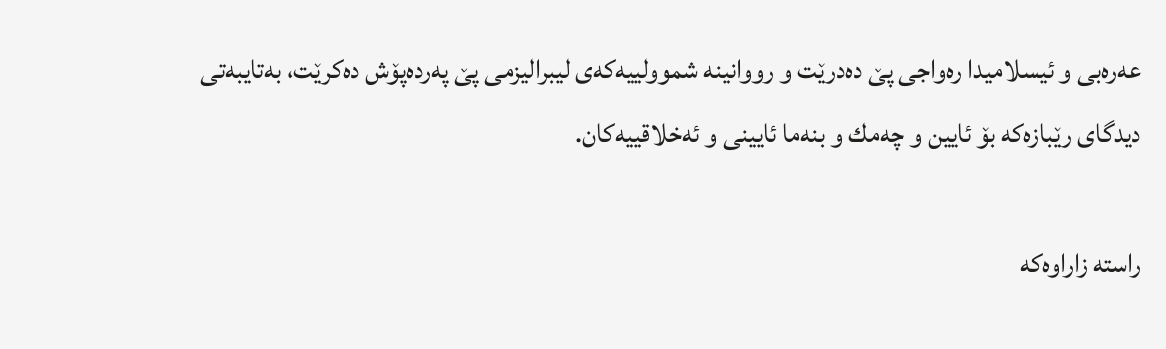عه‌ره‌بی‌ و ئیسلامیدا ره‌واجی‌ پێ‌ ده‌درێت و رووانینه‌ شموولییه‌كه‌ی‌ لیبرالیزمی‌ پێ‌ په‌رده‌پۆش ده‌كرێت، به‌تایبه‌تی‌ دیدگای‌ رێبازه‌كه‌ بۆ ئایین و چه‌مك و بنه‌ما ئایینی‌ و ئه‌خلاقییه‌كان.

راسته‌ زاراوه‌كه‌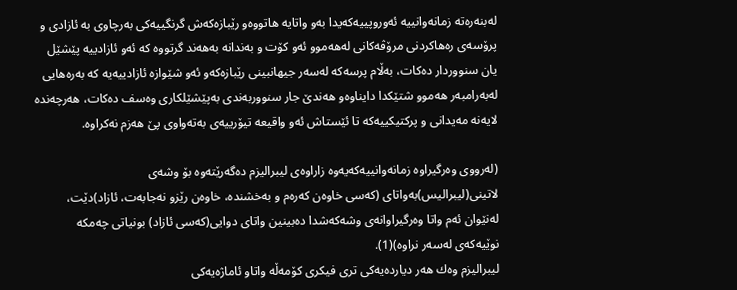له‌بنه‌ره‌ته‌ زمانه‌وانییه‌ ئه‌وروپییه‌كه‌یدا به‌و واتایه‌ هاتووه‌و رێبازه‌كه‌ش گرنگییه‌كی‌ به‌رچاوی‌ به‌ ئازادی‌ و پرۆسه‌ی‌ ره‌هاكردنی‌ مرۆڤه‌كانی‌ له‌هه‌موو ئه‌و كۆت و به‌ندانه‌ به‌هه‌ند گرتووه‌ كه‌ ئه‌و ئازادییه‌ پێشێل یان سنووردار ده‌كات، به‌ڵام پرسه‌كه‌ له‌سه‌ر جیهانبینی‌ رێبازه‌كه‌و ئه‌و شێوازه‌ ئازادییه‌یه‌ كه‌ به‌ره‌هایی‌ له‌به‌رامبه‌ر هه‌موو شتێكدا دایناوه‌و هه‌ندێ‌ جار سنووربه‌ندی‌ به‌پێشێلكاری‌ وه‌سف ده‌كات، هه‌رچه‌نده‌ لایه‌نه‌ مه‌یدانی‌ و پركتیكییه‌كه‌ تا ئێستاش ئه‌و واقیعه‌ تیۆرییه‌ی‌ به‌ته‌واوی‌ پێ‌ هه‌زم نه‌كراوه‌.

(له‌رووی‌ وه‌رگیراوه‌ زمانه‌وانییه‌كه‌یه‌وه‌ زاراوه‌ی‌ لیبرالیزم ده‌گه‌رێته‌وه‌ بۆ وشه‌ی‌ لاتینی‌(لیبرالیس)به‌واتای‌ (كه‌سی‌ خاوه‌ن كه‌ره‌م و به‌خشنده‌، خاوه‌ن رێزو نه‌جابه‌ت، ئازاد)دێت، له‌نێوان ئه‌م واتا وه‌رگیراوانه‌ی‌ وشه‌كه‌شدا ده‌بینین واتای‌ دوایی‌(كه‌سی‌ ئازاد) بونیاتی‌ چه‌مكه‌ نوێیه‌كه‌ی‌ له‌سه‌ر نراوه‌)(1).
لیبرالیزم وه‌ك هه‌ر دیارده‌یه‌كی‌ تری‌ فیكری‌ كۆمه‌ڵه‌ واتاو ئاماژه‌یه‌كی‌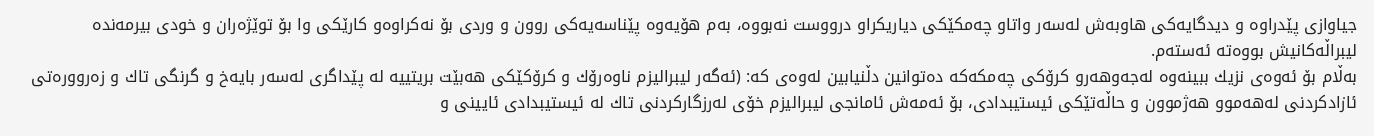جیاوازی‌ پێدراوه‌ و دیدگایه‌كی‌ هاوبه‌ش له‌سه‌ر واتاو چه‌مكێكی‌ دیاریكراو درووست نه‌بووه‌، به‌م هۆیه‌وه‌ پێناسه‌یه‌كی‌ روون و وردی‌ بۆ نه‌كراوه‌و كارێكی‌ وا بۆ توێژه‌ران و خودی‌ بیرمه‌نده‌ لیبراڵه‌كانیش بووه‌ته‌ ئه‌سته‌م.
به‌ڵام بۆ ئه‌وه‌ی‌ نزیك ببینه‌وه‌ له‌جه‌وهه‌رو كرۆكی‌ چه‌مكه‌كه‌ ده‌توانین دڵنیابین له‌وه‌ی‌ كه‌: (ئه‌گه‌ر لیبرالیزم ناوه‌رۆك و كرۆكێكی‌ هه‌بێت بریتییه‌ له‌ پێداگری‌ له‌سه‌ر بایه‌خ و گرنگی‌ تاك و زه‌رووره‌تی‌ ئازادكردنی‌ له‌هه‌موو هه‌ژموون و حاڵه‌تێكی‌ ئیستیبدادی‌، بۆ ئه‌مه‌ش ئامانجی‌ لیبرالیزم خۆی‌ له‌رزگاركردنی‌ تاك له‌ ئیستیبدادی‌ ئایینی‌ و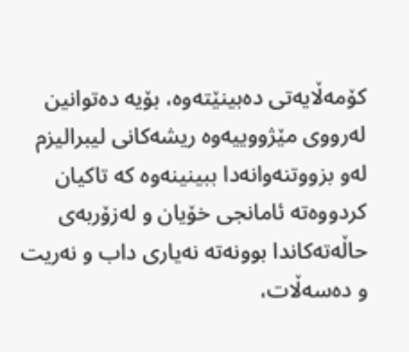كۆمه‌ڵایه‌تی‌ ده‌بینێته‌وه‌، بۆیه‌ ده‌توانین له‌رووی‌ مێژووییه‌وه‌ ریشه‌كانی‌ لیبرالیزم له‌و بزووتنه‌وانه‌دا ببینینه‌وه‌ كه‌ تاكیان كردووه‌ته‌ ئامانجی‌ خۆیان و له‌زۆربه‌ی‌ حاڵه‌ته‌كاندا بوونه‌ته‌ نه‌یاری‌ داب و نه‌ریت و ده‌سه‌ڵات،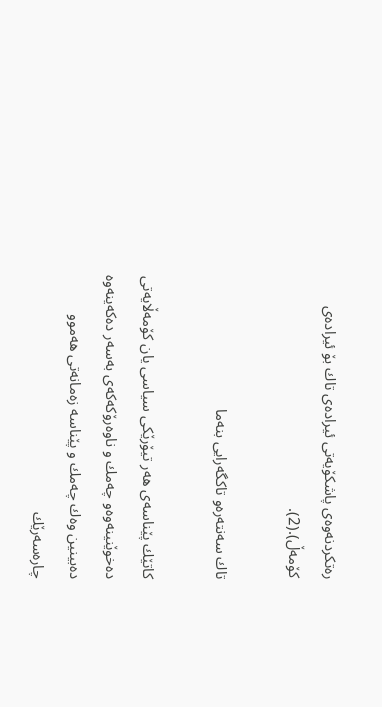ره‌تكردنه‌وه‌ی‌ پاشكۆیه‌تی‌ ئیراده‌ی‌ تاك بۆ ئیراده‌ی‌ كۆمه‌ڵ).(2).

تاك سه‌نته‌ره‌و تاكگه‌رایی‌ بنه‌ما

كاتێك پێناسه‌ی‌ هه‌ر تیۆرێكی‌ سیاسی‌ یان كۆمه‌ڵایه‌تی‌ ده‌خوێنینه‌وه‌و چه‌مك و ناوه‌رۆكه‌كه‌ی‌ به‌سه‌ر ده‌كه‌ینه‌وه‌ ده‌بینین وه‌ك چه‌مك و پێناسه‌ زه‌مانه‌تی‌ هه‌موو چاره‌سه‌رێك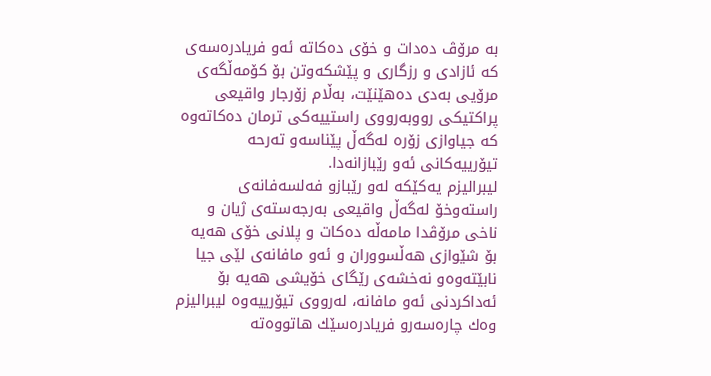به‌ مرۆڤ ده‌دات و خۆی‌ ده‌كاته‌ ئه‌و فریادره‌سه‌ی‌ كه‌ ئازادی‌ و رزگاری‌ و پێشكه‌وتن بۆ كۆمه‌ڵگه‌ی‌ مرۆیی‌ به‌دی‌ ده‌هێنێت، به‌ڵام زۆرجار واقیعی‌ پراكتیكی‌ رووبه‌رووی‌ راستییه‌كی‌ ترمان ده‌كاته‌وه‌ كه‌ جیاوازی‌ زۆره‌ له‌گه‌ڵ پێناسه‌و ته‌رحه‌ تیۆرییه‌كانی ئه‌و رێبازانه‌دا.
لیبرالیزم یه‌كێكه‌ له‌و رێبازو فه‌لسه‌فانه‌ی‌ راسته‌وخۆ له‌گه‌ڵ واقیعی‌ به‌رجه‌سته‌ی‌ ژیان و ناخی‌ مرۆڤدا مامه‌ڵه‌ ده‌كات و پلانی‌ خۆی‌ هه‌یه‌ بۆ شێوازی‌ هه‌ڵسووران و ئه‌و مافانه‌ی‌ لێی‌ جیا نابێته‌وه‌و نه‌خشه‌ی‌ رێگای‌ خۆیشی‌ هه‌یه‌ بۆ ئه‌داكردنی‌ ئه‌و مافانه‌، له‌رووی‌ تیۆرییه‌وه‌ لیبرالیزم وه‌ك چاره‌سه‌رو فریادره‌سێك هاتووه‌ته‌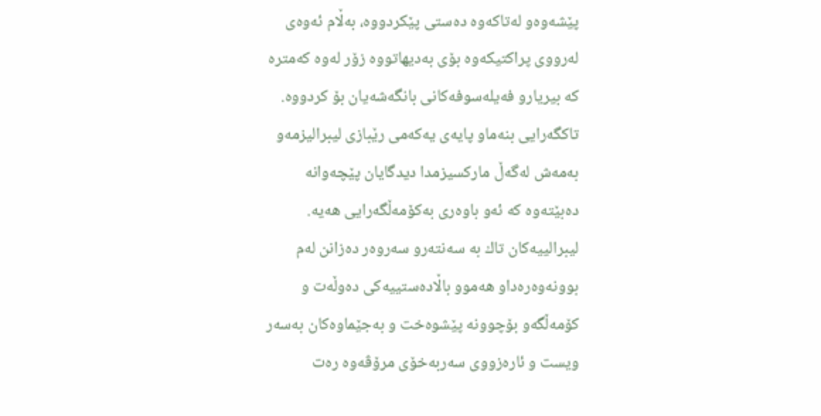پێشه‌وه‌و له‌تاكه‌وه‌ ده‌ستی‌ پێكردووه‌، به‌ڵام ئه‌وه‌ی‌ له‌رووی‌ پراكتیكه‌وه‌ بۆی‌ به‌دیهاتووه‌ زۆر له‌وه‌ كه‌متره‌ كه‌ بیریارو فه‌یله‌سوفه‌كانی‌ بانگه‌شه‌یان بۆ كردووه‌.
تاكگه‌رایی‌ بنه‌ماو پایه‌ی‌ یه‌كه‌می‌ رێبازی‌ لیبرالیزمه‌و به‌مه‌ش له‌گه‌ڵ ماركسیزمدا دیدگایان پێچه‌وانه‌ ده‌بێته‌وه‌ كه‌ ئه‌و باوه‌ری‌ به‌كۆمه‌ڵگه‌رایی‌ هه‌یه‌. لیبرالییه‌كان تاك به‌ سه‌نته‌رو سه‌روه‌ر ده‌زانن له‌م بوونه‌وه‌ره‌داو هه‌موو باڵاده‌ستییه‌كی‌ ده‌وڵه‌ت و كۆمه‌ڵگه‌و بۆچوونه‌ پێشوه‌خت و به‌جێماوه‌كان به‌سه‌ر ویست و ئاره‌زووی‌ سه‌ربه‌خۆی‌ مرۆڤه‌وه‌ ره‌ت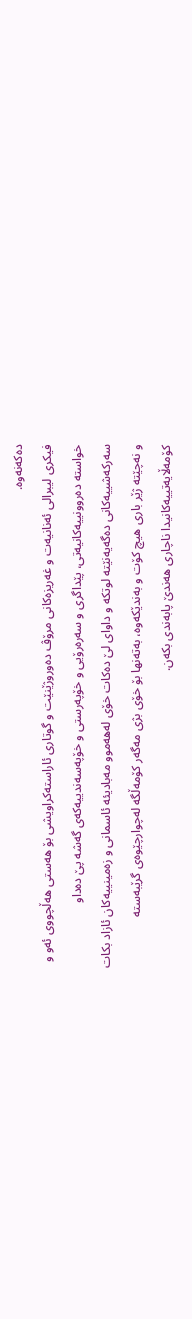ده‌كه‌نه‌وه‌.
فیكری‌ لیبرالی‌ ئه‌نانیه‌ت و غه‌ریزه‌كانی‌ مرۆڤ ده‌وروژێنێت و گوتاری‌ ئاراسته‌كراویشی‌ بۆ هه‌ستی‌ هه‌ڵچووی‌ ئه‌و و خواسته‌ ده‌روونییه‌كانیه‌تی‌، پێداگری‌ و سه‌ره‌رۆیی‌ و خۆپه‌رستی‌ و خۆپه‌سه‌ندییه‌كه‌ی‌ گه‌شه‌ پێ‌ ده‌داو سه‌ركه‌شییه‌كانی‌ ده‌گه‌یه‌نێته‌ لوتكه‌ و داوای‌ لێ‌ ده‌كات خۆی‌ له‌هه‌موو مه‌بادیئه‌ ئاسمانی‌ و زه‌مینییه‌كان ئازاد بكات و نه‌چێته‌ ژێر باری‌ هیچ كۆت و به‌ندێكه‌وه‌، به‌ته‌نها بۆ خۆی‌ بژی‌ مه‌گه‌ر كۆمه‌ڵگه‌ له‌چوارچێوه‌ی‌ گرێبه‌سته‌ كۆمه‌ڵایه‌تییه‌كانیدا ناچاری‌ هه‌ندێ‌ پابه‌ندی‌ بكه‌ن.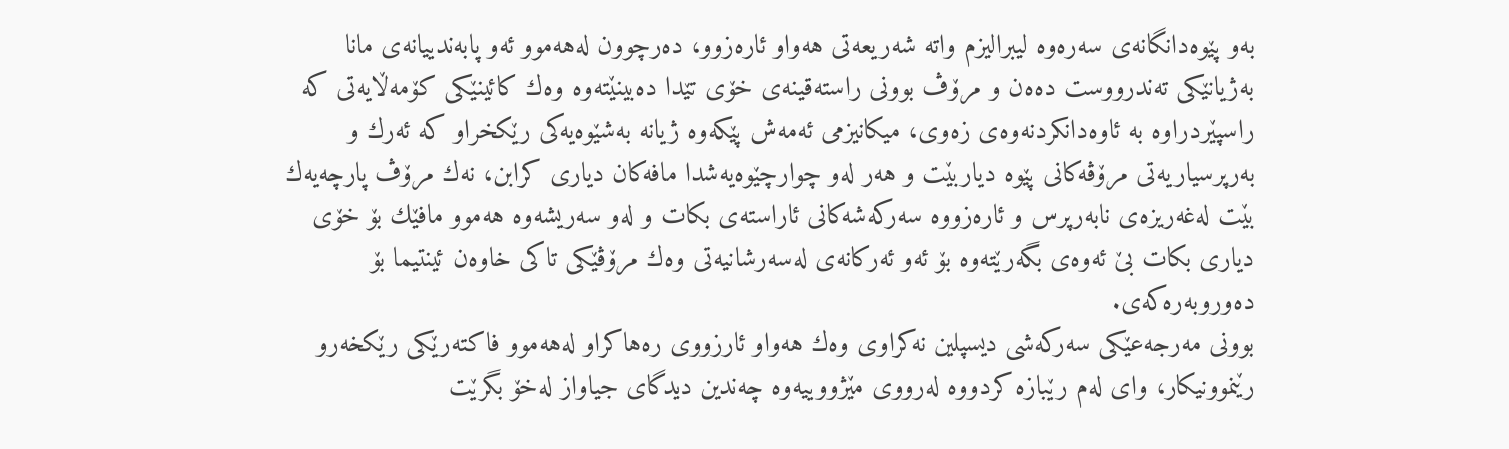به‌و پێوه‌دانگانه‌ی‌ سه‌ره‌وه‌ لیبرالیزم واته‌ شه‌ریعه‌تی‌ هه‌واو ئاره‌زوو، ده‌رچوون له‌هه‌موو ئه‌و پابه‌ندییانه‌ی‌ مانا به‌ژیانێكی‌ ته‌ندرووست ده‌ه‌ن و مرۆڤ بوونی‌ راسته‌قینه‌ی‌ خۆی‌ تێدا ده‌بینێته‌وه‌ وه‌ك كائینێكی‌ كۆمه‌ڵایه‌تی‌ كه‌ راسپێردراوه‌ به‌ ئاوه‌دانكردنه‌وه‌ی‌ زه‌وی‌، میكانیزمی‌ ئه‌مه‌ش پێكه‌وه‌ ژیانه‌ به‌شێوه‌یه‌كی‌ رێكخراو كه‌ ئه‌رك و به‌رپرسیاریه‌تی‌ مرۆڤه‌كانی‌ پێوه‌ دیاربێت و هه‌ر له‌و چوارچێوه‌یه‌شدا مافه‌كان دیاری‌ كرابن، نه‌ك مرۆڤ پارچه‌یه‌ك بێت له‌غه‌ریزه‌ی‌ نابه‌رپرس و ئاره‌زووه‌ سه‌ركه‌شه‌كانی‌ ئاراسته‌ی‌ بكات و له‌و سه‌ریشه‌وه‌ هه‌موو مافێك بۆ خۆی‌ دیاری‌ بكات بێ‌ ئه‌وه‌ی‌ بگه‌رێته‌وه‌ بۆ ئه‌و ئه‌ركانه‌ی‌ له‌سه‌رشانیه‌تی‌ وه‌ك مرۆڤێكی‌ تاكی‌ خاوه‌ن ئینتیما بۆ ده‌وروبه‌ره‌كه‌ی‌.
بوونی‌ مه‌رجه‌عێكی‌ سه‌ركه‌شی‌ دیسپلین نه‌كراوی‌ وه‌ك هه‌واو ئارزووی‌ ره‌هاكراو له‌هه‌موو فاكته‌رێكی‌ رێكخه‌رو رێنموونیكار، وای‌ له‌م رێبازه‌ كردووه‌ له‌رووی‌ مێژووییه‌وه‌ چه‌ندین دیدگای‌ جیاواز له‌خۆ بگرێت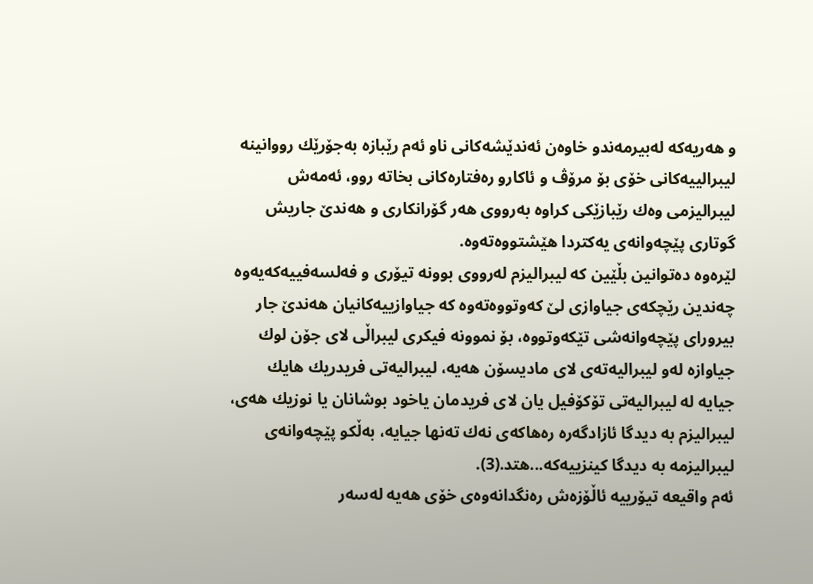و هه‌ریه‌كه‌ له‌بیرمه‌ندو خاوه‌ن ئه‌ندێشه‌كانی‌ ناو ئه‌م رێبازه‌ به‌جۆرێك رووانینه‌ لیبرالییه‌كانی‌ خۆی‌ بۆ مرۆڤ و ئاكارو ره‌فتاره‌كانی‌ بخاته‌ روو، ئه‌مه‌ش لیبرالیزمی‌ وه‌ك رێبازێكی‌ كراوه‌ به‌رووی‌ هه‌ر گۆرانكاری‌ و هه‌ندێ‌ جاریش گوتاری‌ پێچه‌وانه‌ی‌ یه‌كتردا هێشتووه‌ته‌وه‌.
لێره‌وه‌ ده‌توانین بڵێین كه‌ لیبرالیزم له‌رووی‌ بوونه‌ تیۆری‌ و فه‌لسه‌فییه‌كه‌یه‌وه‌ چه‌ندین رێچكه‌ی‌ جیاوازی‌ لێ‌ كه‌وتووه‌ته‌وه‌ كه‌ جیاوازییه‌كانیان هه‌ندێ‌ جار بیرورای‌ پێچه‌وانه‌شی‌ تێكه‌وتووه‌، بۆ نموونه‌ فیكری‌ لیبراڵی‌ لای‌ جۆن لوك جیاوازه‌ له‌و لیبرالیه‌ته‌ی‌ لای‌ مادیسۆن هه‌یه‌، لیبرالیه‌تی‌ فریدریك هایك جیایه‌ له‌ لیبرالیه‌تی‌ تۆكۆفیل یان لای‌ فریدمان یاخود بوشانان یا نوزیك هه‌ی، لیبرالیزم به‌ دیدگا ئازادگه‌ره‌ ره‌هاكه‌ی‌ نه‌ك ته‌نها جیایه‌، به‌ڵكو پێچه‌وانه‌ی‌ لیبرالیزمه‌ به‌ دیدگا كینزییه‌كه‌...هتد.(3).
ئه‌م واقیعه‌ تیۆرییه‌ ئاڵۆزه‌ش ره‌نگدانه‌وه‌ی‌ خۆی‌ هه‌یه‌ له‌سه‌ر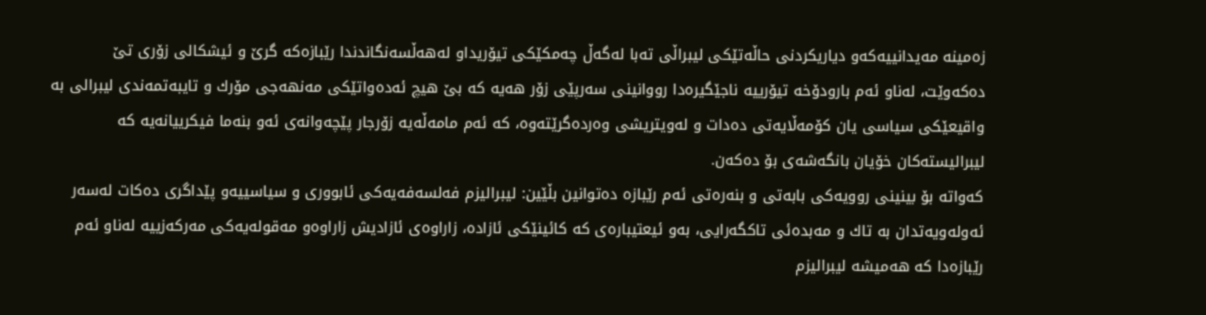زه‌مینه‌ مه‌یدانییه‌كه‌و دیاریكردنی‌ حاڵه‌تێكی‌ لیبراڵی‌ ته‌با له‌گه‌ڵ چه‌مكێكی‌ تیۆریداو له‌هه‌ڵسه‌نگاندندا رێبازه‌كه‌ گرێ‌ و ئیشكالی‌ زۆری‌ تێ‌ ده‌كه‌وێت، له‌ناو ئه‌م بارودۆخه‌ تیۆرییه‌ ناجێگیره‌دا رووانینی‌ سه‌رپێی‌ زۆر هه‌یه‌ كه‌ بێ‌ هیچ ئه‌ده‌واتێكی‌ مه‌نهه‌جی‌ مۆرك و تایبه‌تمه‌ندی‌ لیبرالی‌ به‌ واقیعێكی‌ سیاسی‌ یان كۆمه‌ڵایه‌تی‌ ده‌دات و له‌ویتریشی‌ وه‌رده‌گرێته‌وه‌، كه‌ ئه‌م مامه‌ڵه‌یه‌ زۆرجار پێچه‌وانه‌ی‌ ئه‌و بنه‌ما فیكرییانه‌یه‌ كه‌ لیبرالیسته‌كان خۆیان بانگه‌شه‌ی‌ بۆ ده‌كه‌ن.
كه‌واته‌ بۆ بینینی‌ روویه‌كی‌ بابه‌تی‌ و بنه‌ره‌تی‌ ئه‌م رێبازه‌ ده‌توانین بڵێین: لیبرالیزم فه‌لسه‌فه‌یه‌كی‌ ئابووری‌ و سیاسییه‌و پێداگری‌ ده‌كات له‌سه‌ر ئه‌وله‌ویه‌تدان به‌ تاك و مه‌بده‌ئی‌ تاكگه‌رایی‌، به‌و ئیعتیباره‌ی‌ كه‌ كائینێكی‌ ئازاده‌، زاراوه‌ی‌ ئازادیش زاراوه‌و مه‌قوله‌یه‌كی‌ مه‌ركه‌زییه‌ له‌ناو ئه‌م رێبازه‌دا كه‌ هه‌میشه‌ لیبرالیزم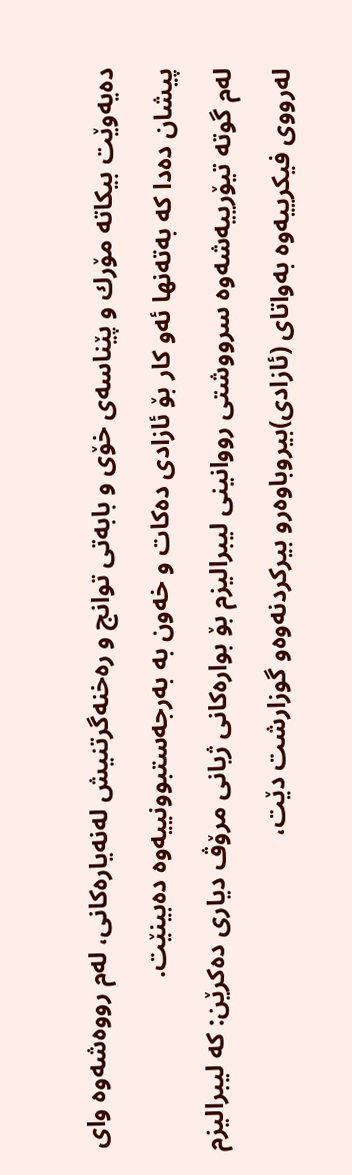ده‌یه‌وێت بیكاته‌ مۆرك و پێناسه‌ی‌ خۆی‌ و بابه‌تی‌ توانج و ره‌خنه‌گرتنیش له‌نه‌یاره‌كانی‌، له‌م رووه‌شه‌وه‌ وای‌ پیشان ده‌دا كه‌ به‌ته‌نها ئه‌و كار بۆ ئازادی‌ ده‌كات و خه‌ون به‌ به‌رجه‌ستبوونییه‌وه‌ ده‌بینێت.
له‌م گوته‌ تیۆرییه‌شه‌وه‌ سرووشتی‌ رووانینی‌ لیبرالیزم بۆ بواره‌كانی‌ ژیانی‌ مرۆڤ دیاری‌ ده‌كرێن: كه‌ لیبرالیزم له‌رووی‌ فیكرییه‌وه‌ به‌واتای‌ (ئازادی‌)بیروباوه‌رو بیركردنه‌وه‌و گوزارشت دێت،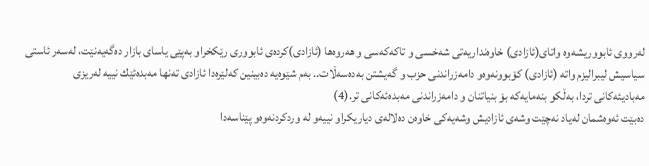له‌رووی‌ ئابووریشه‌وه‌ واتای‌(ئازادی‌) خاوه‌نداریه‌تی‌ شه‌خسی‌ و تاكه‌كه‌سی‌ و هه‌روه‌ها (ئازادی‌)كرده‌ی‌ ئابووری‌ رێكخراو به‌پێی‌ یاسای‌ بازار ده‌گه‌یه‌نێت، له‌سه‌ر ئاستی‌ سیاسیش لیبرالیزم واته‌ (ئازادی‌) كۆبوونه‌وه‌و دامه‌زراندنی‌ حزب و گه‌یشتن به‌ده‌سه‌ڵات.. به‌م شێوه‌یه‌ ده‌بینین كه‌لێره‌دا ئازادی‌ ته‌نها مه‌بده‌ئێك نییه‌ له‌ریزی‌ مه‌بادیئه‌كانی‌ تردا، به‌ڵكو بنه‌مایه‌كه‌ بۆ بنیاتنان و دامه‌زراندنی‌ مه‌بده‌ئه‌كانی‌ تر.(4)
ده‌بێت ئه‌وه‌شمان له‌یاد نه‌چێت وشه‌ی‌ ئازادیش وشه‌یه‌كی‌ خاوه‌ن ده‌لاله‌ی‌ دیاریكراو نییه‌و له‌ وردكردنه‌وه‌و پێناسه‌دا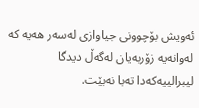ئه‌ویش بۆچوونی‌ جیاوازی‌ له‌سه‌ر هه‌یه‌ كه‌ له‌وانه‌یه‌ زۆربه‌یان له‌گه‌ڵ دیدگا لیبرالییه‌كه‌دا ته‌با نه‌بێت.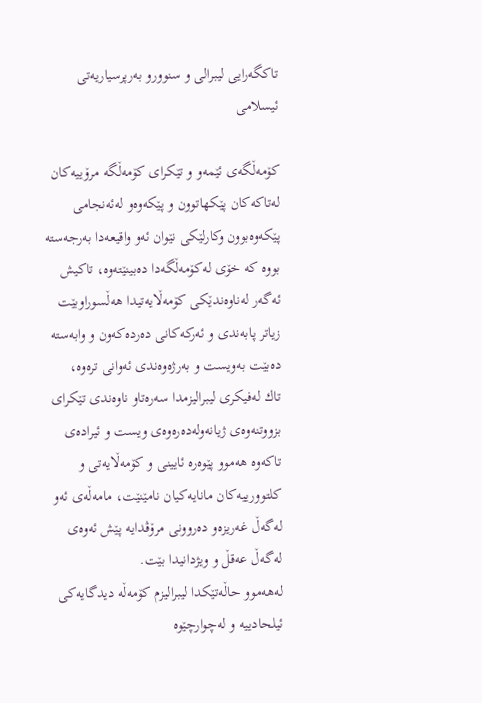تاكگه‌رایی‌ لیبرالی‌ و سنوورو به‌رپرسیاریه‌تی‌ ئیسلامی‌

كۆمه‌ڵگه‌ی‌ ئێمه‌و و تێكرای‌ كۆمه‌ڵگه‌ مرۆییه‌كان له‌تاكه‌كان پێكهاتوون و پێكه‌وه‌و له‌ئه‌نجامی‌ پێكه‌وه‌بوون وكارلێكی‌ نێوان ئه‌و واقیعه‌دا به‌رجه‌سته‌ بووه‌ كه‌ خۆی‌ له‌كۆمه‌ڵگه‌دا ده‌بینێته‌وه‌، تاكیش ئه‌گه‌ر له‌ناوه‌ندێكی‌ كۆمه‌ڵایه‌تیدا هه‌ڵسوراوبێت زیاتر پابه‌ندی‌ و ئه‌ركه‌كانی‌ ده‌رده‌كه‌ون و وابه‌سته‌ ده‌بێت به‌ویست و به‌رژه‌وه‌ندی‌ ئه‌وانی‌ تره‌وه‌،
تاك له‌فیكری‌ لیبرالیزمدا سه‌ره‌تاو ناوه‌ندی‌ تێكرای‌ بزووتنه‌وه‌ی‌ ژیانه‌وله‌ده‌ره‌وه‌ی‌ ویست و ئیراده‌ی‌ تاكه‌وه‌ هه‌موو پێوه‌ره‌ ئایینی‌ و كۆمه‌ڵایه‌تی‌ و كلتوورییه‌كان مانایه‌كیان نامێنێت، مامه‌ڵه‌ی‌ ئه‌و له‌گه‌ڵ غه‌ریزه‌و ده‌روونی‌ مرۆڤدایه‌ پێش ئه‌وه‌ی‌ له‌گه‌ڵ عه‌قڵ و ویژدانیدا بێت.
له‌هه‌موو حاڵه‌تێكدا لیبرالیزم كۆمه‌ڵه‌ دیدگایه‌كی‌ ئیلحادییه‌ و له‌چوارچێوه‌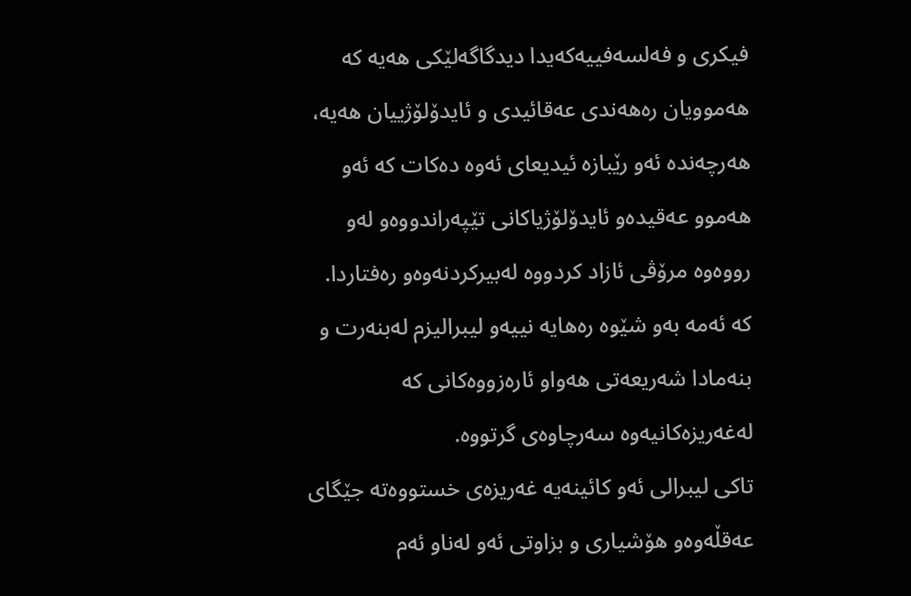فیكری‌ و فه‌لسه‌فییه‌كه‌یدا دیدگاگه‌لێكی‌ هه‌یه‌ كه‌ هه‌موویان ره‌هه‌ندی‌ عه‌قائیدی‌ و ئایدۆلۆژییان هه‌یه‌، هه‌رچه‌نده‌ ئه‌و رێبازه‌ ئیدیعای‌ ئه‌وه‌ ده‌كات كه‌ ئه‌و هه‌موو عه‌قیده‌و ئایدۆلۆژیاكانی‌ تێپه‌راندووه‌و له‌و رووه‌وه‌ مرۆڤی‌ ئازاد كردووه‌ له‌بیركردنه‌وه‌و ره‌فتاردا. كه‌ ئه‌مه‌ به‌و شێوه‌ ره‌هایه‌ نییه‌و لیبرالیزم له‌بنه‌رت و بنه‌مادا شه‌ریعه‌تی‌ هه‌واو ئاره‌زووه‌كانی‌ كه‌ له‌غه‌ریزه‌كانیه‌وه‌ سه‌رچاوه‌ی‌ گرتووه‌.
تاكی‌ لیبرالی‌ ئه‌و كائینه‌یه‌ غه‌ریزه‌ی‌ خستووه‌ته‌ جێگای‌ عه‌قڵه‌وه‌و هۆشیاری‌ و بزاوتی‌ ئه‌و له‌ناو ئه‌م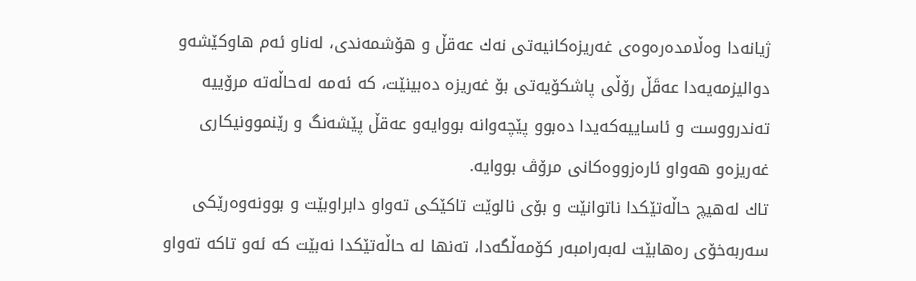ژیانه‌دا وه‌ڵامده‌ره‌وه‌ی‌ غه‌ریزه‌كانیه‌تی‌ نه‌ك عه‌قڵ و هۆشمه‌ندی‌، له‌ناو ئه‌م هاوكێشه‌و دوالیزمه‌یه‌دا عه‌قَڵ رۆڵی‌ پاشكۆیه‌تی‌ بۆ غه‌ریزه‌ ده‌بینێت، كه‌ ئه‌مه‌ له‌حاڵه‌ته‌ مرۆییه‌ ته‌ندرووست و ئاساییه‌كه‌یدا ده‌بوو پێچه‌وانه‌ بووایه‌و عه‌قڵ پێشه‌نگ و رێنموونیكاری‌ غه‌ریزه‌و هه‌واو ئاره‌زووه‌كانی‌ مرۆڤ بووایه‌.
تاك له‌هیچ حاڵه‌تێكدا ناتوانێت و بۆی‌ نالوێت تاكێكی‌ ته‌واو دابراوبێت و بوونه‌وه‌رێكی‌ سه‌ربه‌خۆی‌ ره‌هابێت له‌به‌رامبه‌ر كۆمه‌ڵگه‌دا، ته‌نها له‌ حاڵه‌تێكدا نه‌بێت كه‌ ئه‌و تاكه‌ ته‌واو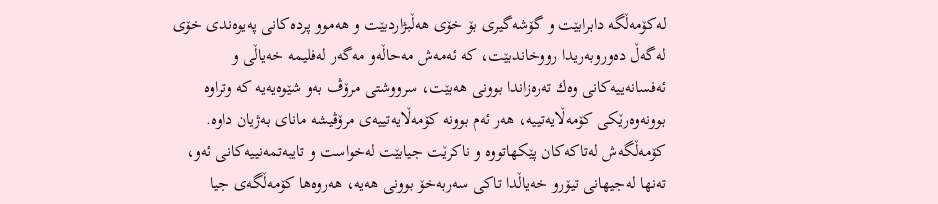له‌كۆمه‌ڵگه‌ دابرابێت و گۆشه‌گیری‌ بۆ خۆی‌ هه‌ڵبژاردبێت و هه‌موو پرده‌كانی‌ په‌یوه‌ندی‌ خۆی‌ له‌گه‌ڵ ده‌وروبه‌ریدا رووخاندبێت، كه‌ ئه‌مه‌ش مه‌حاڵه‌و مه‌گه‌ر له‌فلیمه‌ خه‌یاڵی‌ و ئه‌فسانه‌ییه‌كانی‌ وه‌ك ته‌ره‌زاندا بوونی‌ هه‌بێت، سرووشتی‌ مرۆڤ به‌و شێوه‌یه‌یه‌ كه‌ وتراوه‌ بوونه‌وه‌رێكی‌ كۆمه‌ڵایه‌تییه‌، هه‌ر ئه‌م بوونه‌ كۆمه‌ڵایه‌تییه‌ی‌ مرۆڤیشه‌ مانای‌ به‌ژیان داوه‌.
كۆمه‌ڵگه‌ش له‌تاكه‌كان پێكهاتووه‌ و ناكرێت جیابێت له‌خواست و تایبه‌تمه‌نییه‌كانی‌ ئه‌و، ته‌نها له‌جیهانی‌ تیۆرو خه‌یاڵدا تاكی‌ سه‌ربه‌خۆ بوونی‌ هه‌یه‌، هه‌روه‌ها كۆمه‌ڵگه‌ی‌ جیا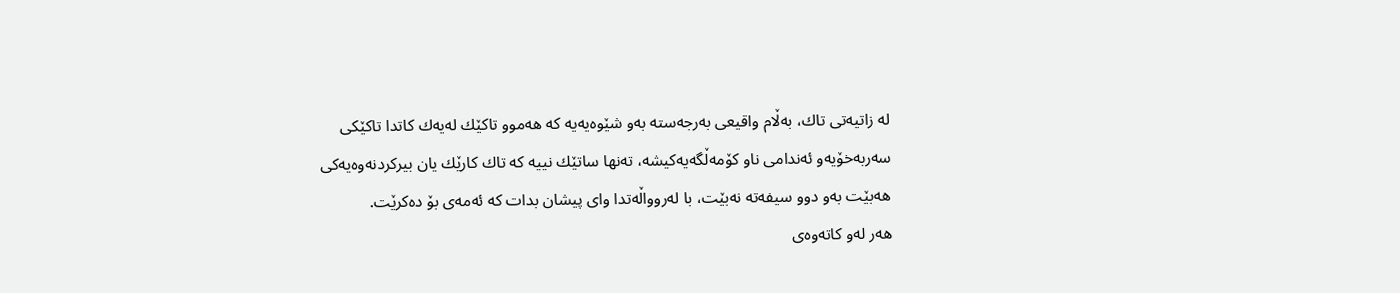له‌ زاتیه‌تی‌ تاك، به‌ڵام واقیعی‌ به‌رجه‌سته‌ به‌و شێوه‌یه‌یه‌ كه‌ هه‌موو تاكێك له‌یه‌ك كاتدا تاكێكی‌ سه‌ربه‌خۆیه‌و ئه‌ندامی‌ ناو كۆمه‌ڵگه‌یه‌كیشه‌، ته‌نها ساتێك نییه‌ كه‌ تاك كارێك یان بیركردنه‌وه‌یه‌كی‌ هه‌بێت به‌و دوو سیفه‌ته‌ نه‌بێت، با له‌روواڵه‌تدا وای‌ پیشان بدات كه‌ ئه‌مه‌ی‌ بۆ ده‌كرێت.
هه‌ر له‌و كاته‌وه‌ی‌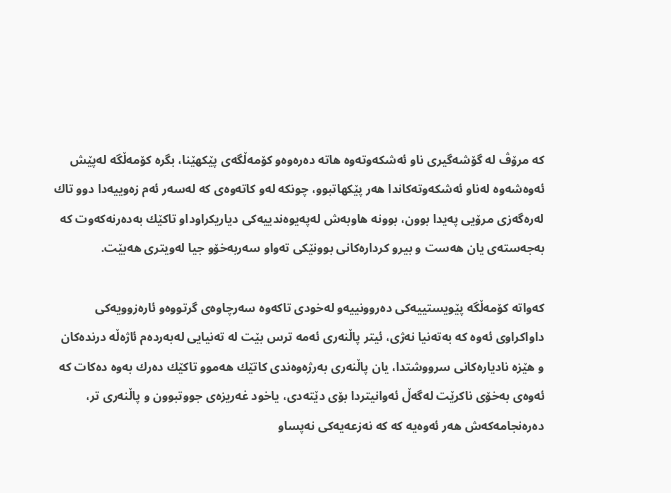كه‌ مرۆڤ له‌ گۆشه‌گیری‌ ناو ئه‌شكه‌وته‌وه‌ هاته‌ ده‌ره‌وه‌و كۆمه‌ڵگه‌ی‌ پێكهێنا، بگره‌ كۆمه‌ڵگه‌ له‌پێش ئه‌وه‌شه‌وه‌ له‌ناو ئه‌شكه‌وته‌كاندا هه‌ر پێكهاتبوو، چونكه‌ له‌و كاته‌وه‌ی‌ كه‌ له‌سه‌ر ئه‌م زه‌وییه‌دا دوو تاك له‌ره‌گه‌زی‌ مرۆیی‌ په‌یدا بوون، بوونه‌ هاوبه‌ش له‌په‌یوه‌ندییه‌كی‌ دیاریكراوداو تاكێك به‌ده‌رنه‌كه‌وت كه‌ به‌جه‌سته‌ی‌ یان هه‌ست و بیرو كرداره‌كانی‌ بوونێكی‌ ته‌واو سه‌ربه‌خۆو جیا له‌ویتری‌ هه‌بێت.

كه‌واته‌ كۆمه‌ڵگه‌ پێویستییه‌كی‌ ده‌روونییه‌و له‌خودی‌ تاكه‌وه‌ سه‌رچاوه‌ی‌ گرتووه‌و ئاره‌زوویه‌كی‌ داواكراوی‌ ئه‌وه‌ كه‌ به‌ته‌نیا نه‌ژی‌، ئیتر پاڵنه‌ری‌ ئه‌مه‌ ترس بێت له‌ ته‌نیایی‌ له‌به‌رده‌م ئاژه‌ڵه‌ درنده‌كان و هێزه‌ نادیاره‌كانی‌ سرووشتدا، یان پاڵنه‌ری‌ به‌رژه‌وه‌ندی‌ كاتێك هه‌موو تاكێك ده‌رك به‌وه‌ ده‌كات كه‌ ئه‌وه‌ی‌ به‌خۆی‌ ناكرێت له‌گه‌ڵ ئه‌وانیتردا بۆی‌ دێته‌دی‌، یاخود غه‌ریزه‌ی‌ جووتبوون و پاڵنه‌ری‌ تر، ده‌ره‌نجامه‌كه‌ش هه‌ر ئه‌وه‌یه‌ كه‌ كه‌ نه‌زعه‌یه‌كی‌ نه‌پساو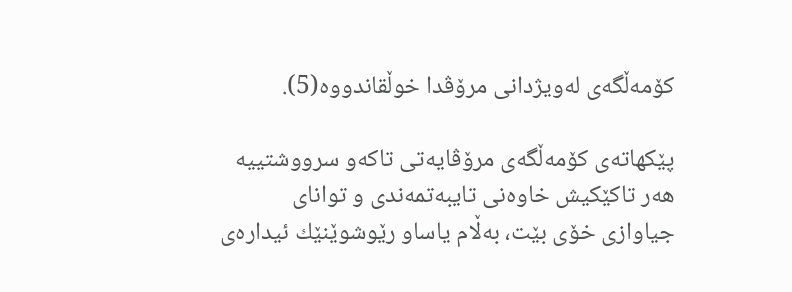كۆمه‌ڵگه‌ی‌ له‌ویژدانی‌ مرۆڤدا خوڵقاندووه‌(5).

پێكهاته‌ی‌ كۆمه‌ڵگه‌ی‌ مرۆڤایه‌تی‌ تاكه‌و سرووشتییه‌ هه‌ر تاكێكیش خاوه‌نی‌ تایبه‌تمه‌ندی‌ و توانای‌ جیاوازی‌ خۆی‌ بێت، به‌ڵام یاساو رێوشوێنێك ئیداره‌ی‌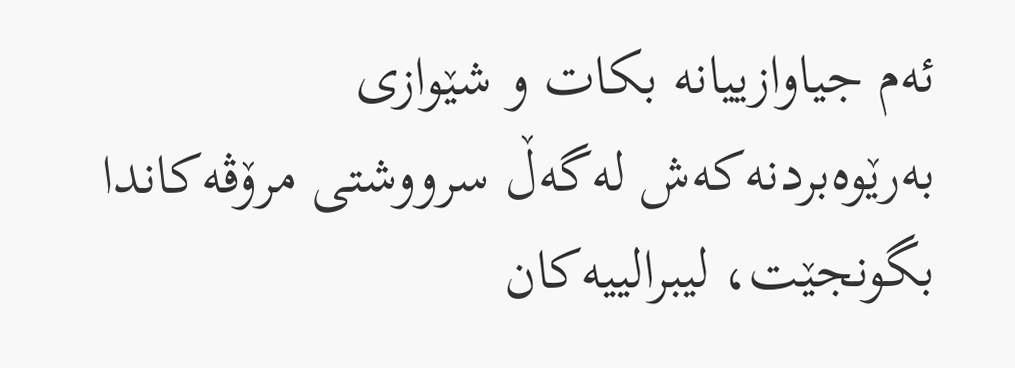ئه‌م جیاوازییانه‌ بكات و شێوازی‌ به‌رێوه‌بردنه‌كه‌ش له‌گه‌ڵ سرووشتی‌ مرۆڤه‌كاندا بگونجێت، لیبرالییه‌كان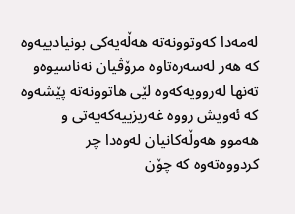له‌مه‌دا كه‌وتوونه‌ته‌ هه‌ڵه‌یه‌كی‌ بونیادییه‌وه‌ كه‌ هه‌ر له‌سه‌ره‌تاوه‌ مرۆڤیان نه‌ناسیوه‌و ته‌نها له‌روویه‌كه‌وه‌ لێی‌ هاتوونه‌ته‌ پێشه‌وه‌ كه‌ ئه‌ویش رووه‌ غه‌ریزییه‌كه‌یه‌تی‌ و هه‌موو هه‌وڵه‌كانیان له‌وه‌دا چر كردووه‌ته‌وه‌ كه‌ چۆن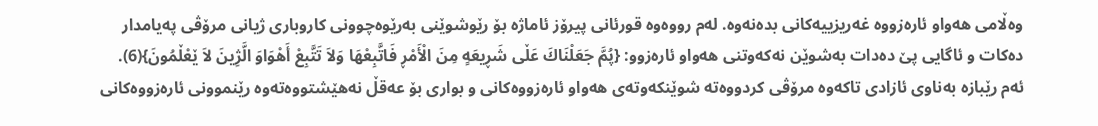وه‌ڵامی‌ هه‌واو ئاره‌زووه‌ غه‌ریزییه‌كانی‌ بده‌نه‌وه‌. له‌م رووه‌وه‌ قورئانی‌ پیرۆز ئاماژه‌ بۆ رێوشوێنی‌ به‌رێوه‌چوونی‌ كاروباری‌ ژیانی‌ مرۆڤی‌ په‌یامدار ده‌كات و ئاگایی‌ پێ‌ ده‌دات به‌شوێن نه‌كه‌وتنی‌ هه‌واو ئاره‌زوو: {پُمَّ جَعَلْنَاكَ عَڵی‌ شَڕیعَه‌ٍ مِنَ الْأَمْڕ فَاتَّبِعْهَا وَلاَ تَتَّبِعْ أَهْوَا‌وَ الَّژِینَ لاَ ێعْڵمُونَ}(6).
ئه‌م رێبازه‌ به‌ناوی‌ ئازادی‌ تاكه‌وه‌ مرۆڤی‌ كردووه‌ته‌ شوێنكه‌وته‌ی‌ هه‌واو ئاره‌زووه‌كانی‌ و بواری‌ بۆ عه‌قڵ نه‌هێشتووه‌ته‌وه‌ رێنموونی‌ ئاره‌زووه‌كانی‌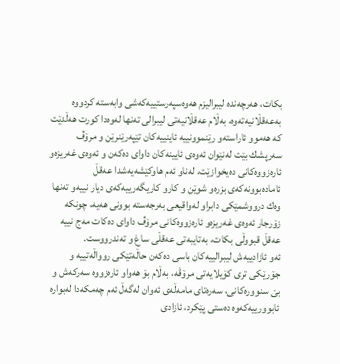بكات، هه‌رچه‌نده‌ لیبرالیزم هه‌وه‌سپه‌رستییه‌كه‌شی‌ وابه‌سته‌ كردووه‌ به‌عه‌قڵانیه‌ته‌وه‌، به‌ڵام عه‌قڵانیه‌تی‌ لیبرالی‌ ته‌نها له‌وه‌دا كورت هه‌ڵدێت كه‌ هه‌موو ئاراسته‌و رێنموونییه‌ ئاینییه‌كان تێپه‌رێنرێن و مرۆڤ سه‌رپشك بێت له‌نێوان ئه‌وه‌ی‌ ئایینه‌كان داوای‌ ده‌كه‌ن و ئه‌وه‌ی‌ غه‌ریزه‌و ئاره‌زووه‌كانی‌ ده‌یخوازێت، له‌ناو ئه‌م هاوكێشه‌یه‌شدا عه‌قڵ ئاماده‌بوونه‌كه‌ی‌ بزره‌و شوێن و كارو كاریگه‌رییه‌كه‌ی‌ دیار نییه‌و ته‌نها وه‌ك درووشمێكی‌ دابراو له‌واقیعی‌ به‌رجه‌سته‌ بوونی‌ هه‌یه‌، چونكه‌ زۆرجار ئه‌وه‌ی‌ غه‌ریزه‌و ئاره‌زووه‌كانی‌ مرۆڤ داوای‌ ده‌كات مه‌ج نییه‌ عه‌قڵ قبووڵی‌ بكات، به‌تایبه‌تی‌ عه‌قڵی‌ ساغ و ته‌ندرووست.
ئه‌و ئازادییه‌ش لیبرالییه‌كان باسی‌ ده‌كه‌ن حاڵه‌تێكی‌ روواڵه‌تییه‌ و جۆرێكی‌ تری‌ كۆیلایه‌تی‌ مرۆڤه‌، به‌ڵام بۆ هه‌واو ئاره‌زووه‌ سه‌ركه‌ش و بێ‌ سنووره‌كانی‌، سه‌ره‌تای‌ مامه‌ڵه‌ی‌ ئه‌وان له‌گه‌ڵ ئه‌م چه‌مكه‌دا له‌بواره‌ ئابوورییه‌كه‌وه‌ ده‌ستی‌ پێكرد، ئازادی‌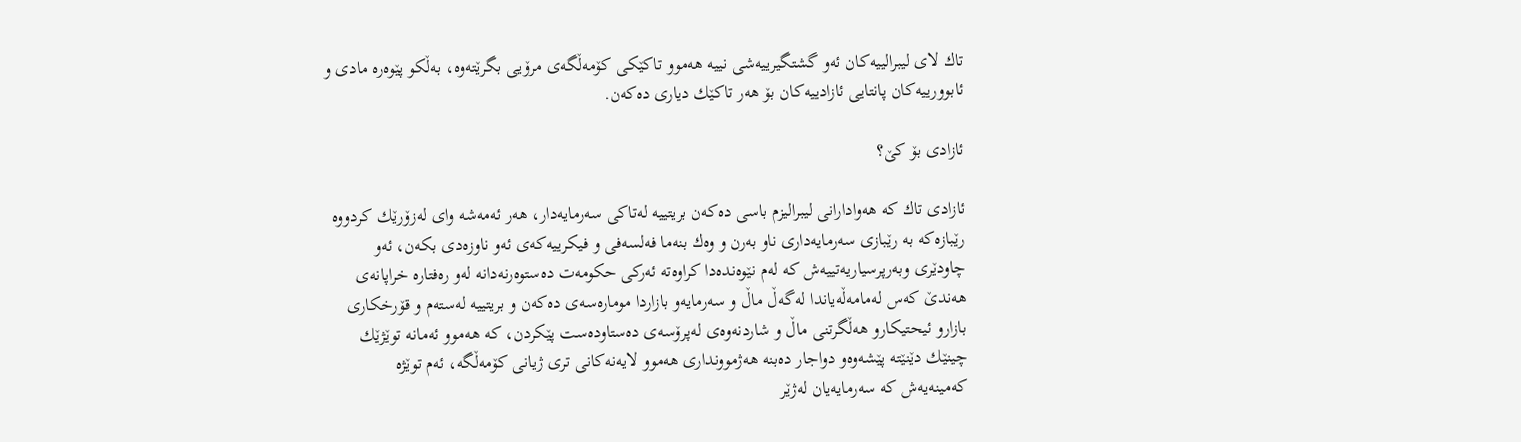تاك لای‌ لیبرالییه‌كان ئه‌و گشتگیرییه‌شی‌ نییه‌ هه‌موو تاكێكی‌ كۆمه‌ڵگه‌ی‌ مرۆیی‌ بگرێته‌وه‌، به‌ڵكو پێوه‌ره‌ مادی‌ و ئابوورییه‌كان پانتایی‌ ئازادییه‌كان بۆ هه‌ر تاكێك دیاری‌ ده‌كه‌ن.

ئازادی‌ بۆ كێ‌؟

ئازادی‌ تاك كه‌ هه‌وادارانی‌ لیبرالیزم باسی‌ ده‌كه‌ن بریتییه‌ له‌تاكی‌ سه‌رمایه‌دار، هه‌ر ئه‌مه‌شه‌ وای‌ له‌زۆرێك كردووه‌ رێبازه‌كه‌ به‌ رێبازی‌ سه‌رمایه‌داری‌ ناو به‌رن و وه‌ك بنه‌ما فه‌لسه‌فی‌ و فیكرییه‌كه‌ی‌ ئه‌و ناوزه‌دی‌ بكه‌ن، ئه‌و چاودێری‌ وبه‌رپرسیاریه‌تییه‌ش كه‌ له‌م نێوه‌نده‌دا كراوه‌ته‌ ئه‌ركی‌ حكومه‌ت ده‌ستوه‌رنه‌دانه‌ له‌و ره‌فتاره‌ خراپانه‌ی‌ هه‌ندێ‌ كه‌س له‌مامه‌ڵه‌یاندا له‌گه‌ڵ ماڵ و سه‌رمایه‌و بازاردا موماره‌سه‌ی‌ ده‌كه‌ن و بریتییه‌ له‌سته‌م و قۆرخكاری‌ بازارو ئیحتیكارو هه‌ڵگرتنی‌ ماڵ و شاردنه‌وه‌ی‌ له‌پرۆسه‌ی‌ ده‌ستاوده‌ست پێكردن، كه‌ هه‌موو ئه‌مانه‌ توێژێك چینێك دێنێته‌ پێشه‌وه‌و دواجار ده‌بنه‌ هه‌ژموونداری‌ هه‌موو لایه‌نه‌كانی‌ تری‌ ژیانی‌ كۆمه‌ڵگه‌، ئه‌م توێژه‌ كه‌مینه‌یه‌ش كه‌ سه‌رمایه‌یان له‌ژێر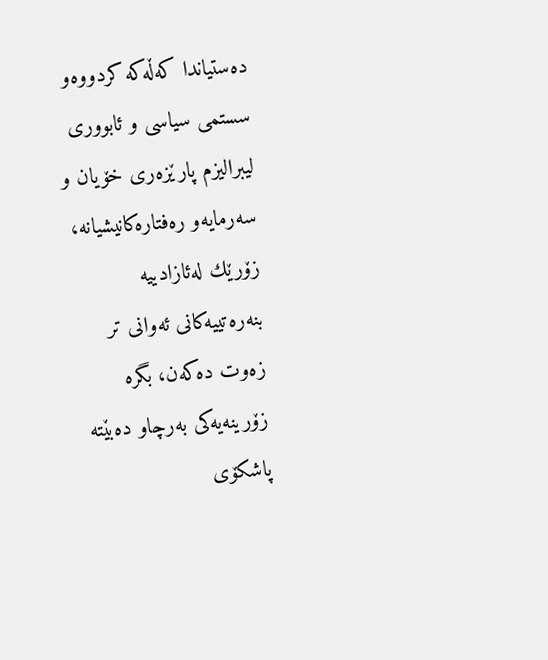ده‌ستیاندا كه‌ڵه‌كه‌ كردووه‌و سستمی‌ سیاسی‌ و ئابووری‌ لیبرالیزم پارێزه‌ری‌ خۆیان و سه‌رمایه‌و ره‌فتاره‌كانیشیانه‌، زۆرێك له‌ئازادییه‌ بنه‌ره‌تییه‌كانی‌ ئه‌وانی‌ تر زه‌وت ده‌كه‌ن، بگره‌ زۆرینه‌یه‌كی‌ به‌رچاو ده‌بێته‌ پاشكۆی‌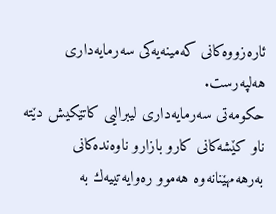ئاره‌زووه‌كانی‌ كه‌مینه‌یه‌كی‌ سه‌رمایه‌داری‌ هه‌لپه‌رست.
حكومه‌تی‌ سه‌رمایه‌داری‌ لیبرالیی‌ كاتێكیش دێته‌ ناو كێشه‌كانی‌ كارو بازارو ناوه‌نده‌كانی‌ به‌رهه‌مهێنانه‌وه‌ هه‌موو ره‌وایه‌تییه‌ك به‌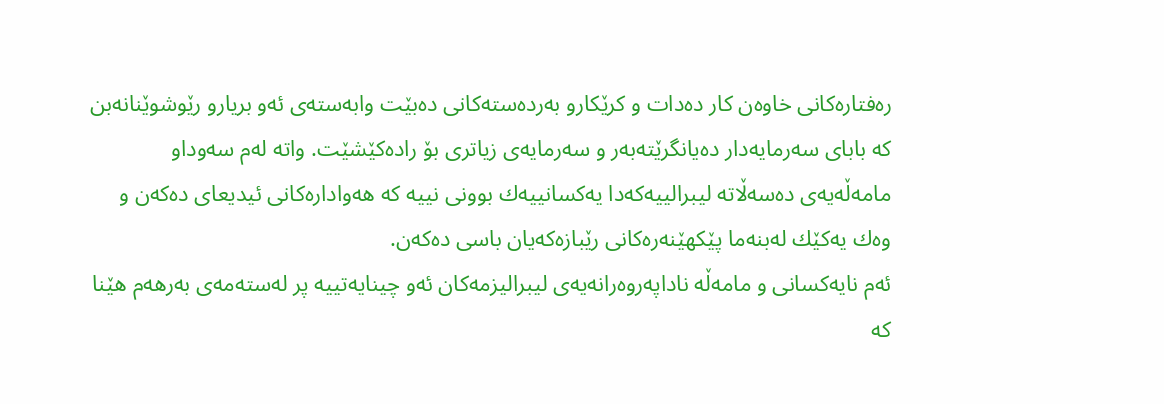ره‌فتاره‌كانی‌ خاوه‌ن كار ده‌دات و كرێكارو به‌رده‌سته‌كانی‌ ده‌بێت وابه‌سته‌ی‌ ئه‌و بریارو رێوشوێنانه‌بن كه‌ بابای‌ سه‌رمایه‌دار ده‌یانگرێته‌به‌ر و سه‌رمایه‌ی‌ زیاتری‌ بۆ راده‌كێشێت. واته‌ له‌م سه‌وداو مامه‌ڵه‌یه‌ی‌ ده‌سه‌ڵاته‌ لیبرالییه‌كه‌دا یه‌كسانییه‌ك بوونی‌ نییه‌ كه‌ هه‌واداره‌كانی‌ ئیدیعای‌ ده‌كه‌ن و وه‌ك یه‌كێك له‌بنه‌ما پێكهێنه‌ره‌كانی‌ رێبازه‌كه‌یان باسی‌ ده‌كه‌ن.
ئه‌م نایه‌كسانی‌ و مامه‌ڵه‌ ناداپه‌روه‌رانه‌یه‌ی‌ لیبرالیزمه‌كان ئه‌و چینایه‌تییه‌ پر له‌سته‌مه‌ی‌ به‌رهه‌م هێنا كه‌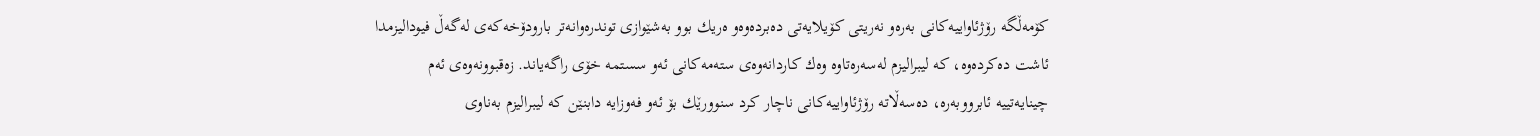كۆمه‌ڵگه‌ رۆژئاواییه‌كانی‌ به‌ره‌و نه‌ریتی‌ كۆیلایه‌تی‌ ده‌برده‌وه‌و ه‌ریك بوو به‌شێوازی‌ توندره‌وانه‌تر بارودۆخه‌كه‌ی‌ له‌گه‌ڵ فیودالیزمدا ئاشت ده‌كرده‌وه‌، كه‌ لیبرالیزم له‌سه‌ره‌تاوه‌ وه‌ك كاردانه‌وه‌ی‌ سته‌مه‌كانی‌ ئه‌و سستمه‌ خۆی‌ راگه‌یاند. زه‌قبوونه‌وه‌ی‌ ئه‌م چینایه‌تییه‌ ئابرووبه‌ره‌، ده‌سه‌ڵاته‌ رۆژئاواییه‌كانی‌ ناچار كرد سنوورێك بۆ ئه‌و فه‌وزایه‌ دابنێن كه‌ لیبرالیزم به‌ناوی‌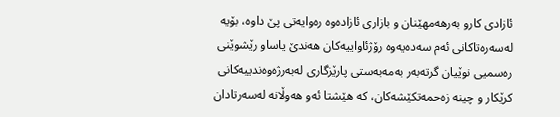ئازادی‌ كارو به‌رهه‌مهێنان و بازاری‌ ئازاده‌وه‌ ره‌وایه‌تی‌ پێ‌ داوه‌، بۆیه‌ له‌سه‌ره‌تاكانی‌ ئه‌م سه‌ده‌یه‌وه‌ رۆژئاواییه‌كان هه‌ندێ‌ یاساو رێشوێنی‌ ره‌سمیی‌ نوێیان گرته‌به‌ر به‌مه‌به‌ستی‌ پارێزگاری‌ له‌به‌رژه‌وه‌ندییه‌كانی‌ كرێكار و چینه‌ زه‌حمه‌تكێشه‌كان، كه‌ هێشتا ئه‌و هه‌وڵانه‌ له‌سه‌رتادان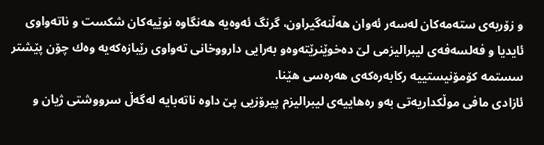و زۆربه‌ی‌ سته‌مه‌كان له‌سه‌ر ئه‌وان هه‌ڵنه‌گیراون، گرنگ ئه‌وه‌یه‌ هه‌نگاوه‌ نوێیه‌كان شكست و ناته‌واوی‌ ئایدیا و فه‌لسه‌فه‌ی‌ لیبرالیزمی‌ لێ‌ ده‌خوێنرێته‌وه‌و به‌رایی‌ دارووخانی‌ ته‌واوی‌ رێبازه‌كه‌یه‌ وه‌ك چۆن پێشتر سستمه‌ كۆمۆنیستییه‌ ركابه‌ره‌كه‌ی‌ هه‌ره‌سی‌ هێنا.
ئازادی‌ مافی‌ موڵكداریه‌تی‌ به‌و ره‌هاییه‌ی‌ لیبرالیزم پیرۆزیی‌ پێ‌ داوه‌ ناته‌بایه‌ له‌گه‌ڵ سرووشتی‌ ژیان و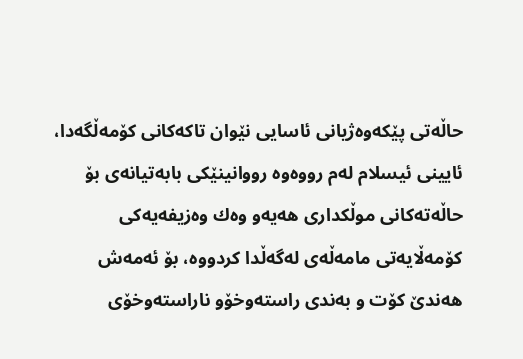حاڵه‌تی‌ پێكه‌وه‌ژیانی‌ ئاسایی‌ نێوان تاكه‌كانی‌ كۆمه‌ڵگه‌دا، ئایینی‌ ئیسلام له‌م رووه‌وه‌ رووانینێكی‌ بابه‌تیانه‌ی‌ بۆ حاڵه‌ته‌كانی‌ موڵكداری‌ هه‌یه‌و وه‌ك وه‌زیفه‌یه‌كی‌ كۆمه‌ڵایه‌تی‌ مامه‌ڵه‌ی‌ له‌گه‌ڵدا كردووه‌، بۆ ئه‌مه‌ش هه‌ندێ‌ كۆت و به‌ندی‌ راسته‌وخۆو ناراسته‌وخۆی‌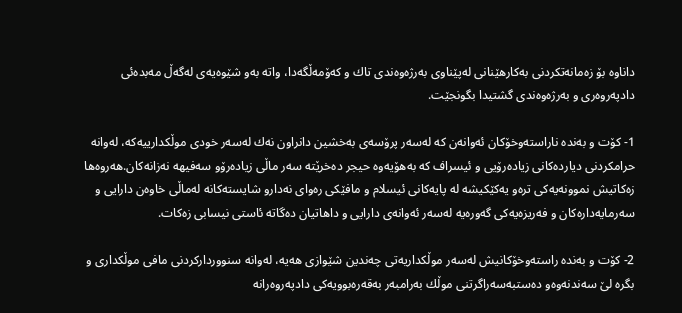داناوه‌ بۆ زه‌مانه‌تكردنی‌ به‌كارهێنانی‌ له‌پێناوی‌ به‌رژه‌وه‌ندی‌ تاك و كه‌ۆمه‌ڵگه‌دا، واته‌ به‌و شێوه‌یه‌ی‌ له‌گه‌ڵ مه‌بده‌ئی‌ دادپه‌روه‌ری‌ و به‌رژه‌وه‌ندی‌ گشتیدا بگونجێت.

1- كۆت و به‌نده‌ ناراسته‌وخۆكان ئه‌وانه‌ن كه‌ له‌سه‌ر پرۆسه‌ی‌ به‌خشین دانراون نه‌ك له‌سه‌ر خودی‌ موڵكدارییه‌كه‌، له‌وانه‌ حرامكردنی‌ دیارده‌كانی‌ زیاده‌رۆیی‌ و ئیسراف كه‌ به‌هۆیه‌وه‌ حیجر ده‌خرێته‌ سه‌ر ماڵی‌ زیاده‌رۆو سه‌فیهه‌ نه‌زانه‌كان.هه‌روه‌ها زه‌كاتیش نموونه‌یه‌كی‌ تره‌و یه‌كێكیشه‌ له‌ پایه‌كانی‌ ئیسلام و مافێكی‌ ره‌وای‌ نه‌دارو شایسته‌كانه‌ له‌ماڵی‌ خاوه‌ن دارایی‌ و سه‌رمایه‌داره‌كان و فه‌ریزه‌یه‌كی‌ گه‌وره‌یه‌ له‌سه‌ر ئه‌وانه‌ی‌ دارایی‌ و داهاتیان ده‌گاته‌ ئاستی‌ نیسابی‌ زه‌كات.

2- كۆت و به‌نده‌ راسته‌وخۆكانیش له‌سه‌ر موڵكداریه‌تی‌ چه‌ندین شێوازی‌ هه‌یه‌، له‌وانه‌ سنوورداركردنی‌ مافی‌ موڵكداری‌ و بگره‌ لێ‌ سه‌ندنه‌وه‌و ده‌ستبه‌سه‌راگرتنی‌ موڵك به‌رامبه‌ر به‌قه‌ره‌بوویه‌كی‌ دادپه‌روه‌رانه‌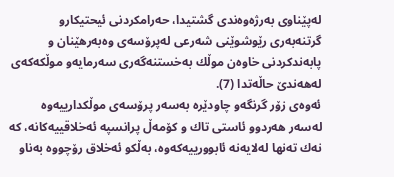له‌پێناوی‌ به‌رژه‌وه‌ندی‌ گشتیدا، حه‌رامكردنی‌ ئیحتیكارو گرتنه‌به‌ری‌ رێوشوێنی‌ شه‌رعی‌ له‌پرۆسه‌ی‌ وه‌به‌رهێنان و پابه‌ندكردنی‌ خاوه‌ن موڵك به‌خستنه‌گه‌ری‌ سه‌رمایه‌و موڵكه‌كه‌ی‌ له‌هه‌ندێ‌ حاڵه‌تدا (7).
ئه‌وه‌ی‌ زۆر گرنگه‌و چاودێره‌ به‌سه‌ر پرۆسه‌ی‌ موڵكدارییه‌وه‌ له‌سه‌ر هه‌ردوو ئاستی‌ تاك و كۆمه‌ڵ پرانسپه‌ ئه‌خلاقییه‌كانه‌، كه‌ نه‌ك ته‌نها له‌لایه‌نه‌ ئابوورییه‌كه‌وه‌، به‌ڵكو ئه‌خلاق رۆچووه‌ به‌ناو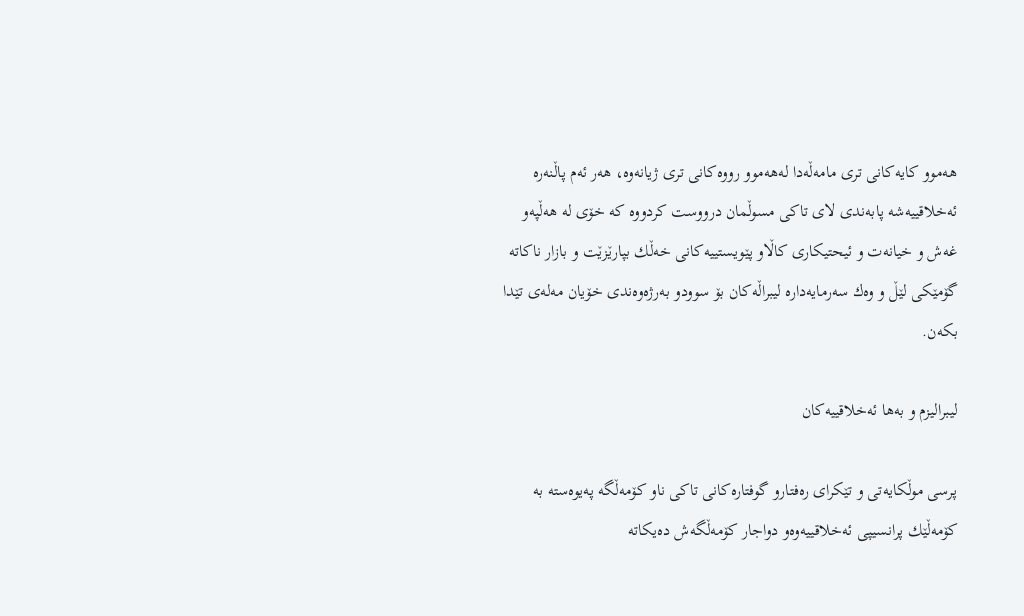هه‌موو كایه‌كانی‌ تری‌ مامه‌ڵه‌دا له‌هه‌موو رووه‌كانی‌ تری‌ ژیانه‌وه‌، هه‌ر ئه‌م پاڵنه‌ره‌ ئه‌خلاقییه‌شه‌ پابه‌ندی‌ لای‌ تاكی‌ مسوڵمان درووست كردووه‌ كه‌ خۆی‌ له‌ هه‌ڵپه‌و غه‌ش و خیانه‌ت و ئیحتیكاری‌ كاڵاو پێویستییه‌كانی‌ خه‌ڵك بپارێزێت و بازار ناكاته‌ گۆمێكی‌ لێڵ و وه‌ك سه‌رمایه‌داره‌ لیبراڵه‌كان بۆ سوودو به‌رژه‌وه‌ندی‌ خۆیان مه‌له‌ی‌ تێدا بكه‌ن.

لیبرالیزم و به‌ها ئه‌خلاقییه‌كان

پرسی‌ موڵكایه‌تی‌ و تێكرای‌ ره‌فتارو گوفتاره‌كانی‌ تاكی‌ ناو كۆمه‌ڵگه‌ په‌یوه‌سته‌ به‌ كۆمه‌ڵێك پرانسیپی‌ ئه‌خلاقییه‌وه‌و دواجار كۆمه‌ڵگه‌ش ده‌یكاته‌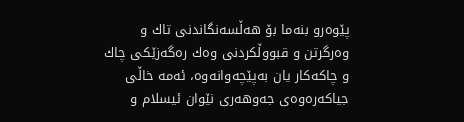پێوه‌رو بنه‌ما بۆ هه‌ڵسه‌نگاندنی‌ تاك و وه‌رگرتن و قبووڵكردنی‌ وه‌ك ره‌گه‌زێكی‌ چاك و چاكه‌كار یان به‌پێچه‌وانه‌وه‌، ئه‌مه‌ خاڵی‌ جیاكه‌ره‌وه‌ی‌ جه‌وهه‌ری‌ نێوان ئیسلام و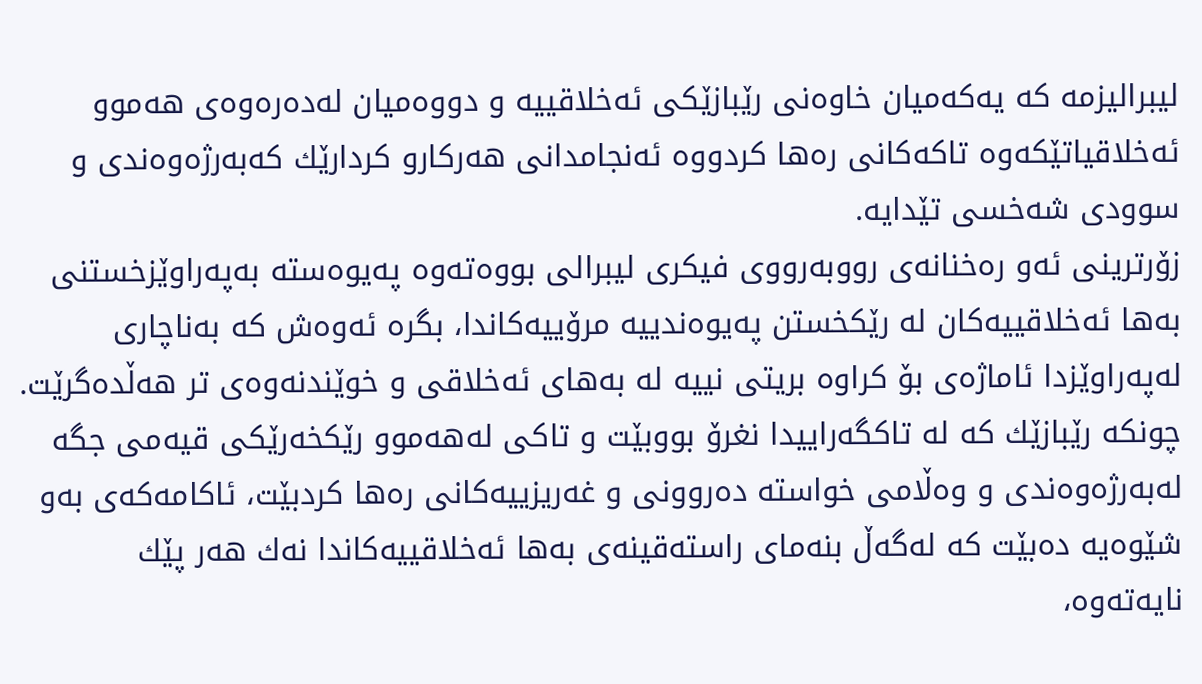لیبرالیزمه‌ كه‌ یه‌كه‌میان خاوه‌نی‌ رێبازێكی‌ ئه‌خلاقییه‌ و دووه‌میان له‌ده‌ره‌وه‌ی‌ هه‌موو ئه‌خلاقیاتێكه‌وه‌ تاكه‌كانی‌ ره‌ها كردووه‌ ئه‌نجامدانی‌ هه‌ركارو كردارێك كه‌به‌رژه‌وه‌ندی‌ و سوودی‌ شه‌خسی‌ تێدایه‌.
زۆرترینی‌ ئه‌و ره‌خنانه‌ی‌ رووبه‌رووی‌ فیكری‌ لیبرالی‌ بووه‌ته‌وه‌ په‌یوه‌سته‌ به‌په‌راوێزخستنی‌ به‌ها ئه‌خلاقییه‌كان له‌ رێكخستن په‌یوه‌ندییه‌ مرۆییه‌كاندا، بگره‌ ئه‌وه‌ش كه‌ به‌ناچاری‌ له‌په‌راوێزدا ئاماژه‌ی‌ بۆ كراوه‌ بریتی‌ نییه‌ له‌ به‌های‌ ئه‌خلاقی‌ و خوێندنه‌وه‌ی‌ تر هه‌ڵده‌گرێت. چونكه‌ رێبازێك كه‌ له‌ تاكگه‌راییدا نغرۆ بووبێت و تاكی‌ له‌هه‌موو رێكخه‌رێكی‌ قیه‌می‌ جگه‌ له‌به‌رژه‌وه‌ندی‌ و وه‌ڵامی‌ خواسته‌ ده‌روونی‌ و غه‌ریزییه‌كانی‌ ره‌ها كردبێت، ئاكامه‌كه‌ی‌ به‌و شێوه‌یه‌ ده‌بێت كه‌ له‌گه‌ڵ بنه‌مای‌ راسته‌قینه‌ی‌ به‌ها ئه‌خلاقییه‌كاندا نه‌ك هه‌ر پێك نایه‌ته‌وه‌،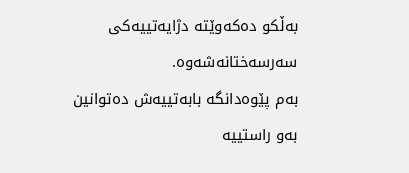به‌ڵكو ده‌كه‌وێته‌ دژایه‌تییه‌كی‌ سه‌رسه‌ختانه‌شه‌وه‌.
به‌م پێوه‌دانگه‌ بابه‌تییه‌ش ده‌توانین به‌و راستییه‌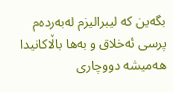بگه‌ین كه‌ لیبرالیزم له‌به‌رده‌م پرسی‌ ئه‌خلاق و به‌ها باڵاكانیدا هه‌میشه‌ دووچاری‌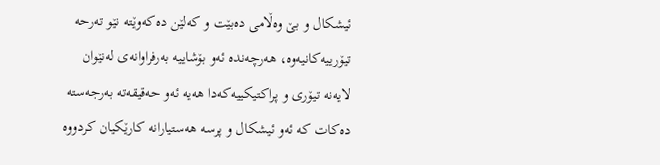ئیشكال و بێ‌ وه‌ڵامی‌ ده‌بێت و كه‌لێن ده‌كه‌وێته‌ نێو ته‌رحه‌ تیۆرییه‌كانیه‌وه‌، هه‌رچه‌نده‌ ئه‌و بۆشاییه‌ به‌رفراوانه‌ی‌ له‌نێوان لایه‌نه‌ تیۆری‌ و پراكتیكییه‌كه‌دا هه‌یه‌ ئه‌و حه‌قیقه‌ته‌ به‌رجه‌سته‌ ده‌كات كه‌ ئه‌و ئیشكال و پرسه‌ هه‌ستیارانه‌ كارێكیان كردووه‌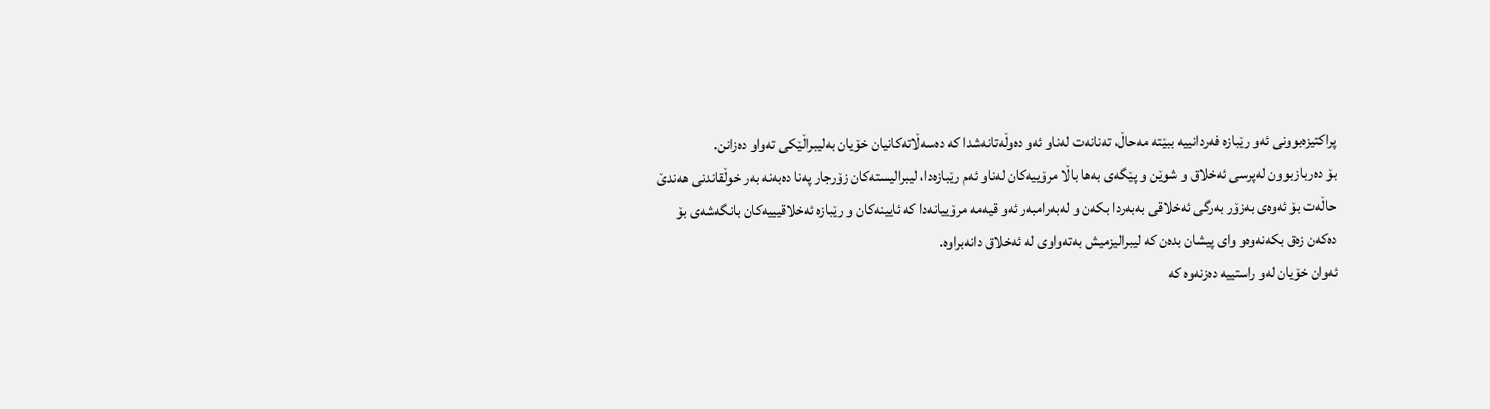پراكتیزه‌بوونی‌ ئه‌و رێبازه‌ فه‌ردانییه‌ ببێته‌ مه‌حاڵ، ته‌نانه‌ت له‌ناو ئه‌و ده‌وڵه‌تانه‌شدا كه‌ ده‌سه‌ڵاته‌كانیان خۆیان به‌لیبراڵێكی‌ ته‌واو ده‌زانن.
بۆ ده‌ربازبوون له‌پرسی‌ ئه‌خلاق و شوێن و پێگه‌ی‌ به‌ها باڵا مرۆییه‌كان له‌ناو ئه‌م رێبازه‌دا، لیبرالیسته‌كان زۆرجار په‌نا ده‌به‌نه‌ به‌ر خوڵقاندنی‌ هه‌ندێ‌ حاڵه‌ت بۆ ئه‌وه‌ی‌ به‌زۆر به‌رگی‌ ئه‌خلاقی‌ به‌به‌ردا بكه‌ن و له‌به‌رامبه‌ر ئه‌و قیه‌مه‌ مرۆییانه‌دا كه‌ ئایینه‌كان و رێبازه‌ ئه‌خلاقیییه‌كان بانگه‌شه‌ی‌ بۆ ده‌كه‌ن زه‌ق بكه‌نه‌وه‌و وای‌ پیشان بده‌ن كه‌ لیبرالیزمیش به‌ته‌واوی‌ له‌ ئه‌خلاق دانه‌براوه‌.
ئه‌وان خۆیان له‌و راستییه‌ ده‌زنه‌وه‌ كه‌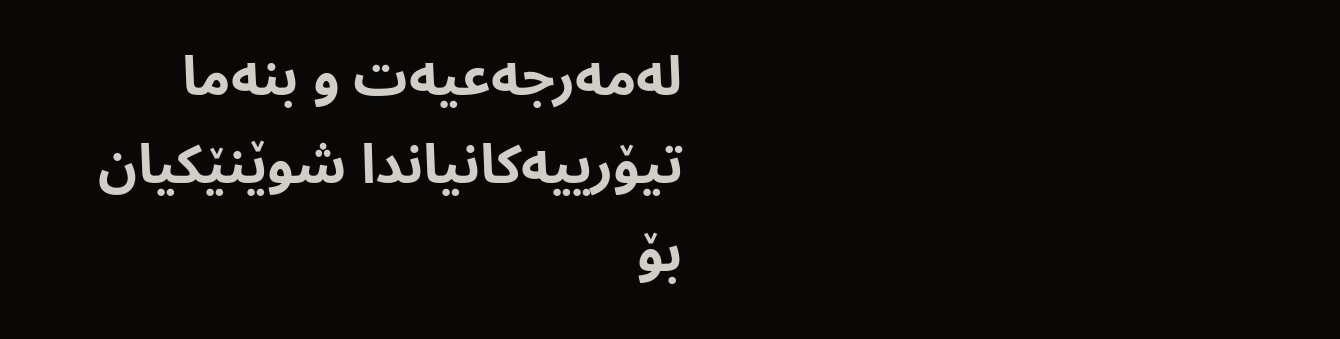له‌مه‌رجه‌عیه‌ت و بنه‌ما تیۆرییه‌كانیاندا شوێنێكیان بۆ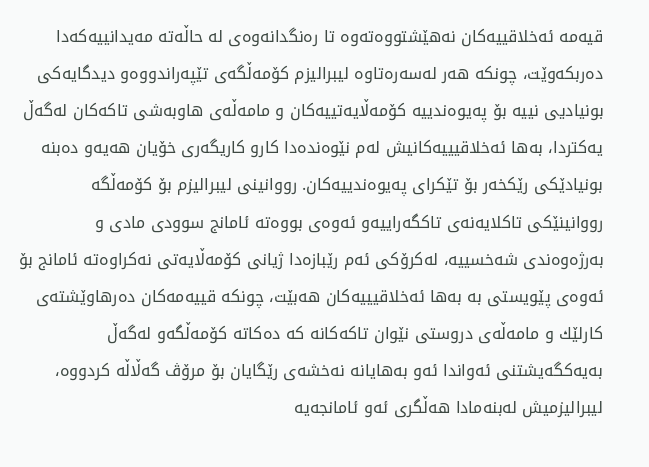قیه‌مه‌ ئه‌خلاقییه‌كان نه‌هێشتووه‌ته‌وه‌ تا ره‌نگدانه‌وه‌ی‌ له‌ حاڵه‌ته‌ مه‌یدانییه‌كه‌دا ده‌ربكه‌وێت، چونكه‌ هه‌ر له‌سه‌ره‌تاوه‌ لیبرالیزم كۆمه‌ڵگه‌ی‌ تێپه‌راندووه‌و دیدگایه‌كی‌ بونیادیی‌ نییه‌ بۆ په‌یوه‌ندییه‌ كۆمه‌ڵایه‌تییه‌كان و مامه‌ڵه‌ی‌ هاوبه‌شی‌ تاكه‌كان له‌گه‌ڵ یه‌كتردا، به‌ها ئه‌خلاقیییه‌كانیش له‌م نێوه‌نده‌دا كارو كاریگه‌ری‌ خۆیان هه‌یه‌و ده‌بنه‌ بونیادێكی‌ رێكخه‌ر بۆ تێكرای‌ په‌یوه‌ندییه‌كان. رووانینی‌ لیبرالیزم بۆ كۆمه‌ڵگه‌ رووانینێكی‌ تاكلایه‌نه‌ی‌ تاكگه‌راییه‌و ئه‌وه‌ی‌ بووه‌ته‌ ئامانج سوودی‌ مادی‌ و به‌رژه‌وه‌ندی‌ شه‌خسییه‌، له‌كرۆكی‌ ئه‌م رێبازه‌دا ژیانی‌ كۆمه‌ڵایه‌تی‌ نه‌كراوه‌ته‌ ئامانج بۆ ئه‌وه‌ی‌ پێویستی‌ به‌ به‌ها ئه‌خلاقیییه‌كان هه‌بێت، چونكه‌ قییه‌مه‌كان ده‌رهاوێشته‌ی‌ كارلێك و مامه‌ڵه‌ی‌ دروستی‌ نێوان تاكه‌كانه‌ كه‌ ده‌كاته‌ كۆمه‌ڵگه‌و له‌گه‌ڵ به‌یه‌كگه‌یشتنی‌ ئه‌واندا ئه‌و به‌هایانه‌ نه‌خشه‌ی‌ رێگایان بۆ مرۆڤ گه‌ڵاڵه‌ كردووه‌، لیبرالیزمیش له‌بنه‌مادا هه‌ڵگری‌ ئه‌و ئامانجه‌یه‌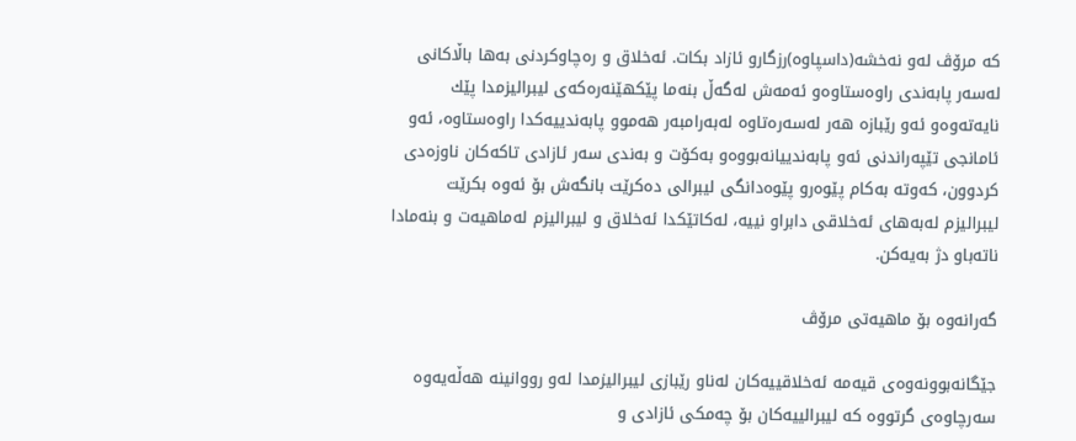كه‌ مرۆڤ له‌و نه‌خشه‌(داسپاوه‌)رزگارو ئازاد بكات. ئه‌خلاق و ره‌چاوكردنی‌ به‌ها باڵاكانی‌ له‌سه‌ر پابه‌ندی‌ راوه‌ستاوه‌و ئه‌مه‌ش له‌گه‌ڵ بنه‌ما پێكهێنه‌ره‌كه‌ی‌ لیبرالیزمدا پێك نایه‌ته‌وه‌و ئه‌و رێبازه‌ هه‌ر له‌سه‌ره‌تاوه‌ له‌به‌رامبه‌ر هه‌موو پابه‌ندییه‌كدا راوه‌ستاوه‌، ئه‌و ئامانجی‌ تێپه‌راندنی‌ ئه‌و پابه‌ندییانه‌بووه‌و به‌كۆت و به‌ندی‌ سه‌ر ئازادی‌ تاكه‌كان ناوزه‌دی‌ كردوون، كه‌وته‌ به‌كام پێوه‌رو پێوه‌دانگی‌ لیبرالی‌ ده‌كرێت بانگه‌ش بۆ ئه‌وه‌ بكرێت لیبرالیزم له‌به‌های‌ ئه‌خلاقی‌ دابراو نییه‌، له‌كاتێكدا ئه‌خلاق و لیبرالیزم له‌ماهیه‌ت و بنه‌مادا ناته‌باو دژ به‌یه‌كن.

گه‌رانه‌وه‌ بۆ ماهیه‌تی‌ مرۆڤ

جێگانه‌بوونه‌وه‌ی‌ قیه‌مه‌ ئه‌خلاقییه‌كان له‌ناو رێبازی‌ لیبرالیزمدا له‌و رووانینه‌ هه‌ڵه‌یه‌وه‌ سه‌رچاوه‌ی‌ گرتووه‌ كه‌ لیبرالییه‌كان بۆ چه‌مكی‌ ئازادی‌ و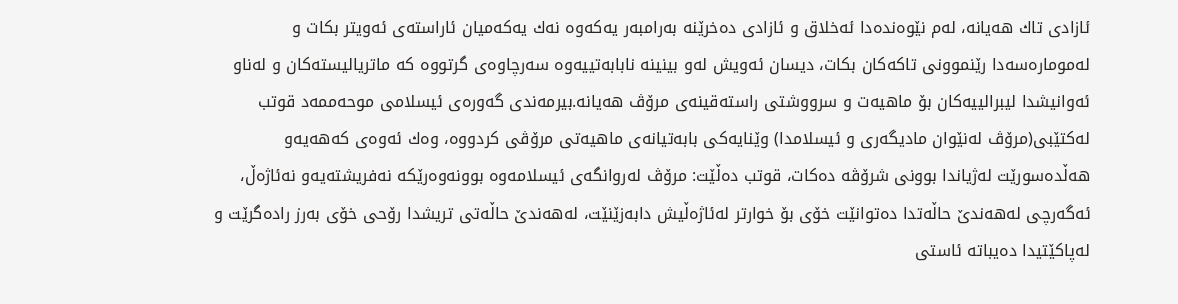ئازادی‌ تاك هه‌یانه‌، له‌م نێوه‌نده‌دا ئه‌خلاق و ئازادی‌ ده‌خرێنه‌ به‌رامبه‌ر یه‌كه‌وه‌ نه‌ك یه‌كه‌میان ئاراسته‌ی‌ ئه‌ویتر بكات و له‌موماره‌سه‌دا رێنموونی‌ تاكه‌كان بكات، دیسان ئه‌ویش له‌و بینینه‌ نابابه‌تییه‌وه‌ سه‌رچاوه‌ی‌ گرتووه‌ كه‌ ماتریالیسته‌كان و له‌ناو ئه‌وانیشدا لیبرالییه‌كان بۆ ماهیه‌ت و سرووشتی‌ راسته‌قینه‌ی‌ مرۆڤ هه‌یانه‌.بیرمه‌ندی‌ گه‌وره‌ی‌ ئیسلامی‌ موحه‌ممه‌د قوتب له‌كتێبی‌(مرۆڤ له‌نێوان مادیگه‌ری‌ و ئیسلامدا) وێنایه‌كی‌ بابه‌تیانه‌ی‌ ماهیه‌تی‌ مرۆڤی‌ كردووه‌، وه‌ك ئه‌وه‌ی‌ كه‌هه‌یه‌و هه‌ڵده‌سورێت له‌ژیاندا بوونی‌ شرۆڤه‌ ده‌كات، قوتب ده‌ڵێت: مرۆڤ له‌روانگه‌ی‌ ئیسلامه‌وه‌ بوونه‌وه‌رێكه‌ نه‌فریشته‌یه‌و نه‌ئاژه‌ڵ، ئه‌گه‌رچی‌ له‌هه‌ندێ‌ حاڵه‌تدا ده‌توانێت خۆی‌ بۆ خوارتر له‌ئاژه‌ڵیش دابه‌زێنێت، له‌هه‌ندێ‌ حاڵه‌تی‌ تریشدا رۆحی‌ خۆی‌ به‌رز راده‌گرێت و له‌پاكێتیدا ده‌یباته‌ ئاستی‌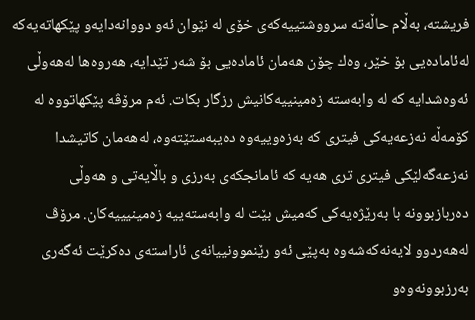فریشته‌، به‌ڵام حاڵه‌ته‌ سرووشتییه‌كه‌ی‌ خۆی‌ له‌ نێوان ئه‌و دووانه‌دایه‌و پێكهاته‌یه‌كه‌ له‌ئاماده‌یی‌ بۆ خێر، وه‌ك چۆن هه‌مان ئاماده‌یی‌ بۆ شه‌ر تێدایه‌، هه‌روه‌ها له‌هه‌وڵی‌ ئه‌وه‌شدایه‌ كه‌ له‌ وابه‌سته‌ زه‌مینییه‌كانیش رزگار بكات. ئه‌م مرۆڤه‌ پێكهاتووه‌ له‌ كۆمه‌ڵه‌ نه‌زعه‌یه‌كی‌ فیتری‌ كه‌ به‌زه‌وییه‌وه‌ ده‌یبه‌ستێته‌وه‌، له‌هه‌مان كاتیشدا نه‌زعه‌گه‌لێكی‌ فیتری‌ تری‌ هه‌یه‌ كه‌ ئامانجكه‌ی‌ به‌رزی‌ و باڵایه‌تی‌ و هه‌وڵی‌ ده‌ربازبوونه‌ با به‌رێژه‌یه‌كی‌ كه‌میش بێت له‌ وابه‌سته‌ییه‌ زه‌مینیییه‌كان. مرۆڤ له‌هه‌ردوو لایه‌نه‌كه‌شه‌وه‌ به‌پێی‌ ئه‌و رێنموونییانه‌ی‌ ئاراسته‌ی‌ ده‌كرێت ئه‌گه‌ری‌ به‌رزبوونه‌وه‌و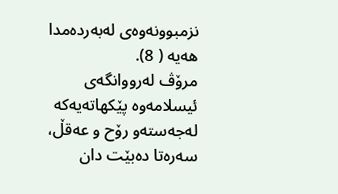نزمبوونه‌وه‌ی‌ له‌به‌رده‌مدا هه‌یه‌ ( 8).
مرۆڤ له‌رووانگه‌ی‌ ئیسلامه‌وه‌ پێكهاته‌یه‌كه‌ له‌جه‌سته‌و رۆح و عه‌قڵ، سه‌ره‌تا ده‌بێت دان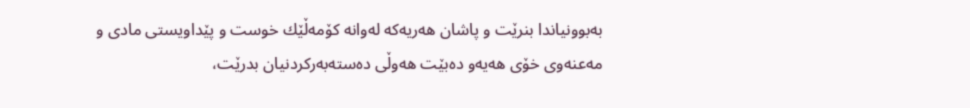به‌بوونیاندا بنرێت و پاشان هه‌ریه‌كه‌ له‌وانه‌ كۆمه‌ڵێك خوست و پێداویستی‌ مادی‌ و مه‌عنه‌وی‌ خۆی‌ هه‌یه‌و ده‌بێت هه‌وڵی‌ ده‌سته‌به‌ركردنیان بدرێت،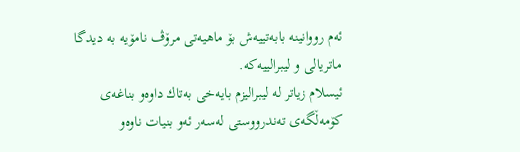ئه‌م رووانینه‌ بابه‌تییه‌ش بۆ ماهیه‌تی‌ مرۆڤ نامۆیه‌ به‌ دیدگا ماتریالی‌ و لیبرالییه‌كه‌.
ئیسلام زیاتر له‌ لیبرالیزم بایه‌خی‌ به‌تاك داوه‌و بناغه‌ی‌ كۆمه‌ڵگه‌ی‌ ته‌ندرووستی‌ له‌سه‌ر ئه‌و بنیات ناوه‌و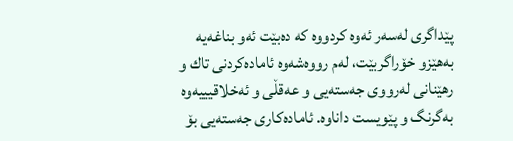پێداگری‌ له‌سه‌ر ئه‌وه‌ كردووه‌ كه‌ ده‌بێت ئه‌و بناغه‌یه‌ به‌هێزو خۆراگربێت، له‌م رووه‌شه‌وه‌ ئاماده‌كردنی‌ تاك و رهێنانی‌ له‌رووی‌ جه‌سته‌یی‌ و عه‌قڵی‌ و ئه‌خلاقیییه‌وه‌ به‌گرنگ و پێویست داناوه‌. ئاماده‌كاری‌ جه‌سته‌یی‌ بۆ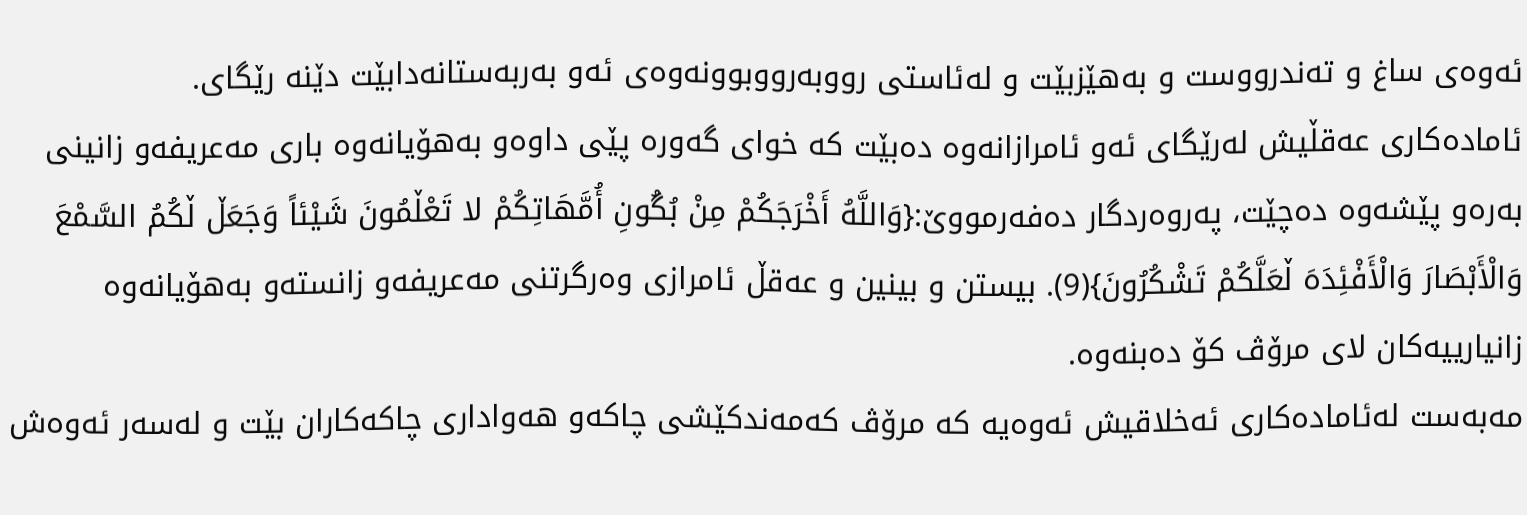ئه‌وه‌ی‌ ساغ و ته‌ندرووست و به‌هێزبێت و له‌ئاستی‌ رووبه‌رووبوونه‌وه‌ی‌ ئه‌و به‌ربه‌ستانه‌دابێت دێنه‌ رێگای‌.
ئاماده‌كاری‌ عه‌قڵیش له‌رێگای‌ ئه‌و ئامرازانه‌وه‌ ده‌بێت كه‌ خوای‌ گه‌وره‌ پێی‌ داوه‌و به‌هۆیانه‌وه‌ باری‌ مه‌عریفه‌و زانینی‌ به‌ره‌و پێشه‌وه‌ ده‌چێت، په‌روه‌ردگار ده‌فه‌رمووێ:{وَاللَّهُ أَخْرَجَكُمْ مِنْ بُگُونِ أُمَّهَاتِكُمْ لا تَعْڵمُونَ شَیْئاً وَجَعَڵ ڵكُمُ السَّمْعَ وَالْأَبْصَارَ وَالْأَفْئِدَه‌َ ڵعَلَّكُمْ تَشْكُرُونَ}(9). بیستن و بینین و عه‌قڵ ئامرازی‌ وه‌رگرتنی‌ مه‌عریفه‌و زانسته‌و به‌هۆیانه‌وه‌ زانیارییه‌كان لای‌ مرۆڤ كۆ ده‌بنه‌وه‌.
مه‌به‌ست له‌ئاماده‌كاری‌ ئه‌خلاقیش ئه‌وه‌یه‌ كه‌ مرۆڤ كه‌مه‌ندكێشی‌ چاكه‌و هه‌واداری‌ چاكه‌كاران بێت و له‌سه‌ر ئه‌وه‌ش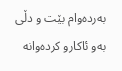به‌رده‌وام بێت و دڵی‌ به‌و ئاكارو كرده‌وانه‌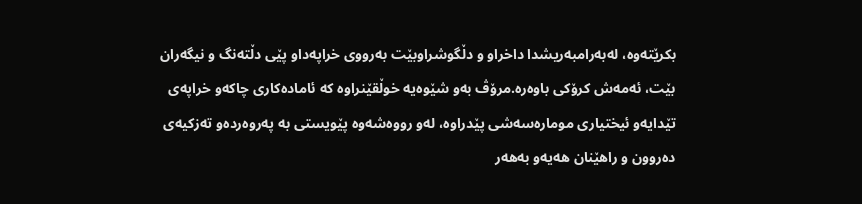بكرێته‌وه‌، له‌به‌رامبه‌ریشدا داخراو و دڵگوشراوبێت به‌رووی‌ خراپه‌داو پێی‌ دڵته‌نگ و نیگه‌ران بێت، ئه‌مه‌ش كرۆكی‌ باوه‌ره‌.مرۆڤ به‌و شێوه‌یه‌ خوڵقێنراوه‌ كه‌ ئاماده‌كاری‌ چاكه‌و خراپه‌ی‌ تێدایه‌و ئیختیاری‌ موماره‌سه‌شی‌ پێدراوه‌، له‌و رووه‌شه‌وه‌ پێویستی‌ به‌ په‌روه‌رده‌و ته‌زكیه‌ی‌ ده‌روون و راهێنان هه‌یه‌و به‌هه‌ر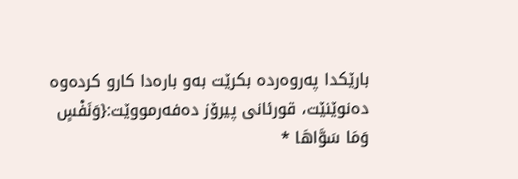بارێكدا په‌روه‌رده‌ بكرێت به‌و باره‌دا كارو كرده‌وه‌ ده‌نوێنێت، قورئانی‌ پیرۆز ده‌فه‌رمووێت:{وَنَفْسٍ وَمَا سَوَّاهَا *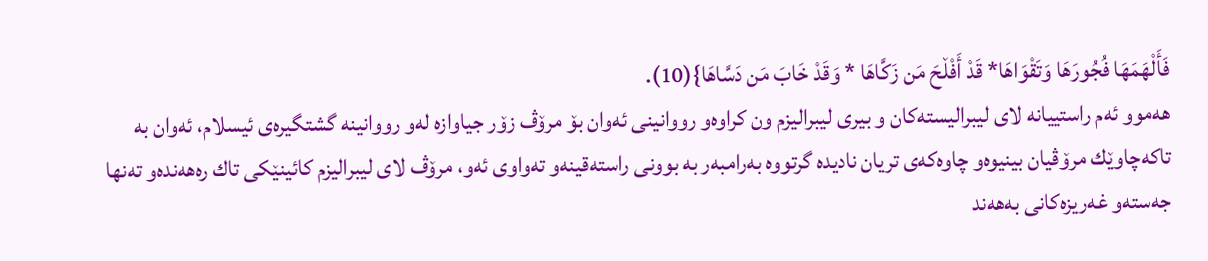فَأَلْهَمَهَا فُجُورَهَا وَتَقْوَاهَا* قَدْ أَفْڵحَ مَن زَكَّاهَا * وَقَدْ خَابَ مَن دَسَّاهَا}(10).
هه‌موو ئه‌م راستییانه‌ لای‌ لیبرالیسته‌كان و بیری‌ لیبرالیزم ون كراوه‌و رووانینی‌ ئه‌وان بۆ مرۆڤ زۆر جیاوازه‌ له‌و رووانینه‌ گشتگیره‌ی‌ ئیسلام، ئه‌وان به‌ تاكه‌چاوێك مرۆڤیان بینیوه‌و چاوه‌كه‌ی‌ تریان نادیده‌ گرتووه‌ به‌رامبه‌ر به‌ بوونی‌ راسته‌قینه‌و ته‌واوی‌ ئه‌و، مرۆڤ لای‌ لیبرالیزم كائینێكی‌ تاك ره‌هه‌نده‌و ته‌نها جه‌سته‌و غه‌ریزه‌كانی‌ به‌هه‌ند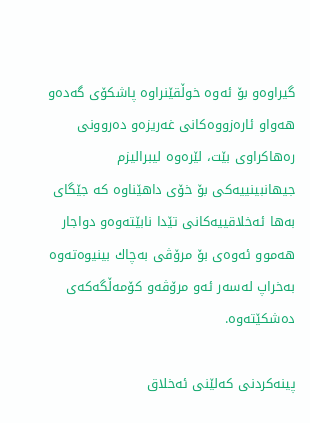گیراوه‌و بۆ ئه‌وه‌ خوڵقێنراوه‌ پاشكۆی‌ گه‌ده‌و هه‌واو ئاره‌زووه‌كانی‌ غه‌ریزه‌و ده‌روونی‌ ره‌هاكراوی‌ بێت، لێره‌وه‌ لیبرالیزم جیهانبینییه‌كی‌ بۆ خۆی‌ داهێناوه‌ كه‌ جێگای‌ به‌ها ئه‌خلاقییه‌كانی‌ تێدا نابێته‌وه‌و دواجار هه‌موو ئه‌وه‌ی‌ بۆ مرۆڤی‌ به‌چاك بینیوه‌ته‌وه‌ به‌خراپ له‌سه‌ر ئه‌و مرۆڤه‌و كۆمه‌ڵگه‌كه‌ی‌ ده‌شكێته‌وه‌.

پینه‌كردنی‌ كه‌لێنی‌ ئه‌خلاق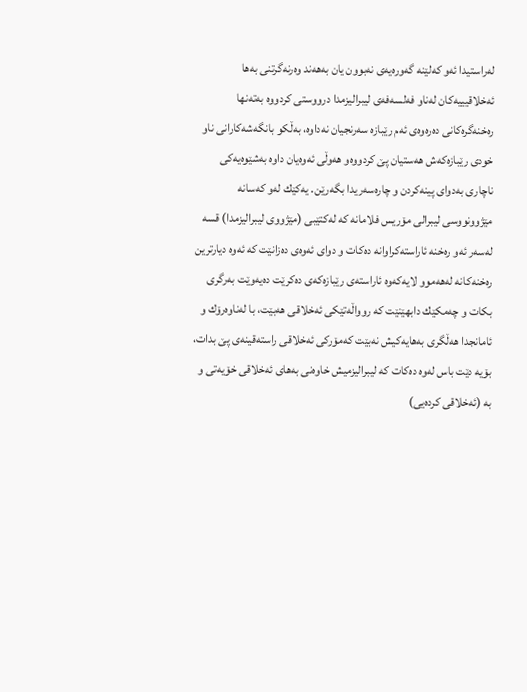له‌راستیدا ئه‌و كه‌لێنه‌ گه‌وره‌یه‌ی‌ نه‌بوون یان به‌هه‌ند وه‌رنه‌گرتنی‌ به‌ها ئه‌خلاقیییه‌كان له‌ناو فه‌لسه‌فه‌ی‌ لیبرالیزمدا درووستی‌ كردووه‌ به‌ته‌نها ره‌خنه‌گره‌كانی‌ ده‌ره‌وه‌ی‌ ئه‌م رێبازه‌ سه‌رنجیان نه‌داوه‌، به‌ڵكو بانگه‌شه‌كارانی‌ ناو خودی‌ رێبازه‌كه‌ش هه‌ستیان پێ‌ كردووه‌و هه‌وڵی‌ ئه‌وه‌یان داوه‌ به‌شێوه‌یه‌كی‌ ناچاری‌ به‌دوای‌ پینه‌كردن و چاره‌سه‌ریدا بگه‌رێن. یه‌كێك له‌و كه‌سانه‌ مێژوونووسی‌ لیبرالی‌ مۆریس فلامانه‌ كه‌ له‌كتێبی‌ (مێژووی‌ لیبرالیزمدا) قسه‌ له‌سه‌ر ئه‌و ره‌خنه‌ ئاراسته‌كراوانه‌ ده‌كات و دوای‌ ئه‌وه‌ی‌ ده‌زانێت كه‌ ئه‌وه‌ دیارترین ره‌خنه‌كانه‌ له‌هه‌موو لایه‌كه‌وه‌ ئاراسته‌ی‌ رێبازه‌كه‌ی‌ ده‌كرێت ده‌یه‌وێت به‌رگری‌ بكات و چه‌مكێك دابهێنێت كه‌ روواڵه‌تێكی‌ ئه‌خلاقی‌ هه‌بێت، با له‌ناوه‌رۆك و ئامانجدا هه‌ڵگری‌ به‌هایه‌كیش نه‌بێت كه‌مۆركی‌ ئه‌خلاقی‌ راسته‌قینه‌ی‌ پێ‌ بدات، بۆیه‌ دێت باس له‌وه‌ ده‌كات كه‌ لیبرالیزمیش خاوه‌نی‌ به‌های‌ ئه‌خلاقی‌ خۆیه‌تی‌ و به‌ (ئه‌خلاقی‌ كرده‌یی‌)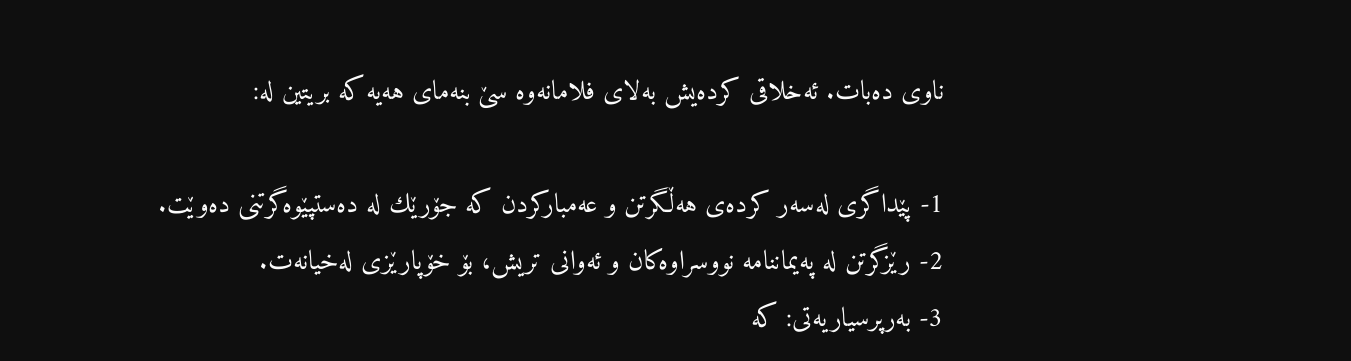ناوی‌ ده‌بات. ئه‌خلاقی‌ كرده‌یش به‌لای‌ فلامانه‌وه‌ سێ‌ بنه‌مای‌ هه‌یه‌ كه‌ بریتین له‌:

1- پێداگری‌ له‌سه‌ر كرده‌ی‌ هه‌ڵگرتن و عه‌مباركردن كه‌ جۆرێك له‌ ده‌ستپێوه‌گرتنی‌ ده‌وێت.
2- رێزگرتن له‌ په‌یماننامه‌ نووسراوه‌كان و ئه‌وانی‌ تریش، بۆ خۆپارێزی‌ له‌خیانه‌ت.
3- به‌رپرسیاریه‌تی‌: كه‌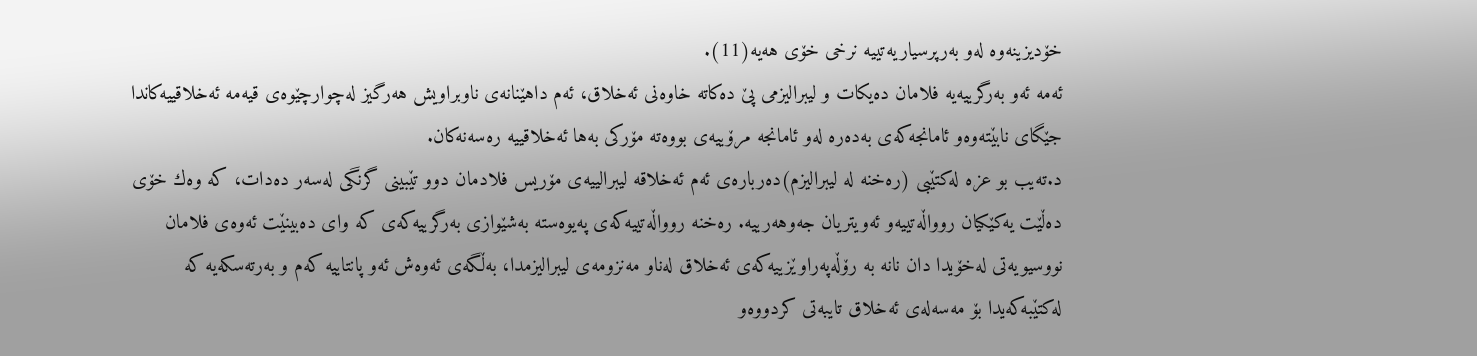خۆدیزینه‌وه‌ له‌و به‌رپرسیاریه‌تییه‌ نرخی‌ خۆی‌ هه‌یه‌(11).
ئه‌مه‌ ئه‌و به‌رگرییه‌یه‌ فلامان ده‌یكات و لیبرالیزمی‌ پێ‌ ده‌كاته‌ خاوه‌نی‌ ئه‌خلاق، ئه‌م داهێنانه‌ی‌ ناوبراویش هه‌رگیز له‌چوارچێوه‌ی‌ قیه‌مه‌ ئه‌خلاقییه‌كاندا جێگای‌ نابێته‌وه‌و ئامانجه‌كه‌ی‌ به‌ده‌ره‌ له‌و ئامانجه‌ مرۆییه‌ی‌ بووه‌ته‌ مۆركی‌ به‌ها ئه‌خلاقییه‌ ره‌سه‌نه‌كان.
د.ته‌یب بو عزه‌ له‌كتێبی‌ (ره‌خنه‌ له‌ لیبرالیزم)ده‌رباره‌ی‌ ئه‌م ئه‌خلاقه‌ لیبرالییه‌ی‌ مۆریس فلادمان دوو تێبینی‌ گرنگی‌ له‌سه‌ر ده‌دات، كه‌ وه‌ك خۆی‌ ده‌ڵێت یه‌كێكیان روواڵه‌تییه‌و ئه‌ویتریان جه‌وهه‌رییه‌. ره‌خنه‌ روواڵه‌تییه‌كه‌ی‌ په‌یوه‌سته‌ به‌شێوازی‌ به‌رگرییه‌كه‌ی‌ كه‌ وای‌ ده‌بینێت ئه‌وه‌ی‌ فلامان نووسیویه‌تی‌ له‌خۆیدا دان نانه‌ به‌ رۆڵه‌په‌راوێزییه‌كه‌ی‌ ئه‌خلاق له‌ناو مه‌نزومه‌ی‌ لیبرالیزمدا، به‌ڵگه‌ی‌ ئه‌وه‌ش ئه‌و پانتاییه‌ كه‌م و به‌رته‌سكه‌یه‌ كه‌ له‌كتێبه‌كه‌یدا بۆ مه‌سه‌له‌ی‌ ئه‌خلاق تایبه‌تی‌ كردووه‌و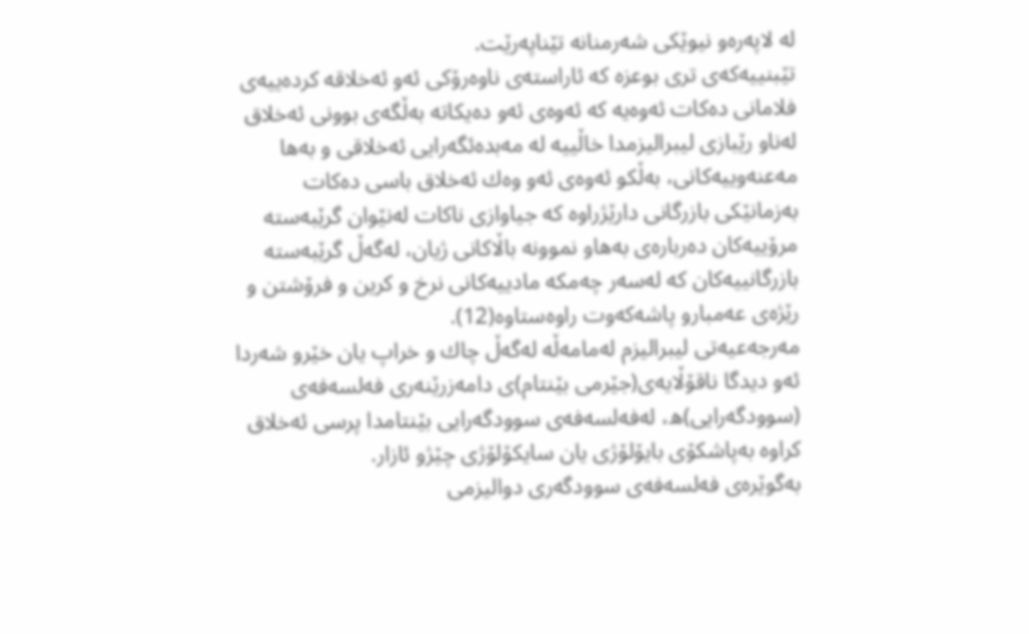له‌ لاپه‌ره‌و نیوێكی‌ شه‌رمنانه‌ تێناپه‌رێت.
تێبنییه‌كه‌ی‌ تری‌ بوعزه‌ كه‌ ئاراسته‌ی‌ ناوه‌رۆكی‌ ئه‌و ئه‌خلاقه‌ كرده‌ییه‌ی‌ فلامانی‌ ده‌كات ئه‌وه‌یه‌ كه‌ ئه‌وه‌ی‌ ئه‌و ده‌یكاته‌ به‌ڵگه‌ی‌ بوونی‌ ئه‌خلاق له‌ناو رێبازی‌ لیبرالیزمدا خاڵییه‌ له‌ مه‌بده‌ئگه‌رایی‌ ئه‌خلاقی‌ و به‌ها مه‌عنه‌وییه‌كانی‌، به‌ڵكو ئه‌وه‌ی‌ ئه‌و وه‌ك ئه‌خلاق باسی‌ ده‌كات به‌زمانێكی‌ بازرگانی‌ دارێژراوه‌ كه‌ جیاوازی‌ ناكات له‌نێوان گرێبه‌سته‌ مرۆییه‌كان ده‌رباره‌ی‌ به‌هاو نموونه‌ باڵاكانی‌ ژیان، له‌گه‌ڵ گرێبه‌سته‌ بازرگانییه‌كان كه‌ له‌سه‌ر چه‌مكه‌ مادییه‌كانی‌ نرخ و كرین و فرۆشتن و رێژه‌ی‌ عه‌مبارو پاشه‌كه‌وت راوه‌ستاوه‌(12).
مه‌رجه‌عیه‌تی‌ لیبرالیزم له‌مامه‌ڵه‌ له‌گه‌ڵ چاك و خراپ یان خێرو شه‌ردا ئه‌و دیدگا ناقۆڵایه‌ی‌(جێرمی‌ بێنتام)ی‌ دامه‌زرێنه‌ری‌ فه‌لسه‌فه‌ی‌ (سوودگه‌رایی‌)ه‌، له‌فه‌لسه‌فه‌ی‌ سوودگه‌رایی‌ بێنتامدا پرسی‌ ئه‌خلاق كراوه‌ به‌پاشكۆی‌ بایۆلۆژی‌ یان سایكۆلۆژی‌ چێژو ئازار.
به‌گوێره‌ی‌ فه‌لسه‌فه‌ی‌ سوودگه‌ری‌ دوالیزمی‌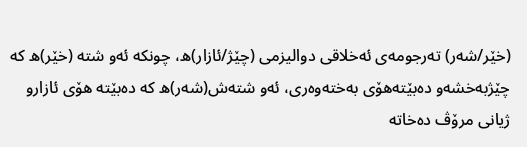(خێر/شه‌ر) ته‌رجومه‌ی‌ ئه‌خلاقی‌ دوالیزمی‌ (چێژ/ئازار)ه‌، چونكه‌ ئه‌و شته‌ (خێر)ه‌ كه‌ چێژبه‌خشه‌و ده‌بێته‌هۆی‌ به‌خته‌وه‌ری‌، ئه‌و شته‌ش(شه‌ر)ه‌ كه‌ ده‌بێته‌ هۆی‌ ئازارو ژیانی‌ مرۆڤ ده‌خاته‌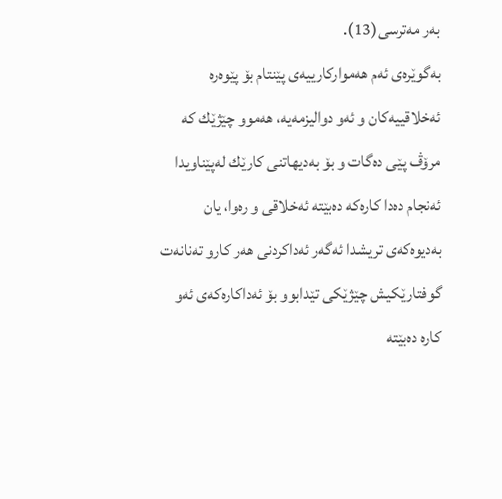به‌ر مه‌ترسی‌(13).
به‌گوێره‌ی‌ ئه‌م هه‌مواركارییه‌ی‌ پێنتام بۆ پێوه‌ره‌ ئه‌خلاقییه‌كان و ئه‌و دوالیزمه‌یه‌، هه‌موو چێژێك كه‌ مرۆڤ پێی‌ ده‌گات و بۆ به‌دیهاتنی‌ كارێك له‌پێناویدا ئه‌نجام ده‌دا كاره‌كه‌ ده‌بێته‌ ئه‌خلاقی‌ و ره‌وا، یان به‌دیوه‌كه‌ی‌ تریشدا ئه‌گه‌ر ئه‌داكردنی‌ هه‌ر كارو ته‌نانه‌ت گوفتارێكیش چێژێكی‌ تێدابوو بۆ ئه‌داكاره‌كه‌ی‌ ئه‌و كاره‌ ده‌بێته‌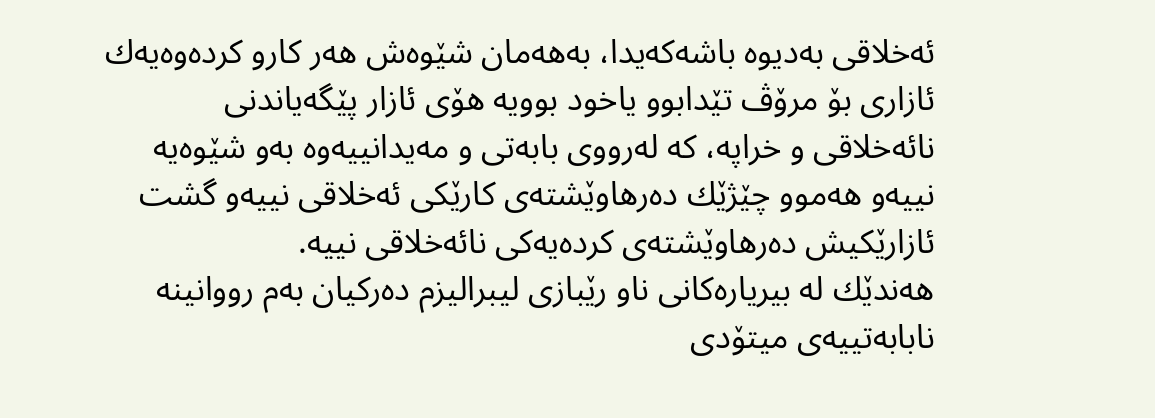ئه‌خلاقی‌ به‌دیوه‌ باشه‌كه‌یدا، به‌هه‌مان شێوه‌ش هه‌ر كارو كرده‌وه‌یه‌ك ئازاری‌ بۆ مرۆڤ تێدابوو یاخود بوویه‌ هۆی‌ ئازار پێگه‌یاندنی‌ نائه‌خلاقی‌ و خراپه‌، كه‌ له‌رووی‌ بابه‌تی‌ و مه‌یدانییه‌وه‌ به‌و شێوه‌یه‌ نییه‌و هه‌موو چێژێك ده‌رهاوێشته‌ی‌ كارێكی‌ ئه‌خلاقی‌ نییه‌و گشت ئازارێكیش ده‌رهاوێشته‌ی‌ كرده‌یه‌كی‌ نائه‌خلاقی‌ نییه‌.
هه‌ندێك له‌ بیریاره‌كانی‌ ناو رێبازی‌ لیبرالیزم ده‌ركیان به‌م رووانینه‌ نابابه‌تییه‌ی‌ میتۆدی‌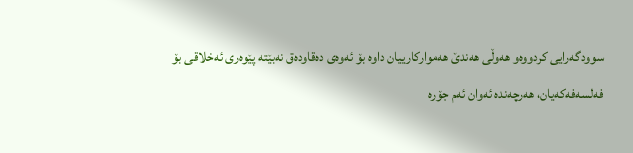سوودگه‌رایی‌ كردووه‌و هه‌وڵی‌ هه‌ندێ‌ هه‌مواركارییان داوه‌ بۆ ئه‌وه‌ی‌ ده‌قاوده‌ق نه‌بێته‌ پێوه‌ری‌ ئه‌خلاقی‌ بۆ فه‌لسه‌فه‌كه‌یان، هه‌رچه‌نده‌ ئه‌وان ئه‌م جۆره‌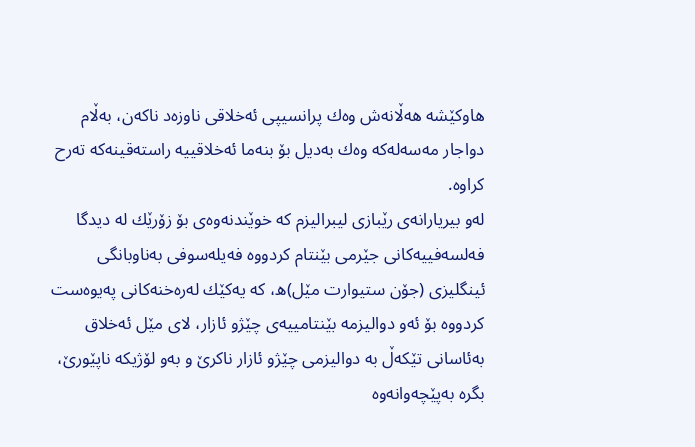هاوكێشه‌ هه‌ڵانه‌ش وه‌ك پرانسیپی‌ ئه‌خلاقی‌ ناوزه‌د ناكه‌ن، به‌ڵام دواجار مه‌سه‌له‌كه‌ وه‌ك به‌دیل بۆ بنه‌ما ئه‌خلاقییه‌ راسته‌قینه‌كه‌ ته‌رح كراوه‌.
له‌و بیریارانه‌ی‌ رێبازی‌ لیبرالیزم كه‌ خوێندنه‌وه‌ی‌ بۆ زۆرێك له‌ دیدگا فه‌لسه‌فییه‌كانی‌ جێرمی‌ بێنتام كردووه‌ فه‌یله‌سوفی‌ به‌ناوبانگی‌ ئینگلیزی‌ (جۆن ستیوارت مێل)ه‌، كه‌ یه‌كێك له‌ره‌خنه‌كانی‌ په‌یوه‌ست كردووه‌ بۆ ئه‌و دوالیزمه‌ بێنتامییه‌ی‌ چێژو ئازار، لای‌ مێل ئه‌خلاق به‌ئاسانی‌ تێكه‌ڵ به‌ دوالیزمی‌ چێژو ئازار ناكرێ‌ و به‌و لۆژیكه‌ ناپێورێ‌، بگره‌ به‌پێچه‌وانه‌وه‌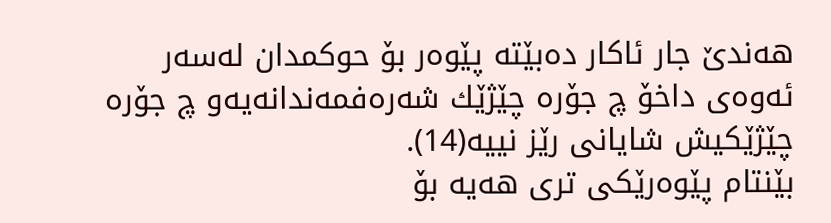هه‌ندێ‌ جار ئاكار ده‌بێته‌ پێوه‌ر بۆ حوكمدان له‌سه‌ر ئه‌وه‌ی‌ داخۆ چ جۆره‌ چێژێك شه‌ره‌فمه‌ندانه‌یه‌و چ جۆره‌ چێژێكیش شایانی‌ رێز نییه‌(14).
بێنتام پێوه‌رێكی‌ تری‌ هه‌یه‌ بۆ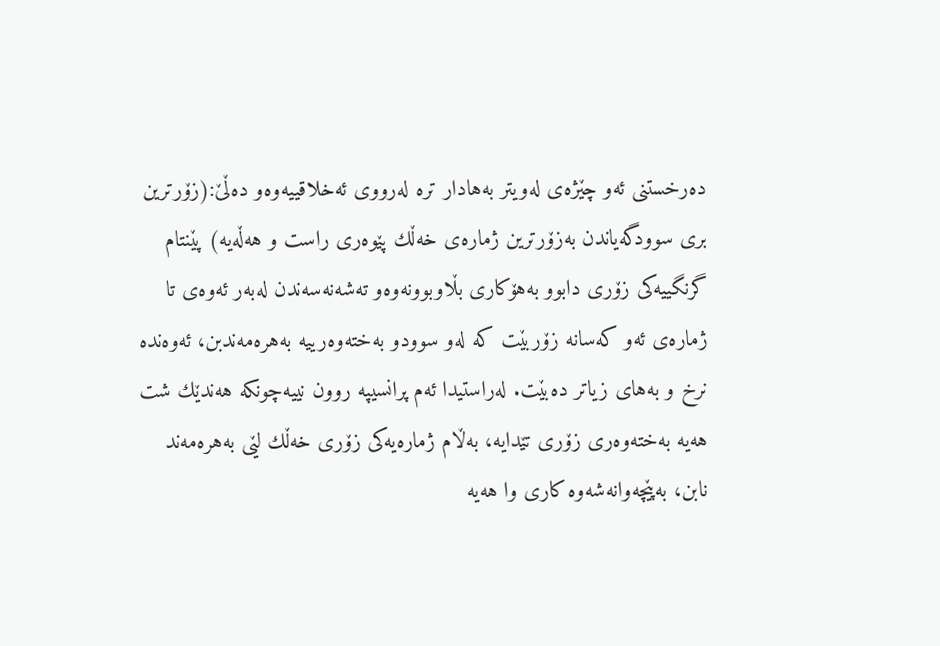ده‌رخستنی‌ ئه‌و چێژه‌ی‌ له‌ویتر به‌هادار تره‌ له‌رووی‌ ئه‌خلاقییه‌وه‌و ده‌ڵێ:(زۆرترین بری‌ سوودگه‌یاندن به‌زۆرترین ژماره‌ی‌ خه‌ڵك پێوه‌ری‌ راست و هه‌ڵه‌یه‌) پێنتام گرنگییه‌كی‌ زۆری‌ دابوو به‌هۆكاری‌ بڵاوبوونه‌وه‌و ته‌شه‌نه‌سه‌ندن له‌به‌ر ئه‌وه‌ی‌ تا ژماره‌ی‌ ئه‌و كه‌سانه‌ زۆربێت كه‌ له‌و سوودو به‌خته‌وه‌رییه‌ به‌هره‌مه‌ندبن، ئه‌وه‌نده‌ نرخ و به‌های‌ زیاتر ده‌بێت. له‌راستیدا ئه‌م پرانسیپه‌ روون نییه‌چونكه‌ هه‌ندێك شت هه‌یه‌ به‌خته‌وه‌ری‌ زۆری‌ تێدایه‌، به‌ڵام ژماره‌یه‌كی‌ زۆری‌ خه‌ڵك لێی‌ به‌هره‌مه‌ند نابن، به‌پێچه‌وانه‌شه‌وه‌ كاری‌ وا هه‌یه‌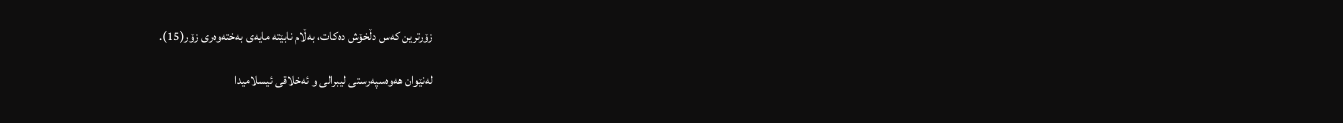زۆرترین كه‌س دڵخۆش ده‌كات، به‌ڵام نابێته‌ مایه‌ی‌ به‌خته‌وه‌ری‌ زۆر(15).

له‌نێوان هه‌وه‌سپه‌رستی‌ لیبرالی‌ و ئه‌خلاقی‌ ئیسلامیدا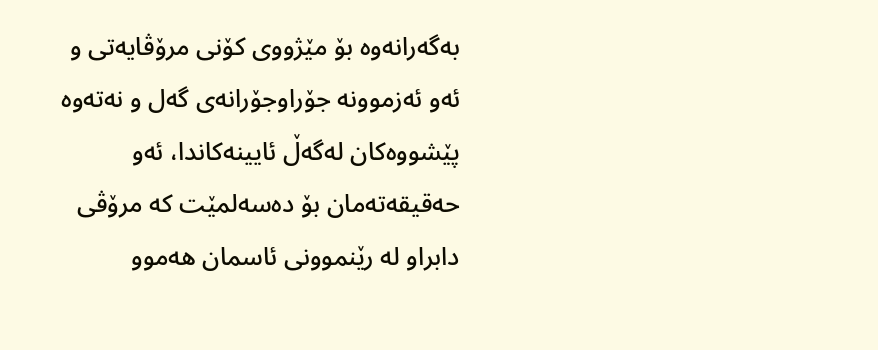به‌گه‌رانه‌وه‌ بۆ مێژووی‌ كۆنی‌ مرۆڤایه‌تی‌ و ئه‌و ئه‌زموونه‌ جۆراوجۆرانه‌ی‌ گه‌ل و نه‌ته‌وه‌ پێشووه‌كان له‌گه‌ڵ ئایینه‌كاندا، ئه‌و حه‌قیقه‌ته‌مان بۆ ده‌سه‌لمێت كه‌ مرۆڤی‌ دابراو له‌ رێنموونی‌ ئاسمان هه‌موو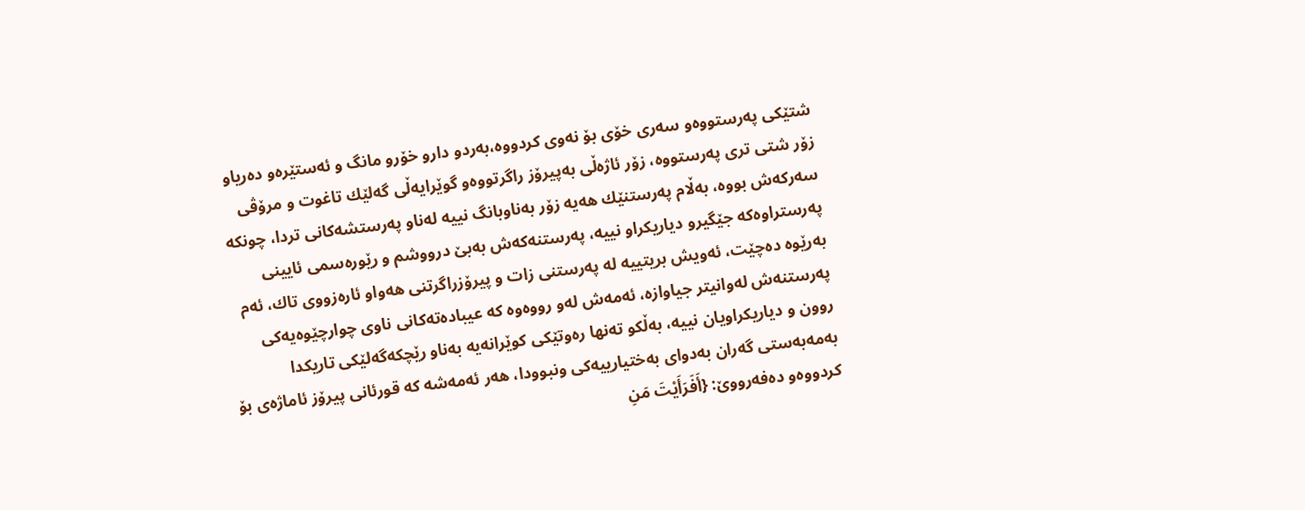شتێكی‌ په‌رستووه‌و سه‌ری‌ خۆی‌ بۆ نه‌وی‌ كردووه‌،به‌ردو دارو خۆرو مانگ و ئه‌ستێره‌و ده‌ریاو زۆر شتی‌ تری‌ په‌رستووه‌، زۆر ئاژه‌ڵی‌ به‌پیرۆز راگرتووه‌و گوێرایه‌ڵی‌ گه‌لێك تاغوت و مرۆڤی‌ سه‌ركه‌ش بووه‌، به‌ڵام په‌رستنێك هه‌یه‌ زۆر به‌ناوبانگ نییه‌ له‌ناو په‌رستشه‌كانی‌ تردا، چونكه‌ په‌رستراوه‌كه‌ جێگیرو دیاریكراو نییه‌، په‌رستنه‌كه‌ش به‌بێ‌ درووشم و رێوره‌سمی‌ ئایینی‌ به‌رێوه‌ ده‌چێت، ئه‌ویش بریتییه‌ له‌ په‌رستنی‌ زات و پیرۆزراگرتنی‌ هه‌واو ئاره‌زووی‌ تاك، ئه‌م په‌رستنه‌ش له‌وانیتر جیاوازه‌، ئه‌مه‌ش له‌و رووه‌وه‌ كه‌ عیباده‌ته‌كانی‌ ناوی‌ چوارچێوه‌یه‌كی‌ روون و دیاریكراویان نییه‌، به‌ڵكو ته‌نها ره‌وتێكی‌ كوێرانه‌یه‌ به‌ناو رێچكه‌گه‌لێكی‌ تاریكدا به‌مه‌به‌ستی‌ گه‌ران به‌دوای‌ به‌ختیارییه‌كی‌ ونبوودا، هه‌ر ئه‌مه‌شه‌ كه‌ قورئانی‌ پیرۆز ئاماژه‌ی‌ بۆ كردووه‌و ده‌فه‌رووێ: {أَفَرَأَیْتَ مَنِ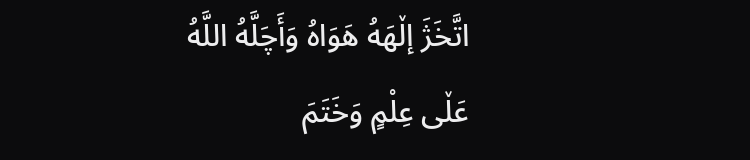اتَّخَژَ إڵهَهُ هَوَاهُ وَأَچَلَّهُ اللَّهُ عَڵی‌ عِلْمٍ وَخَتَمَ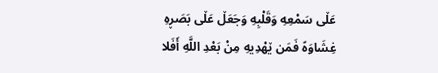عَڵی‌ سَمْعِهِ وَقَلْبِهِ وَجَعَڵ عَڵی‌ بَصَڕهِ غِشَاوَه‌ً فَمَن ێهْدِیهِ مِنْ بَعْدِ اللَّهِ أَفَلا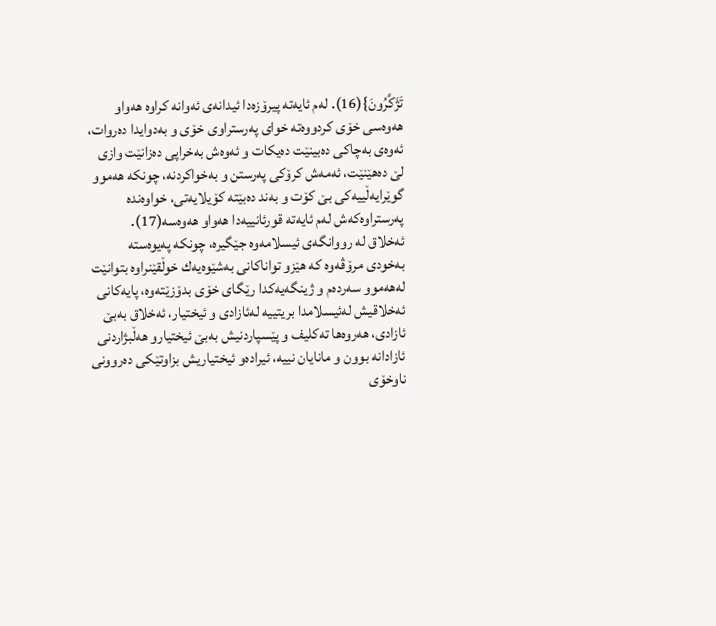تَژَكَّرُونَ}(16). له‌م ئایه‌ته‌ پیرۆزه‌دا ئیدانه‌ی‌ ئه‌وانه‌ كراوه‌ هه‌واو هه‌وه‌سی‌ خۆی‌ كردووه‌ته‌ خوای‌ په‌رستراوی‌ خۆی‌ و به‌دوایدا ده‌روات، ئه‌وه‌ی‌ به‌چاكی‌ ده‌بینێت ده‌یكات و ئه‌وه‌ش به‌خراپی‌ ده‌زانێت وازی‌ لێ‌ ده‌هێنێت، ئه‌مه‌ش كرۆكی‌ په‌رستن و به‌خواكردنه‌، چونكه‌ هه‌موو گوێرایه‌ڵییه‌كی‌ بێ‌ كۆت و به‌ند ده‌بێته‌ كۆیلایه‌تی‌، خواوه‌نده‌ په‌رستراوه‌كه‌ش له‌م ئایه‌ته‌ قورئانییه‌دا هه‌واو هه‌وه‌سه‌(17).
ئه‌خلاق له‌ رووانگه‌ی‌ ئیسلامه‌وه‌ جێگیره‌، چونكه‌ په‌یوه‌سته‌ به‌خودی‌ مرۆڤه‌وه‌ كه‌ هێزو تواناكانی‌ به‌شێوه‌یه‌ك خوڵقێنراوه‌ بتوانێت له‌هه‌موو سه‌رده‌م و ژینگه‌یه‌كدا رێگای‌ خۆی‌ بدۆزێته‌وه‌، پایه‌كانی‌ ئه‌خلاقیش له‌ئیسلامدا بریتییه‌ له‌ئازادی‌ و ئیختیار، ئه‌خلاق به‌بێ‌ ئازادی‌، هه‌روه‌ها ته‌كلیف و پێسپاردنیش به‌بێ‌ ئیختیارو هه‌ڵبژاردنی‌ ئازادانه‌ بوون و مانایان نییه‌، ئیراده‌و ئیختیاریش بزاوتێكی‌ ده‌روونی‌ ناوخۆی‌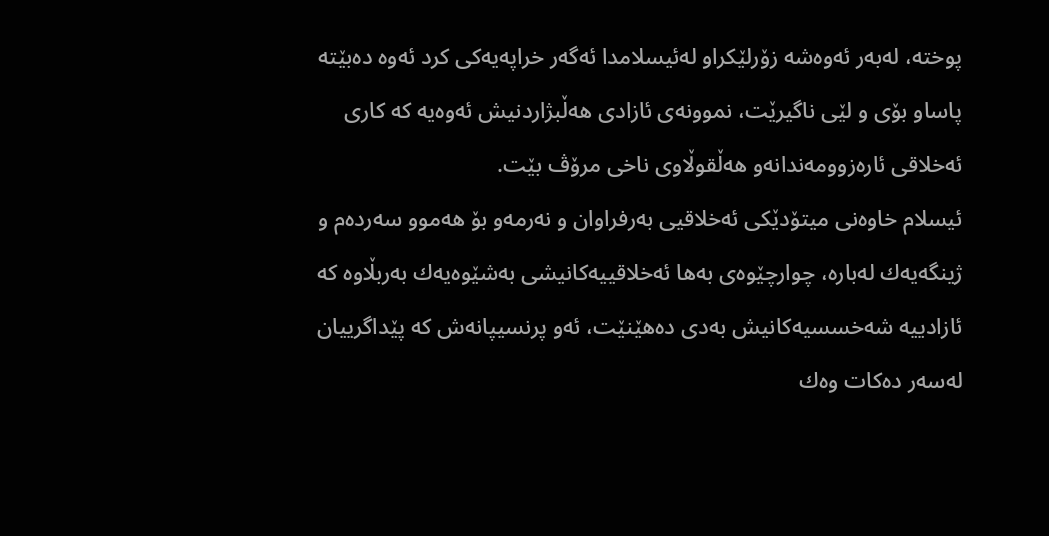پوخته‌، له‌به‌ر ئه‌وه‌شه‌ زۆرلێكراو له‌ئیسلامدا ئه‌گه‌ر خراپه‌یه‌كی‌ كرد ئه‌وه‌ ده‌بێته‌ پاساو بۆی‌ و لێی‌ ناگیرێت، نموونه‌ی‌ ئازادی‌ هه‌ڵبژاردنیش ئه‌وه‌یه‌ كه‌ كاری‌ ئه‌خلاقی‌ ئاره‌زوومه‌ندانه‌و هه‌ڵقوڵاوی‌ ناخی‌ مرۆڤ بێت.
ئیسلام خاوه‌نی‌ میتۆدێكی‌ ئه‌خلاقیی‌ به‌رفراوان و نه‌رمه‌و بۆ هه‌موو سه‌رده‌م و ژینگه‌یه‌ك له‌باره‌، چوارچێوه‌ی‌ به‌ها ئه‌خلاقییه‌كانیشی‌ به‌شێوه‌یه‌ك به‌ربڵاوه‌ كه‌ ئازادییه‌ شه‌خسسیه‌كانیش به‌دی‌ ده‌هێنێت، ئه‌و پرنسیپانه‌ش كه‌ پێداگرییان له‌سه‌ر ده‌كات وه‌ك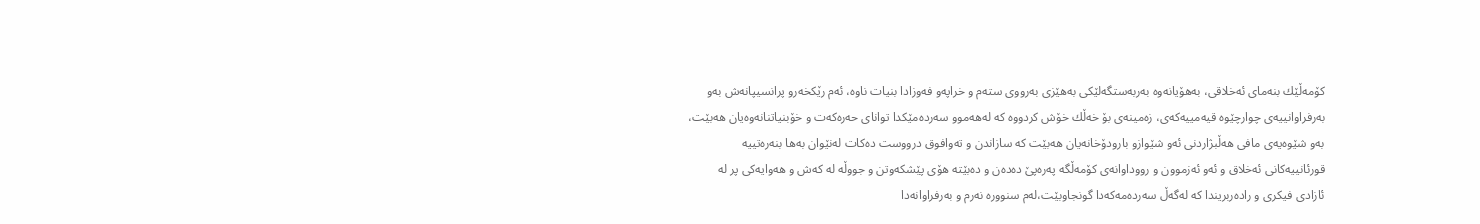كۆمه‌ڵێك بنه‌مای‌ ئه‌خلاقی‌، به‌هۆیانه‌وه‌ به‌ربه‌ستگه‌لێكی‌ به‌هێزی‌ به‌رووی‌ سته‌م و خراپه‌و فه‌وزادا بنیات ناوه‌، ئه‌م رێكخه‌رو پرانسیپانه‌ش به‌و به‌رفراوانییه‌ی‌ چوارچێوه‌ قیه‌مییه‌كه‌ی‌، زه‌مینه‌ی‌ بۆ خه‌ڵك خۆش كردووه‌ كه‌ له‌هه‌موو سه‌رده‌مێكدا توانای‌ حه‌ره‌كه‌ت و خۆبنیاتنانه‌وه‌یان هه‌بێت، به‌و شێوه‌یه‌ی‌ مافی‌ هه‌ڵبژاردنی‌ ئه‌و شێوازو بارودۆخانه‌یان هه‌بێت كه‌ سازاندن و ته‌وافوق درووست ده‌كات له‌نێوان به‌ها بنه‌ره‌تییه‌ قورئانییه‌كانی‌ ئه‌خلاق و ئه‌و ئه‌زموون و رووداوانه‌ی‌ كۆمه‌ڵگه‌ په‌ره‌پێ‌ ده‌ده‌ن و ده‌بێته‌ هۆی‌ پێشكه‌وتن و جووڵه‌ له‌ كه‌ش و هه‌وایه‌كی‌ پر له‌ ئازادی‌ فیكری‌ و راده‌ربریندا كه‌ له‌گه‌ڵ سه‌رده‌مه‌كه‌دا گونجاوبێت،له‌م سنووره‌ نه‌رم و به‌رفراوانه‌دا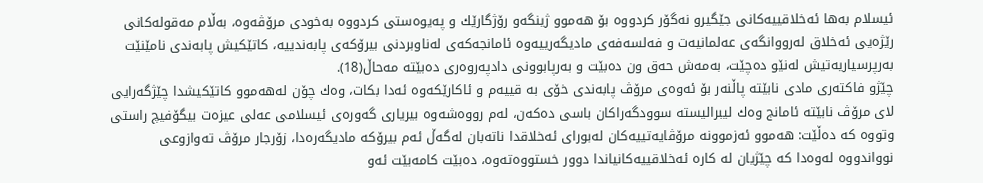ئیسلام به‌ها ئه‌خلاقییه‌كانی‌ جێگیرو نه‌گۆر كردووه‌ بۆ هه‌موو ژینگه‌و رۆژگارێك و په‌یوه‌ستی‌ كردووه‌ به‌خودی‌ مرۆڤه‌وه‌، به‌ڵام مه‌قوله‌كانی‌ رێژه‌یی‌ ئه‌خلاق له‌رووانگه‌ی‌ عه‌لمانیه‌ت و فه‌لسه‌فه‌ی‌ مادیگه‌رییه‌وه‌ ئامانجه‌كه‌ی‌ له‌ناوبردنی‌ بیرۆكه‌ی‌ پابه‌ندییه‌، كاتێكیش پابه‌ندی‌ نامێنێت به‌رپرسیاریه‌تیش له‌نێو ده‌چێت، به‌مه‌ش حه‌ق ون ده‌بێت و به‌رپابوونی‌ دادپه‌روه‌ری‌ ده‌بێته‌ مه‌حاڵ(18).
چێژو فاكته‌ری‌ مادی‌ نابێته‌ پاڵنه‌ر بۆ ئه‌وه‌ی‌ مرۆڤ پابه‌ندی‌ خۆی‌ به‌ قییه‌م و ئاكارێكه‌وه‌ ئه‌دا بكات، وه‌ك چۆن له‌هه‌موو كاتێكیشدا چێژگه‌رایی‌ لای‌ مرۆڤ نابێته‌ ئامانج وه‌ك لیبرالیسته‌ سوودگه‌راكان باسی‌ ده‌كه‌ن، له‌م رووه‌شه‌وه‌ بیریاری‌ گه‌وره‌ی‌ ئیسلامی‌ عه‌لی‌ عیزه‌ت بیگۆفیچ راستی‌ وتووه‌ كه‌ ده‌ڵێت: هه‌موو ئه‌زموونه‌ مرۆڤایه‌تییه‌كان له‌بورای‌ ئه‌خلاقدا ناته‌بان له‌گه‌ڵ ئه‌م بیرۆكه‌ مادیگه‌ره‌دا، زۆرجار مرۆڤ ته‌وازوعی‌ نوواندووه‌ له‌وه‌دا كه‌ چێژیان له‌ كاره‌ ئه‌خلاقییه‌كانیاندا دوور خستووه‌ته‌وه‌، ده‌بێت كامه‌بێت ئه‌و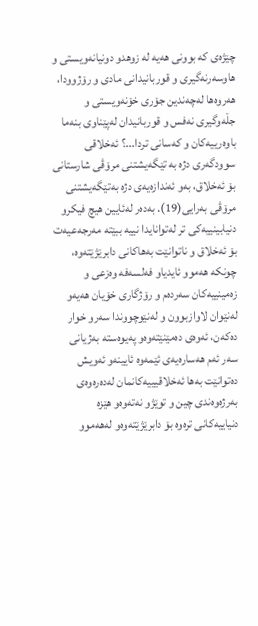چێژه‌ی‌ كه‌ بوونی‌ هه‌یه‌ له‌ زوهدو دونیانه‌ویستی‌ و هاوسه‌رنه‌گیری‌ و قوربانیدانی‌ مادی و رۆژوودا، هه‌روه‌ها له‌چه‌ندین جۆری‌ خۆنه‌ویستی‌ و جڵه‌وگیری‌ نه‌فس و قوربانیدان له‌پێناوی‌ بنه‌ما باوه‌رییه‌كان و كه‌سانی‌ تردا...؟ ئه‌خلاقی‌ سوودگه‌ری‌ دژه‌ به‌ تێگه‌یشتنی‌ مرۆڤی‌ شارستانی‌ بۆ ئه‌خلاق، به‌و ئه‌ندازه‌یه‌ی‌ دژه‌ به‌تێگه‌یشتنی‌ مرۆڤی‌ به‌رایی‌(19). به‌ده‌ر له‌ئایین هیچ فیكرو دنیابینییه‌كی‌ تر له‌توانایدا نییه‌ ببێته‌ مه‌رجه‌عیه‌ت بۆ ئه‌خلاق و ناتوانێت به‌هاكانی‌ دابرێژێته‌وه‌، چونكه‌ هه‌موو ئایدیاو فه‌لسه‌فه‌ وه‌زعی‌ و زه‌مینییه‌كان سه‌رده‌م و رۆژگاری‌ خۆیان هه‌یه‌و له‌نێوان لاوازبوون و له‌نێوچووندا سه‌رو خوار ده‌كه‌ن، ئه‌وه‌ی‌ ده‌مێنێته‌وه‌و په‌یوه‌سته‌ به‌ژیانی‌ سه‌ر ئه‌م هه‌ساره‌یه‌ی‌ ئێمه‌وه‌ ئایینه‌و ئه‌ویش ده‌توانێت به‌ها ئه‌خلاقیییه‌كانمان له‌ده‌ره‌وه‌ی‌ به‌رژه‌وه‌ندی‌ چین و توێژو نه‌ته‌وه‌و هێزه‌ دنیاییه‌كانی‌ تره‌وه‌ بۆ دابرێژێته‌وه‌و له‌هه‌موو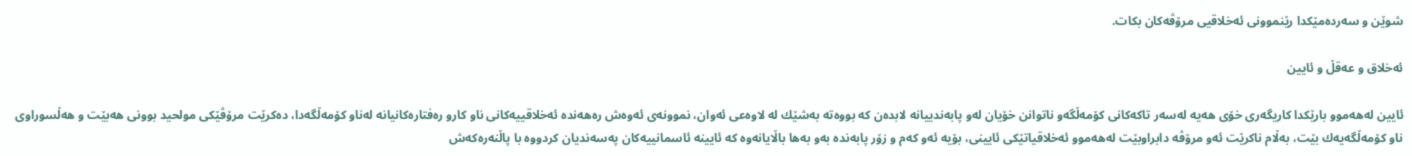شوێن و سه‌رده‌مێكدا رێنموونی‌ ئه‌خلاقیی مرۆڤه‌كان بكات.

ئه‌خلاق و عه‌قڵ و ئایین

ئایین له‌هه‌موو بارێكدا كاریگه‌ری‌ خۆی‌ هه‌یه‌ له‌سه‌ر تاكه‌كانی‌ كۆمه‌ڵگه‌و ناتوانن خۆیان له‌و پابه‌ندییانه‌ لابده‌ن كه‌ بووه‌ته‌ به‌شێك له‌ لاوه‌عی‌ ئه‌وان، نموونه‌ی‌ ئه‌وه‌ش ره‌هه‌نده‌ ئه‌خلاقییه‌كانی‌ ناو كارو ره‌فتاره‌كانیانه‌ له‌ناو كۆمه‌ڵگه‌دا، ده‌كرێت مرۆڤێكی‌ مولحید بوونی‌ هه‌بێت و هه‌ڵسوراوی‌ ناو كۆمه‌ڵگه‌یه‌ك بێت، به‌ڵام ناكرێت ئه‌و مرۆڤه‌ دابراوبێت له‌هه‌موو ئه‌خلاقیاتێكی‌ ئایینی‌، بۆیه‌ ئه‌و كه‌م و زۆر پابه‌نده‌ به‌و به‌ها باڵایانه‌وه‌ كه‌ ئایینه‌ ئاسمانییه‌كان په‌سه‌ندیان كردووه‌ با پاڵنه‌ره‌كه‌ش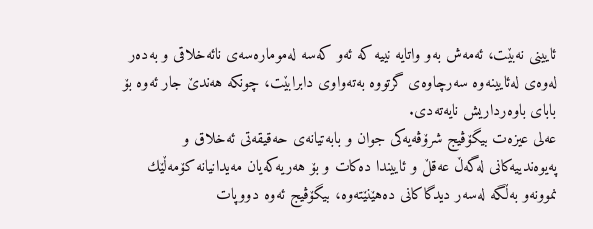ئایینی‌ نه‌بێت، ئه‌مه‌ش به‌و واتایه‌ نییه‌ كه‌ ئه‌و كه‌سه‌ له‌موماره‌سه‌ی‌ نائه‌خلاقی‌ و به‌ده‌ر له‌وه‌ی‌ له‌ئایینه‌وه‌ سه‌رچاوه‌ی‌ گرتووه‌ به‌ته‌واوی‌ دابرابێت، چونكه‌ هه‌ندێ‌ جار ئه‌وه‌ بۆ بابای‌ باوه‌رداریش نایه‌ته‌دی‌.
عه‌لی‌ عیزه‌ت بیگۆڤیج شرۆڤه‌یه‌كی‌ جوان و بابه‌تیانه‌ی‌ حه‌قیقه‌تی‌ ئه‌خلاق و په‌یوه‌ندییه‌كانی‌ له‌گه‌ڵ عه‌قڵ و ئاییندا ده‌كات و بۆ هه‌ریه‌كه‌یان مه‌یدانیانه‌ كۆمه‌ڵێك نموونه‌و به‌ڵگه‌ له‌سه‌ر دیدگاكانی‌ ده‌هێنێته‌وه‌، بیگۆڤیج ئه‌وه‌ دووپات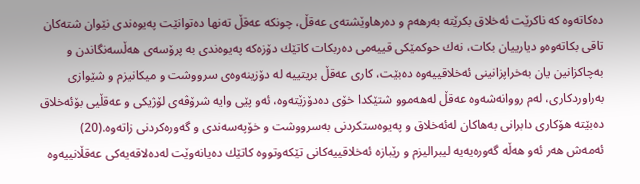ده‌كاته‌وه‌ كه‌ ناكرێت ئه‌خلاق بكرێته‌ به‌رهه‌م و ده‌رهاوێشته‌ی‌ عه‌قڵ، چونكه‌ عه‌قڵ ته‌نها ده‌توانێت په‌یوه‌ندی‌ نێوان شته‌كان تاقی‌ بكاته‌وه‌و دیارییان بكات، نه‌ك حوكمێكی‌ قییه‌می‌ ده‌ربكات كاتێك دۆزه‌كه‌ په‌یوه‌ندی‌ به‌ پرۆسه‌ی‌ هه‌ڵسه‌نگاندن و به‌چاكزانین یان به‌خراپزانینی‌ ئه‌خلاقییه‌وه‌ ده‌بێت، كاری‌ عه‌قڵ بریتییه‌ له‌ دۆزینه‌وه‌ی‌ سرووشت و میكانیزم و شێوازی‌ به‌راوردكاری‌، له‌م رووانه‌شه‌وه‌ عه‌قڵ له‌هه‌موو شتێكدا خۆی‌ ده‌دۆزێته‌وه‌، ئه‌و پێی‌ وایه‌ شرۆڤه‌ی‌ لۆژیكی‌ و عه‌قڵیی‌ بۆئه‌خلاق ده‌بێته‌ هۆكاری‌ دابرانی‌ به‌هاكان له‌ئه‌خلاق و په‌یوه‌ستكردنی‌ به‌سرووشت و خۆپه‌سه‌ندی‌ و گه‌وره‌كردنی‌ زاته‌وه‌.(20)
ئه‌مه‌ش هه‌ر ئه‌و هه‌ڵه‌ گه‌وره‌یه‌یه‌ لیبرالیزم و رێبازه‌ ئه‌خلاقییه‌كانی‌ تێكه‌وتووه‌ كاتێك ده‌یانه‌وێت له‌ده‌لاقه‌یه‌كی‌ عه‌قڵانییه‌وه‌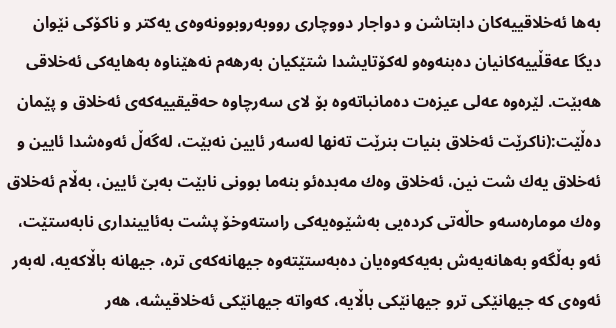به‌ها ئه‌خلاقییه‌كان دابتاشن و دواجار دووچاری‌ رووبه‌روبوونه‌وه‌ی‌ یه‌كتر و ناكۆكی‌ نێوان دیگا عه‌قڵییه‌كانیان ده‌بنه‌وه‌و له‌كۆتایشدا شتێكیان به‌رهه‌م نه‌هێناوه‌ به‌هایه‌كی‌ ئه‌خلاقی‌ هه‌بێت. لێره‌وه‌ عه‌لی‌ عیزه‌ت ده‌مانباته‌وه‌ بۆ لای‌ سه‌رچاوه‌ حه‌قیقییه‌كه‌ی‌ ئه‌خلاق و پێمان ده‌ڵێت:(ناكرێت ئه‌خلاق بنیات بنرێت ته‌نها له‌سه‌ر ئایین نه‌بێت، له‌گه‌ڵ ئه‌وه‌شدا ئایین و ئه‌خلاق یه‌ك شت نین، ئه‌خلاق وه‌ك مه‌بده‌ئو بنه‌ما بوونی‌ نابێت به‌بێ‌ ئایین، به‌ڵام ئه‌خلاق وه‌ك موماره‌سه‌و حاڵه‌تی‌ كرده‌یی‌ به‌شێوه‌یه‌كی‌ راسته‌وخۆ پشت به‌ئایینداری‌ نابه‌ستێت، ئه‌و به‌ڵگه‌و به‌هانه‌یه‌ش به‌یه‌كه‌وه‌یان ده‌به‌ستێته‌وه‌ جیهانه‌كه‌ی‌ تره‌، جیهانه‌ باڵاكه‌یه‌، له‌به‌ر ئه‌وه‌ی‌ كه‌ جیهانێكی‌ ترو جیهانێكی‌ باڵایه‌، كه‌واته‌ جیهانێكی‌ ئه‌خلاقیشه‌، هه‌ر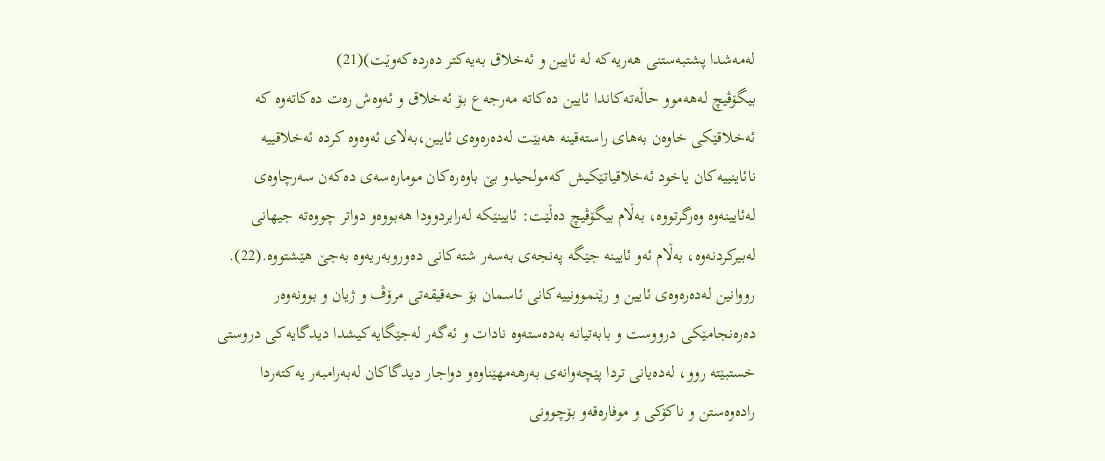له‌مه‌شدا پشتبه‌ستنی‌ هه‌ریه‌كه‌ له‌ ئایین و ئه‌خلاق به‌یه‌كتر ده‌رده‌كه‌وێت)(21)
بیگۆڤیچ له‌هه‌موو حاڵه‌ته‌كاندا ئایین ده‌كاته‌ مه‌رجه‌ع بۆ ئه‌خلاق و ئه‌وه‌ش ره‌ت ده‌كاته‌وه‌ كه‌ ئه‌خلاقێكی‌ خاوه‌ن به‌های‌ راسته‌قینه‌ هه‌بێت له‌ده‌ره‌وه‌ی‌ ئایین،به‌لای‌ ئه‌وه‌وه‌ كرده‌ ئه‌خلاقییه‌ نائاینییه‌كان یاخود ئه‌خلاقیاتێكیش كه‌مولحیدو بێ‌ باوه‌ره‌كان موماره‌سه‌ی‌ ده‌كه‌ن سه‌رچاوه‌ی‌ له‌ئایینه‌وه‌ وه‌رگرتووه‌، به‌ڵام بیگۆڤیچ ده‌ڵێت: ئایینێكه‌ له‌رابردوودا هه‌بووه‌و دواتر چووه‌ته‌ جیهانی‌ له‌بیركردنه‌وه‌، به‌ڵام ئه‌و ئایینه‌ جێگه‌ په‌نجه‌ی‌ به‌سه‌ر شته‌كانی‌ ده‌وروبه‌ریه‌وه‌ به‌جێ‌ هێشتووه‌.(22).
رووانین له‌ده‌ره‌وه‌ی‌ ئایین و رێنموونییه‌كانی‌ ئاسمان بۆ حه‌قیقه‌تی‌ مرۆڤ و ژیان و بوونه‌وه‌ر ده‌ره‌نجامێكی‌ درووست و بابه‌تیانه‌ به‌ده‌سته‌وه‌ نادات و ئه‌گه‌ر له‌جێگایه‌كیشدا دیدگایه‌كی‌ دروستی‌ خستبێته‌ روو، له‌ده‌یانی‌ تردا پێچه‌وانه‌ی‌ به‌رهه‌مهێناوه‌و دواجار دیدگاكان له‌به‌رامبه‌ر یه‌كته‌ردا راده‌وه‌ستن و ناكۆكی‌ و موفاره‌قه‌و بۆچوونی‌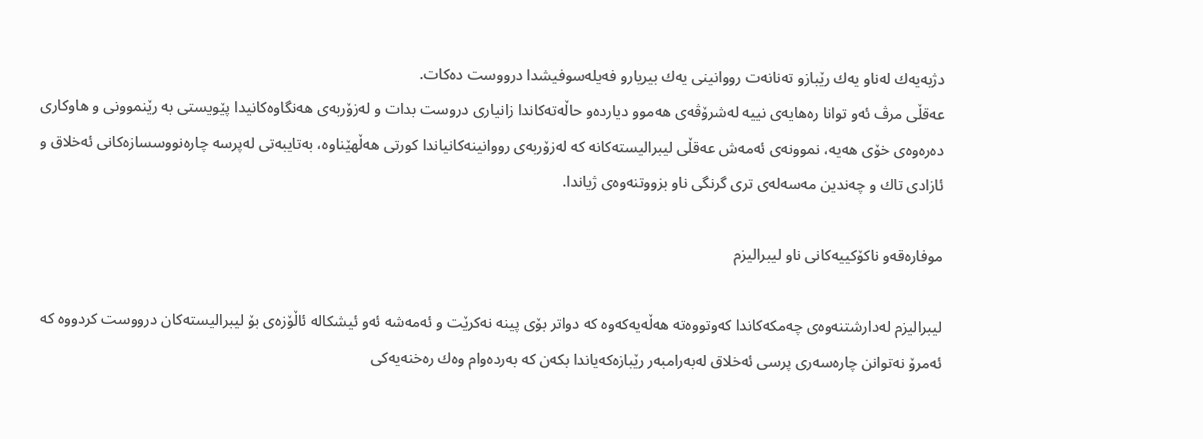دژبه‌یه‌ك له‌ناو یه‌ك رێبازو ته‌نانه‌ت رووانینی‌ یه‌ك بیریارو فه‌یله‌سوفیشدا درووست ده‌كات.
عه‌قڵی‌ مرڤ ئه‌و توانا ره‌هایه‌ی‌ نییه‌ له‌شرۆڤه‌ی‌ هه‌موو دیارده‌و حاڵه‌ته‌كاندا زانیاری‌ دروست بدات و له‌زۆربه‌ی‌ هه‌نگاوه‌كانیدا پێویستی‌ به‌ رێنموونی‌ و هاوكاری ده‌ره‌وه‌ی‌ خۆی‌ هه‌یه‌، نموونه‌ی‌ ئه‌مه‌ش عه‌قڵی‌ لیبرالیسته‌كانه‌ كه‌ له‌زۆربه‌ی‌ رووانینه‌كانیاندا كورتی‌ هه‌ڵهێناوه‌، به‌تایبه‌تی‌ له‌پرسه‌ چاره‌نووسسازه‌كانی‌ ئه‌خلاق و ئازادی‌ تاك و چه‌ندین مه‌سه‌له‌ی‌ تری‌ گرنگی‌ ناو بزووتنه‌وه‌ی‌ ژیاندا.

موفاره‌قه‌و ناكۆكییه‌كانی‌ ناو لیبرالیزم

لیبرالیزم له‌دارشتنه‌وه‌ی‌ چه‌مكه‌كاندا كه‌وتووه‌ته‌ هه‌ڵه‌یه‌كه‌وه‌ كه‌ دواتر بۆی‌ پینه‌ نه‌كرێت و ئه‌مه‌شه‌ ئه‌و ئیشكاله‌ ئاڵۆزه‌ی‌ بۆ لیبرالیسته‌كان درووست كردووه‌ كه‌ ئه‌مرۆ نه‌توانن چاره‌سه‌ری‌ پرسی‌ ئه‌خلاق له‌به‌رامبه‌ر رێبازه‌كه‌یاندا بكه‌ن كه‌ به‌رده‌وام وه‌ك ره‌خنه‌یه‌كی‌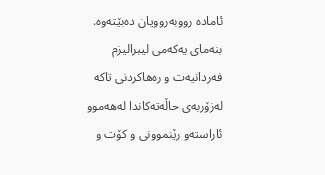ئاماده‌ رووبه‌روویان ده‌بێته‌وه‌. بنه‌مای‌ یه‌كه‌می‌ لیبرالیزم فه‌ردانیه‌ت و ره‌هاكردنی‌ تاكه‌ له‌زۆربه‌ی‌ حاڵه‌ته‌كاندا له‌هه‌موو ئاراسته‌و رێنموونی‌ و كۆت و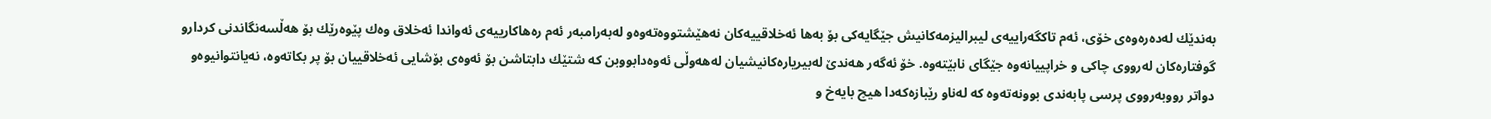به‌ندێك له‌ده‌ره‌وه‌ی‌ خۆی‌، ئه‌م تاكگه‌راییه‌ی‌ لیبرالیزمه‌كانیش جێگایه‌كی‌ بۆ به‌ها ئه‌خلاقییه‌كان نه‌هێشتووه‌ته‌وه‌و له‌به‌رامبه‌ر ئه‌م ره‌هاكارییه‌ی‌ ئه‌واندا ئه‌خلاق وه‌ك پێوه‌رێك بۆ هه‌ڵسه‌نگاندنی‌ كردارو گوفتاره‌كان له‌رووی‌ چاكی‌ و خراپییانه‌وه‌ جێگای‌ نابێته‌وه‌. خۆ ئه‌گه‌ر هه‌ندێ‌ له‌بیریاره‌كانیشیان له‌هه‌وڵی‌ ئه‌وه‌دابووبن كه‌ شتێك دابتاشن بۆ ئه‌وه‌ی‌ بۆشایی‌ ئه‌خلاقییان بۆ پر بكاته‌وه‌، نه‌یانتوانیوه‌و دواتر رووبه‌رووی‌ پرسی‌ پابه‌ندی‌ بوونه‌ته‌وه‌ كه‌ له‌ناو رێبازه‌كه‌دا هیچ بایه‌خ و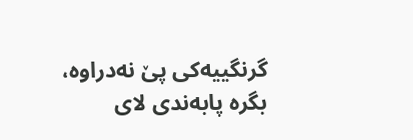گرنگییه‌كی‌ پێ‌ نه‌دراوه‌، بگره‌ پابه‌ندی‌ لای‌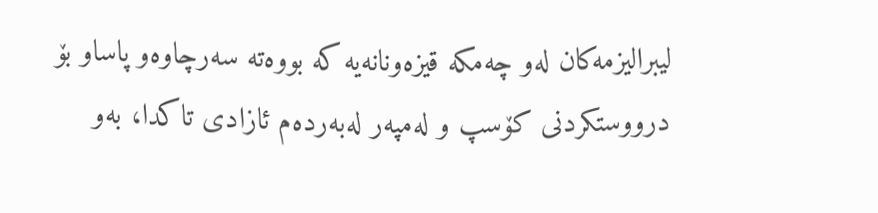لیبرالیزمه‌كان له‌و چه‌مكه‌ قیزه‌ونانه‌یه‌ كه‌ بووه‌ته‌ سه‌رچاوه‌و پاساو بۆ درووستكردنی‌ كۆسپ و له‌مپه‌ر له‌به‌رده‌م ئازادی‌ تاكدا، به‌و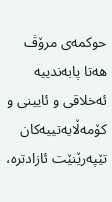حوكمه‌ی‌ مرۆڤ هه‌تا پابه‌ندییه‌ ئه‌خلاقی‌ و ئایینی‌ و كۆمه‌ڵایه‌تییه‌كان تێپه‌رێنێت ئازادتره‌،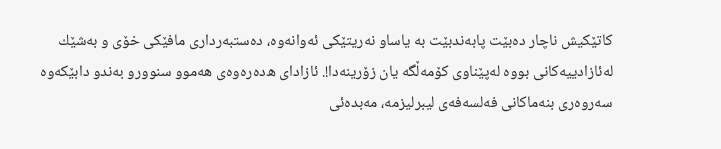كاتێكیش ناچار ده‌بێت پابه‌ندبێت به‌ یاساو نه‌ریتێكی‌ ئه‌وانه‌وه‌، ده‌ستبه‌رداری‌ مافێكی‌ خۆی‌ و به‌شێك له‌ئازادییه‌كانی‌ بووه‌ له‌پێناوی‌ كۆمه‌ڵگه‌ یان زۆرینه‌دا!. ئازادای‌ ه‌ده‌ره‌وه‌ی‌ هه‌موو سنوورو به‌ندو دابێكه‌وه‌ سه‌روه‌ری‌ بنه‌ماكانی‌ فه‌لسه‌فه‌ی‌ لیبرلیزمه‌، مه‌بده‌ئی‌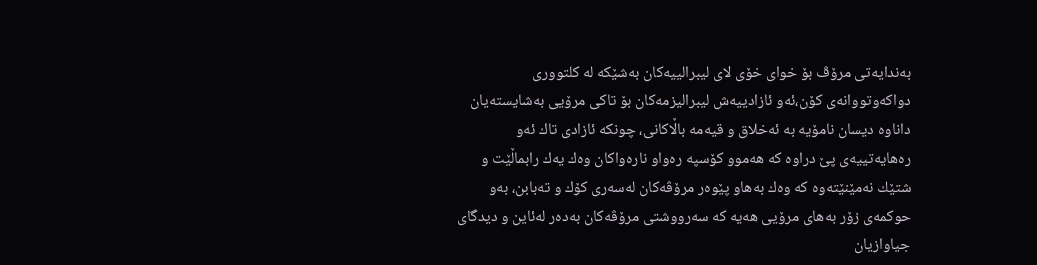به‌ندایه‌تی‌ مرۆڤ بۆ خوای‌ خۆی‌ لای‌ لیبرالییه‌كان به‌شێكه‌ له‌ كلتووری‌ دواكه‌وتووانه‌ی‌ كۆن،ئه‌و ئازادییه‌ش لیبرالیزمه‌كان بۆ تاكی‌ مرۆیی‌ به‌شایسته‌یان داناوه‌ دیسان نامۆیه‌ به‌ ئه‌خلاق و قیه‌مه‌ باڵاكانی‌، چونكه‌ ئازادی‌ تاك ئه‌و ره‌هایه‌تییه‌ی‌ پێ‌ دراوه‌ كه‌ هه‌موو كۆسپه‌ ره‌واو ناره‌واكان وه‌ك یه‌ك رابماڵێت و شتێك نه‌مێنێته‌وه‌ كه‌ وه‌ك به‌هاو پێوه‌ر مرۆڤه‌كان له‌سه‌ری‌ كۆك و ته‌بابن، به‌و حوكمه‌ی‌ زۆر به‌های‌ مرۆیی‌ هه‌یه‌ كه‌ سه‌رووشتی‌ مرۆڤه‌كان به‌ده‌ر له‌ئاین و دیدگای‌ جیاوازیان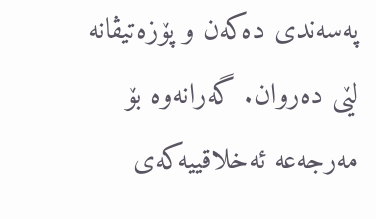په‌سه‌ندی‌ ده‌كه‌ن و پۆزه‌تیڤانه‌ لێی‌ ده‌روان. گه‌رانه‌وه‌ بۆ مه‌رجه‌عه‌ ئه‌خلاقییه‌كه‌ی‌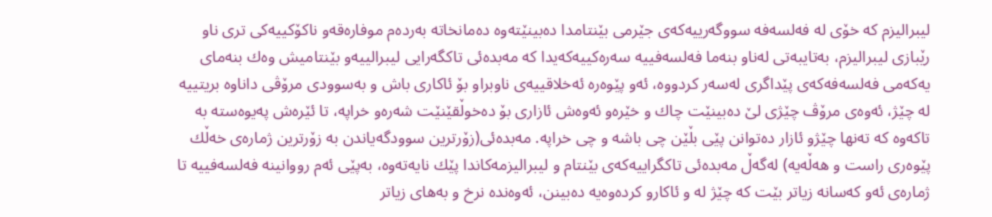لیبرالیزم كه‌ خۆی‌ له‌ فه‌لسه‌فه‌ سووگه‌رییه‌كه‌ی‌ جێرمی‌ بێنتامدا ده‌بینێته‌وه‌ ده‌مانخاته‌ به‌رده‌م موفاره‌قه‌و ناكۆكییه‌كی‌ تری‌ ناو رێبازی‌ لیبرالیزم، به‌تایبه‌تی‌ له‌ناو بنه‌ما فه‌لسه‌فییه‌ سه‌ره‌كییه‌كه‌یدا كه‌ مه‌بده‌ئی‌ تاكگه‌رایی‌ لیبرالییه‌و بێنتامیش وه‌ك بنه‌مای‌ یه‌كه‌می‌ فه‌لسه‌فه‌كه‌ی‌ پێداگری‌ له‌سه‌ر كردووه‌، ئه‌و پێوه‌ره‌ ئه‌خلاقییه‌ی‌ ناوبراو بۆ ئاكاری‌ باش و به‌سوودی‌ مرۆڤی‌ داناوه‌ بریتییه‌ له‌ چێژ، ئه‌وه‌ی‌ مرۆڤ چێژی‌ لێ‌ ده‌بینێت چاك و خێره‌و ئه‌وه‌ش ئازاری‌ بۆ ده‌خوڵقێنێت شه‌ره‌و خراپه‌، تا ئێره‌ش په‌یوه‌سته‌ به‌ تاكه‌وه‌ كه‌ ته‌نها چێژو ئازار ده‌توانن پێی‌ بڵێن چی‌ باشه‌ و چی‌ خراپه‌. مه‌بده‌ئی‌(زۆرترین سوودگه‌یاندن به‌ زۆرترین ژماره‌ی‌ خه‌ڵك پێوه‌ری‌ راست و هه‌ڵه‌یه‌) له‌گه‌ڵ مه‌بده‌ئی‌ تاكگراییه‌كه‌ی‌ بێنتام و لیبرالیزمه‌كاندا پێك نایه‌ته‌وه‌، به‌پێی‌ ئه‌م رووانینه‌ فه‌لسه‌فییه‌ تا ژماره‌ی‌ ئه‌و كه‌سانه‌ زیاتر بێت كه‌ چێژ له‌ و ئاكارو كرده‌وه‌یه‌ ده‌بینن، ئه‌وه‌نده‌ نرخ و به‌های‌ زیاتر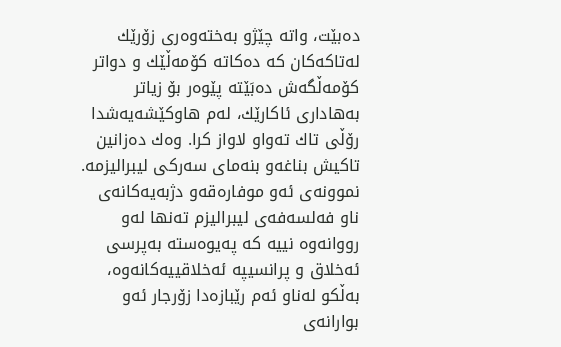ده‌بێت، واته‌ چێژو به‌خته‌وه‌ری‌ زۆرێك له‌تاكه‌كان كه‌ ده‌كاته‌ كۆمه‌ڵێك و دواتر كۆمه‌ڵگه‌ش ده‌بَێته‌ پێوه‌ر بۆ زیاتر به‌هاداری‌ ئاكارێك، له‌م هاوكێشه‌یه‌شدا رۆڵی‌ تاك ته‌واو لاواز كرا. وه‌ك ده‌زانین تاكیش بناغه‌و بنه‌مای‌ سه‌ركی‌ لیبرالیزمه‌.
نموونه‌ی‌ ئه‌و موفاره‌قه‌و دژبه‌یه‌كانه‌ی‌ ناو فه‌لسه‌فه‌ی‌ لیبرالیزم ته‌نها له‌و رووانه‌وه‌ نییه‌ كه‌ په‌یوه‌سته‌ به‌پرسی‌ ئه‌خلاق و پرانسیپه‌ ئه‌خلاقییه‌كانه‌وه‌، به‌ڵكو له‌ناو ئه‌م رێبازه‌دا زۆرجار ئه‌و بوارانه‌ی‌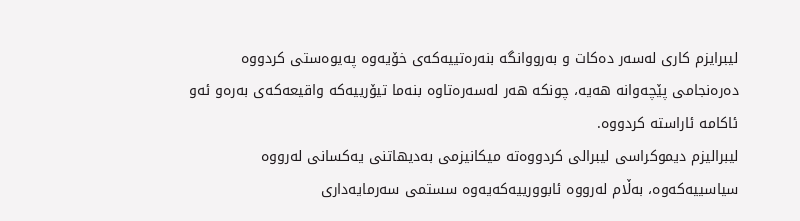لیبرایزم كاری‌ له‌سه‌ر ده‌كات و به‌رووانگه‌ بنه‌ره‌تییه‌كه‌ی‌ خۆیه‌وه‌ په‌یوه‌ستی‌ كردووه‌ ده‌ره‌نجامی‌ پێچه‌وانه‌ هه‌یه‌، چونكه‌ هه‌ر له‌سه‌ره‌تاوه‌ بنه‌ما تیۆرییه‌كه‌ واقیعه‌كه‌ی‌ به‌ره‌و ئه‌و ئاكامه‌ ئاراسته‌ كردووه‌.
لیبرالیزم دیموكراسی‌ لیبرالی‌ كردووه‌ته‌ میكانیزمی‌ به‌دیهاتنی‌ یه‌كسانی‌ له‌رووه‌ سیاسییه‌كه‌وه‌، به‌ڵام له‌رووه‌ ئابوورییه‌كه‌یه‌وه‌ سستمی‌ سه‌رمایه‌داری‌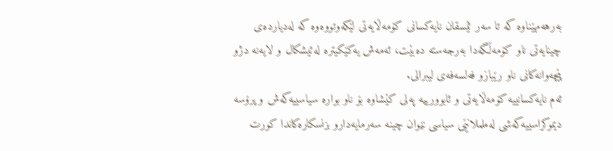به‌رهه‌مهێناوه‌ كه‌ تا سه‌ر ئێسقان نایه‌كسانی‌ كۆمه‌ڵایه‌تی‌ لێكه‌وتووه‌وه‌ كه‌ له‌دیارده‌ی‌ چینایه‌تی‌ ناو كۆمه‌ڵگه‌دا به‌رجه‌سته‌ ده‌بێت، ئه‌مه‌ش یه‌كێكیتره‌ له‌ئیشكال و لایه‌نه‌ دژو پێچه‌وانه‌كانی‌ ناو رێبازو فه‌لسه‌فه‌ی‌ لیبرالی‌.
ئه‌م نایه‌كسانییه‌ كۆمه‌ڵایه‌تی‌ و ئابوورییه‌ په‌لی‌ كێشاوه‌ بۆ ناو بواره‌ سیاسییه‌كه‌ش و پرۆسه‌ دیموكراسییه‌كه‌شی‌ له‌ململانێی‌ سیاسی‌ نێوان چینه‌ سه‌رمایه‌دارو بزنسكاره‌كاندا كورت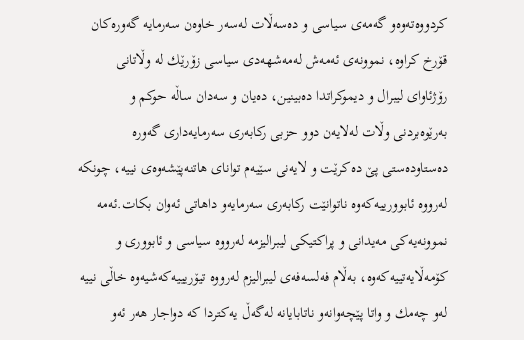كردووه‌ته‌وه‌و گه‌مه‌ی‌ سیاسی‌ و ده‌سه‌ڵات له‌سه‌ر خاوه‌ن سه‌رمایه‌ گه‌وره‌كان قۆرخ كراوه‌، نموونه‌ی‌ ئه‌مه‌ش له‌مه‌شهه‌دی‌ سیاسی‌ زۆرێك له‌ وڵاتانی‌ رۆژئاوای‌ لیبرال و دیموكراتدا ده‌بینین، ده‌یان و سه‌دان ساڵه‌ حوكم و به‌رێوه‌بردنی‌ وڵات له‌لایه‌ن دوو حزبی‌ ركابه‌ری‌ سه‌رمایه‌داری‌ گه‌وره‌ ده‌ستاوده‌ستی‌ پێ‌ ده‌كرێت و لایه‌نی‌ سێیه‌م توانای‌ هاتنه‌پێشه‌وه‌ی‌ نییه‌، چونكه‌ له‌رووه‌ ئابوورییه‌كه‌وه‌ ناتوانێت ركابه‌ری‌ سه‌رمایه‌و داهاتی‌ ئه‌وان بكات.ئه‌مه‌ نموونه‌یه‌كی‌ مه‌یدانی‌ و پراكتیكی‌ لیبرالیزمه‌ له‌رووه‌ سیاسی‌ و ئابووری‌ و كۆمه‌ڵایه‌تییه‌كه‌وه‌، به‌ڵام فه‌لسه‌فه‌ی‌ لیبرالیزم له‌رووه‌ تیۆریییه‌كه‌شیه‌وه‌ خاڵی‌ نییه‌ له‌و چه‌مك و واتا پێچه‌وانه‌و ناتابایانه‌ له‌گه‌ڵ یه‌كتردا كه‌ دواجار هه‌ر ئه‌و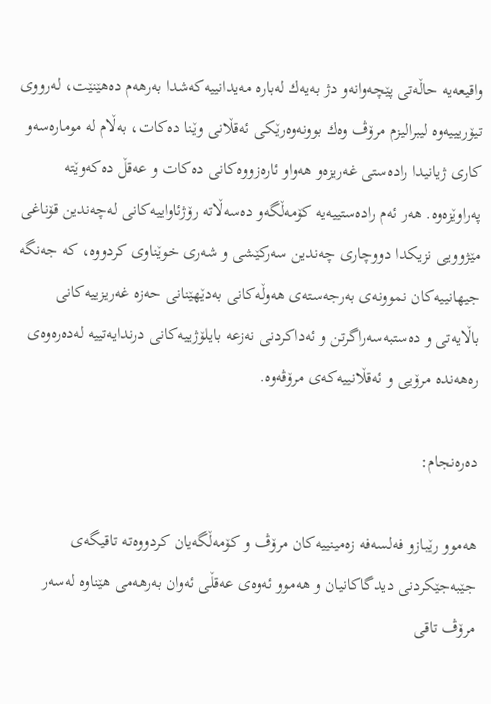واقیعه‌یه‌ حاڵه‌تی‌ پێچه‌وانه‌و دژ به‌یه‌ك له‌باره‌ مه‌یدانییه‌كه‌شدا به‌رهه‌م ده‌هێنێت، له‌رووی‌ تیۆریییه‌وه‌ لیبرالیزم مرۆڤ وه‌ك بوونه‌وه‌رێكی‌ ئه‌قڵانی‌ وێنا ده‌كات، به‌ڵام له‌ موماره‌سه‌و كاری‌ ژیانیدا راده‌ستی‌ غه‌ریزه‌و هه‌واو ئاره‌زووه‌كانی‌ ده‌كات و عه‌قڵ ده‌كه‌وێته‌ په‌راوێزه‌وه‌. هه‌ر ئه‌م راده‌ستییه‌یه‌ كۆمه‌ڵگه‌و ده‌سه‌ڵاته‌ رۆژئاواییه‌كانی‌ له‌چه‌ندین قۆناغی‌ مێژوویی‌ نزیكدا دووچاری‌ چه‌ندین سه‌ركێشی‌ و شه‌ری‌ خوێناوی‌ كردووه‌، كه‌ جه‌نگه‌ جیهانییه‌كان نموونه‌ی‌ به‌رجه‌سته‌ی‌ هه‌وڵه‌كانی‌ به‌دێهێنانی‌ حه‌زه‌ غه‌ریزییه‌كانی‌ باڵایه‌تی‌ و ده‌ستبه‌سه‌راگرتن و ئه‌داكردنی‌ نه‌زعه‌ بایلۆژییه‌كانی‌ درندایه‌تییه‌ له‌ده‌ره‌وه‌ی‌ ره‌هه‌نده‌ مرۆیی‌ و ئه‌قڵانییه‌كه‌ی‌ مرۆڤه‌وه‌.

ده‌ره‌نجام:

هه‌موو رێبازو فه‌لسه‌فه‌ زه‌مینییه‌كان مرۆڤ و كۆمه‌ڵگه‌یان كردووه‌ته‌ تاقیگه‌ی‌ جێبه‌جێكردنی‌ دیدگاكانیان و هه‌موو ئه‌وه‌ی‌ عه‌قڵی‌ ئه‌وان به‌رهه‌می‌ هێناوه‌ له‌سه‌ر مرۆڤ تاقی‌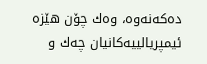ده‌كه‌نه‌وه‌، وه‌ك چۆن هێزه‌ ئیمپریالییه‌كانیان چه‌ك و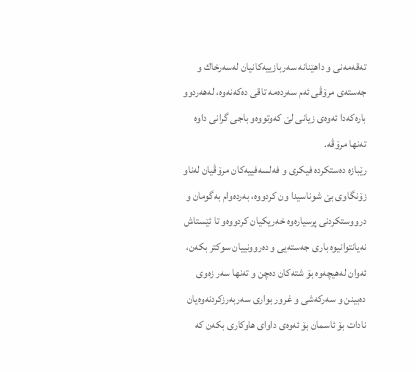ته‌قه‌مه‌نی‌ و داهێنانه‌ سه‌ربازییه‌كانیان له‌سه‌رخاك و جه‌سته‌ی‌ مرۆڤی‌ ئه‌م سه‌رده‌مه‌ تاقی‌ ده‌كه‌نه‌وه‌، له‌هه‌ردوو باره‌كه‌دا ئه‌وه‌ی‌ زیانی‌ لێ‌ كه‌وتووه‌و باجی‌ گرانی‌ داوه‌ ته‌نها مرۆڤه‌.
رێبازه‌ ده‌ستكرده‌ فیكری‌ و فه‌لسه‌فییه‌كان مرۆڤیان له‌ناو زۆنگاوی‌ بێ‌ شوناسیدا ون كردووه‌، به‌رده‌وام به‌گومان و درووستكردنی‌ پرسیاره‌وه‌ خه‌ریكیان كردووه‌و تا ئێستاش نه‌یانتوانیوه‌ باری‌ جه‌سته‌یی‌ و ده‌روونییان سوكتر بكه‌ن، ئه‌وان له‌هیچه‌وه‌ بۆ شته‌كان ده‌چن و ته‌نها سه‌ر زه‌وی‌ ده‌بینن و سه‌ركه‌شی‌ و غرور بواری‌ سه‌ربه‌رزكردنه‌وه‌یان نادات بۆ ئاسمان بۆ ئه‌وه‌ی‌ داوای‌ هاوكاری‌ بكه‌ن كه‌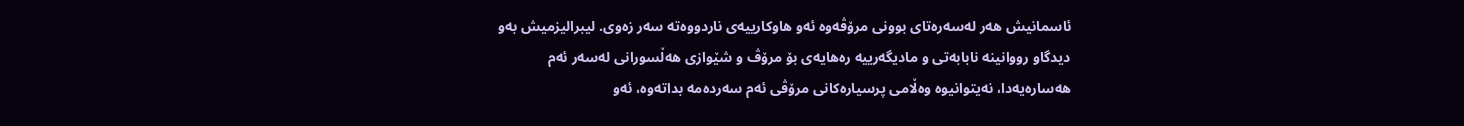ئاسمانیش هه‌ر له‌سه‌ره‌تای‌ بوونی‌ مرۆڤه‌وه‌ ئه‌و هاوكارییه‌ی‌ ناردووه‌ته‌ سه‌ر زه‌وی‌. لیبرالیزمیش به‌و دیدگاو رووانینه‌ نابابه‌تی‌ و مادیگه‌رییه‌ ره‌هایه‌ی‌ بۆ مرۆڤ و شێوازی‌ هه‌ڵسورانی‌ له‌سه‌ر ئه‌م هه‌ساره‌یه‌دا، نه‌یتوانیوه‌ وه‌ڵامی‌ پرسیاره‌كانی‌ مرۆڤی‌ ئه‌م سه‌رده‌مه‌ بداته‌وه‌، ئه‌و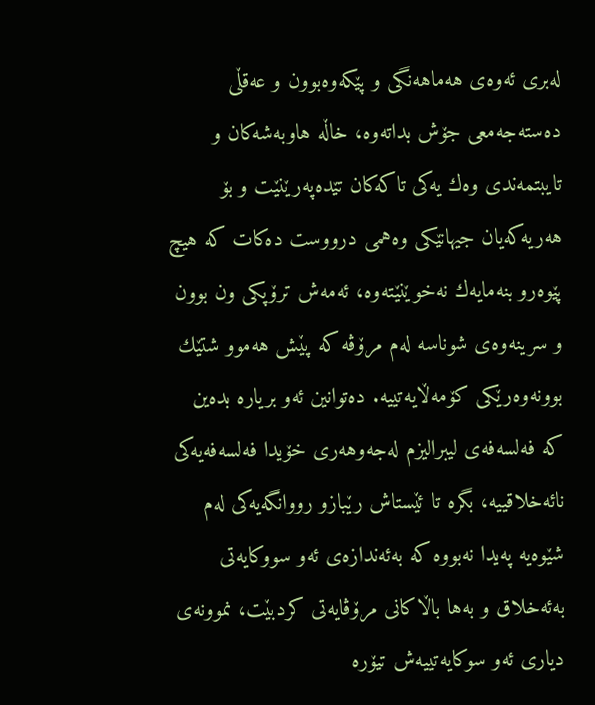له‌بری‌ ئه‌وه‌ی‌ هه‌ماهه‌نگی‌ و پێكه‌وه‌بوون و عه‌قڵی‌ ده‌سته‌جه‌معی‌ جۆش بداته‌وه‌، خاڵه‌ هاوبه‌شه‌كان و تایبتمه‌ندی‌ وه‌ك یه‌كی‌ تاكه‌كان تێده‌په‌رێنێت و بۆ هه‌ریه‌كه‌یان جیهانێكی‌ وه‌همی‌ درووست ده‌كات كه‌ هیچ پێوه‌رو بنه‌مایه‌ك نه‌خوێنێته‌وه‌، ئه‌مه‌ش ترۆپكی‌ ون بوون و سرینه‌وه‌ی‌ شوناسه‌ له‌م مرۆڤه‌ كه‌ پێش هه‌موو شتێك بوونه‌وه‌رێكی‌ كۆمه‌ڵایه‌تییه‌. ده‌توانین ئه‌و بریاره‌ بده‌ین كه‌ فه‌لسه‌فه‌ی‌ لیبرالیزم له‌جه‌وهه‌ری‌ خۆیدا فه‌لسه‌فه‌یه‌كی‌ نائه‌خلاقییه‌، بگره‌ تا ئێستاش رێبازو رووانگه‌یه‌كی‌ له‌م شێوه‌یه‌ په‌یدا نه‌بووه‌ كه‌ به‌ئه‌ندازه‌ی‌ ئه‌و سووكایه‌تی‌ به‌ئه‌خلاق و به‌ها باڵاكانی‌ مرۆڤایه‌تی‌ كردبێت، نموونه‌ی‌ دیاری‌ ئه‌و سوكایه‌تییه‌ش تیۆره‌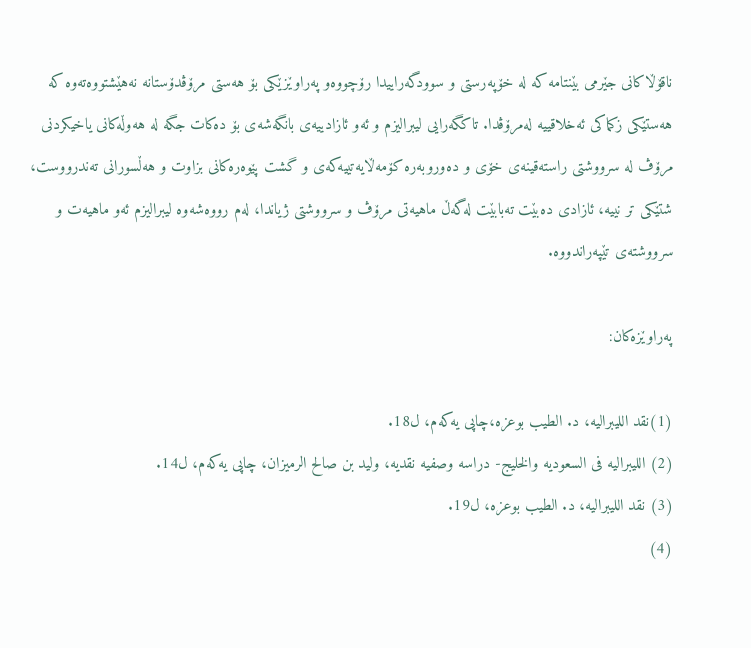ناقۆڵاكانی‌ جێرمی‌ بێنتامه‌ كه‌ له‌ خۆپه‌رستی‌ و سوودگه‌راییدا رۆچووه‌و په‌راوێزێكی‌ بۆ هه‌ستی‌ مرۆڤدۆستانه‌ نه‌هێشتووه‌ته‌وه‌ كه‌ هه‌ستێكی‌ زكماكی‌ ئه‌خلاقییه‌ له‌مرۆڤدا. تاكگه‌رایی‌ لیبرالیزم و ئه‌و ئازادییه‌ی‌ بانگه‌شه‌ی‌ بۆ ده‌كات جگه‌ له‌ هه‌وڵه‌كانی‌ یاخیكردنی‌ مرۆڤ له‌ سرووشتی‌ راسته‌قینه‌ی‌ خۆی‌ و ده‌وروبه‌ره‌ كۆمه‌ڵایه‌تییه‌كه‌ی‌ و گشت پێوه‌ره‌كانی‌ بزاوت و هه‌ڵسورانی‌ ته‌ندرووست، شتێكی‌ تر نییه‌، ئازادی‌ ده‌بێت ته‌بابێت له‌گه‌ڵ ماهیه‌تی‌ مرۆڤ و سرووشتی‌ ژیاندا، له‌م رووه‌شه‌وه‌ لیبرالیزم ئه‌و ماهیه‌ت و سرووشته‌ی‌ تێپه‌راندووه‌.

په‌راوێزه‌كان:

(1)نقد اللیبرالیه‌، د. الطیب بوعزه‌،چاپی‌ یه‌كه‌م، ل18.
(2) اللیبرالیه‌ فی السعودیه‌ والخلیج- دراسه‌ وصفیه‌ نقدیه‌، ولید بن صالح الرمیزان، چاپی‌ یه‌كه‌م، ل14.
(3) نقد اللیبرالیه‌، د. الطیب بوعزه‌، ل19.
(4)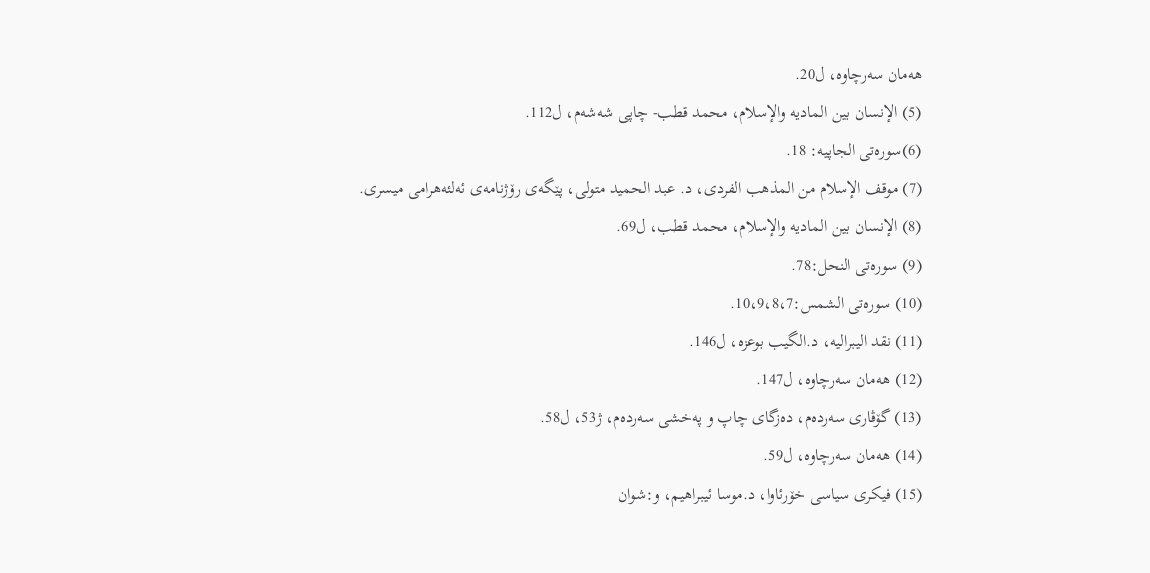هه‌مان سه‌رچاوه‌، ل20.
(5) الإنسان بین المادیه‌ والإسلام، محمد قطب- چاپی‌ شه‌شه‌م، ل112.
(6)سوره‌تی‌ الجاپیه‌: 18.
(7) موقف الإسلام من المذهب الفردی، د. عبد الحمید متولی، پێگه‌ی‌ رۆژنامه‌ی‌ ئه‌لئه‌هرامی‌ میسری‌.
(8) الإنسان بین المادیه‌ والإسلام، محمد قطب، ل69.
(9) سوره‌تی‌ النحل:78.
(10) سوره‌تی‌ الشمس:10،9،8،7.
(11) نقد الیبرالیه‌، د.الگیب بوعزه‌، ل146.
(12) هه‌مان سه‌رچاوه‌، ل147.
(13) گۆڤاری‌ سه‌رده‌م، ده‌زگای‌ چاپ و په‌خشی‌ سه‌رده‌م، ژ53، ل58.
(14) هه‌مان سه‌رچاوه‌، ل59.
(15) فیكری‌ سیاسی‌ خۆرئاوا، د.موسا ئیبراهیم، و:شوان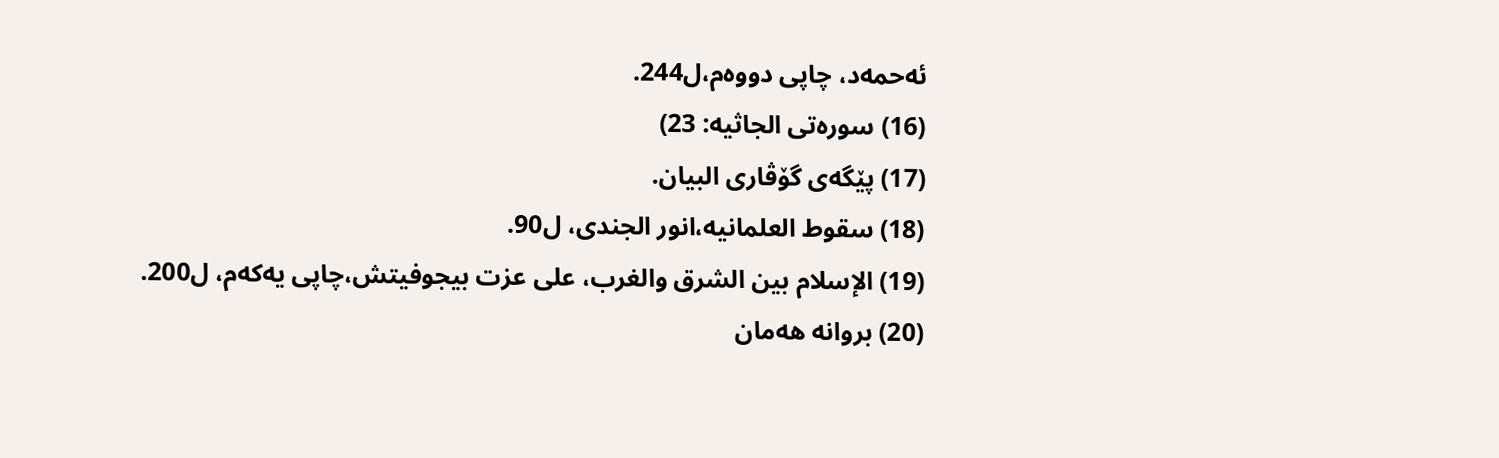ئه‌حمه‌د، چاپی‌ دووه‌م،ل244.
(16) سوره‌تی‌ الجاثیه‌: 23)
(17) پێگه‌ی‌ گۆڤاری‌ البیان.
(18) سقوط العلمانیه‌،انور الجندی، ل90.
(19) الإسلام بین الشرق والغرب، علی عزت بیجوفیتش،چاپی‌ یه‌كه‌م، ل200.
(20) بروانه‌ هه‌مان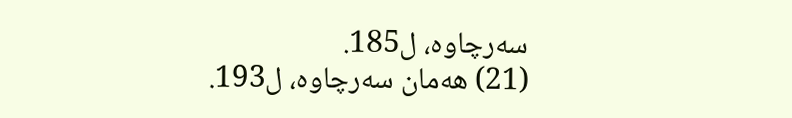سه‌رچاوه‌، ل185.
(21) هه‌مان سه‌رچاوه‌، ل193.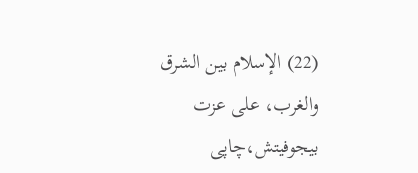(22) الإسلام بین الشرق والغرب، علی عزت بیجوفیتش،چاپی‌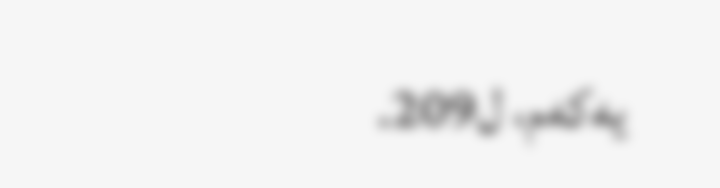یه‌كه‌م، ل209.